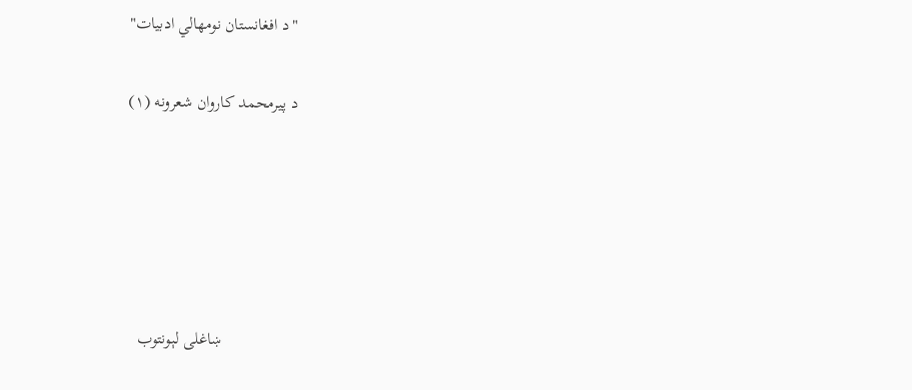"د افغانستان نومهالي ادبیات"

د پیرمحمد کاروان شعرونه (۱)





                 ښاغلی لېونتوب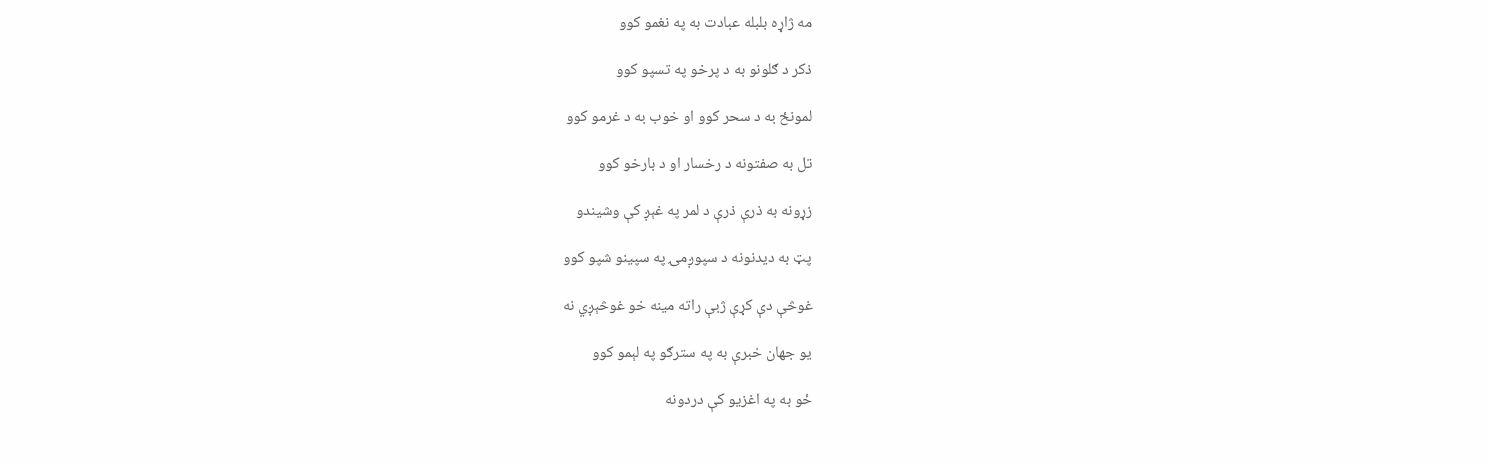مه ژاړه بلبله عبادت به په نغمو کوو

ذکر د ګلونو به د پرخو په تسپو کوو

لمونځ به د سحر کوو او خوب به د غرمو کوو

تل به صفتونه د رخسار او د بارخو کوو

زړونه به ذرې ذرې د لمر په غېږ کې وشیندو

پټ به دیدنونه د سپوږمۍ په سپينو شپو کوو

غوڅې دې کړې ژبې راته مینه خو غوڅېږي نه

یو جهان خبرې به په سترګو په لېمو کوو

ځو به په اغزیو کې دردونه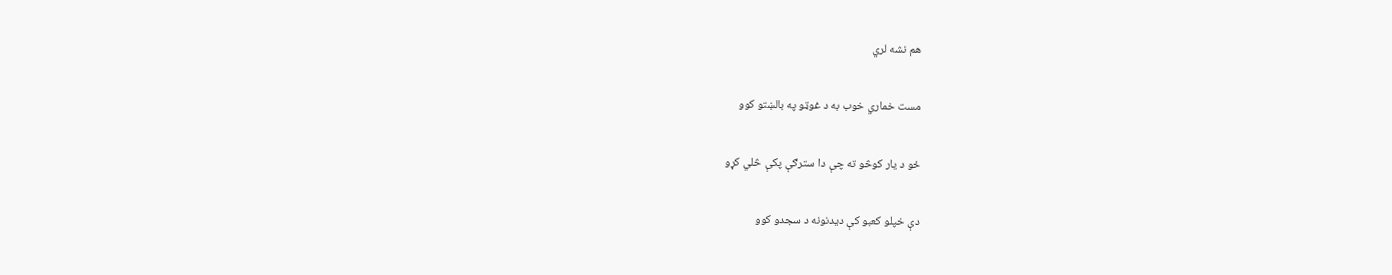هم نشه لري

مست خماري خوب به د غوټو په بالښتو کوو

ځو د یار کوڅو ته چې دا سترګې پکې څلي کړو

دې خپلو کعبو کې دیدنونه د سجدو کوو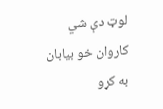لوټ دې شي کاروان خو بیابان به کړو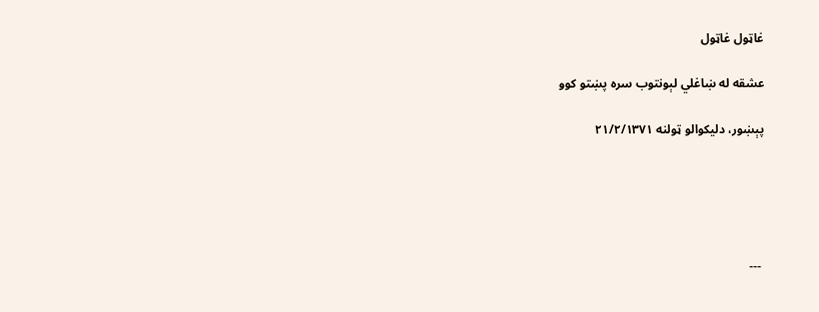غاټول غاټول

عشقه له ښاغلي لېونتوب سره پښتو کوو

پېښور، دلیکوالو ټولنه ۲۱/۲/۱۳۷۱





 ---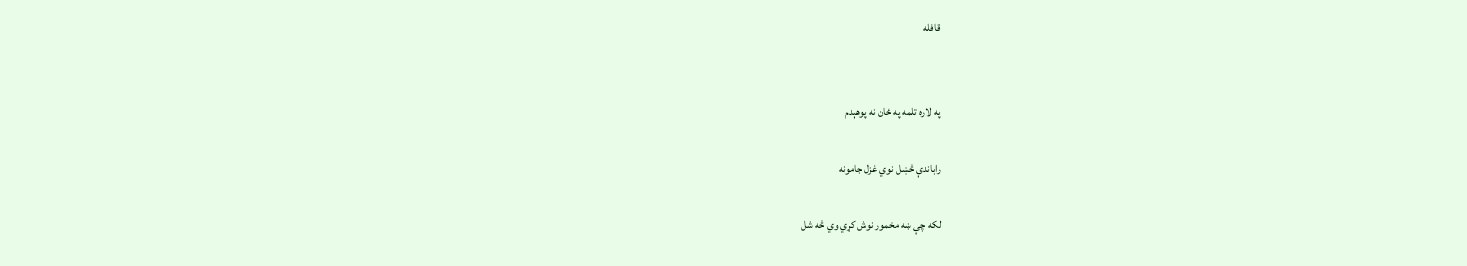قافله


په لاره تلمه په ځان نه پوهېدم

راباندې څښل نوي غزل جامونه

لکه چې ښه مخمور نوش کړي وي څه شل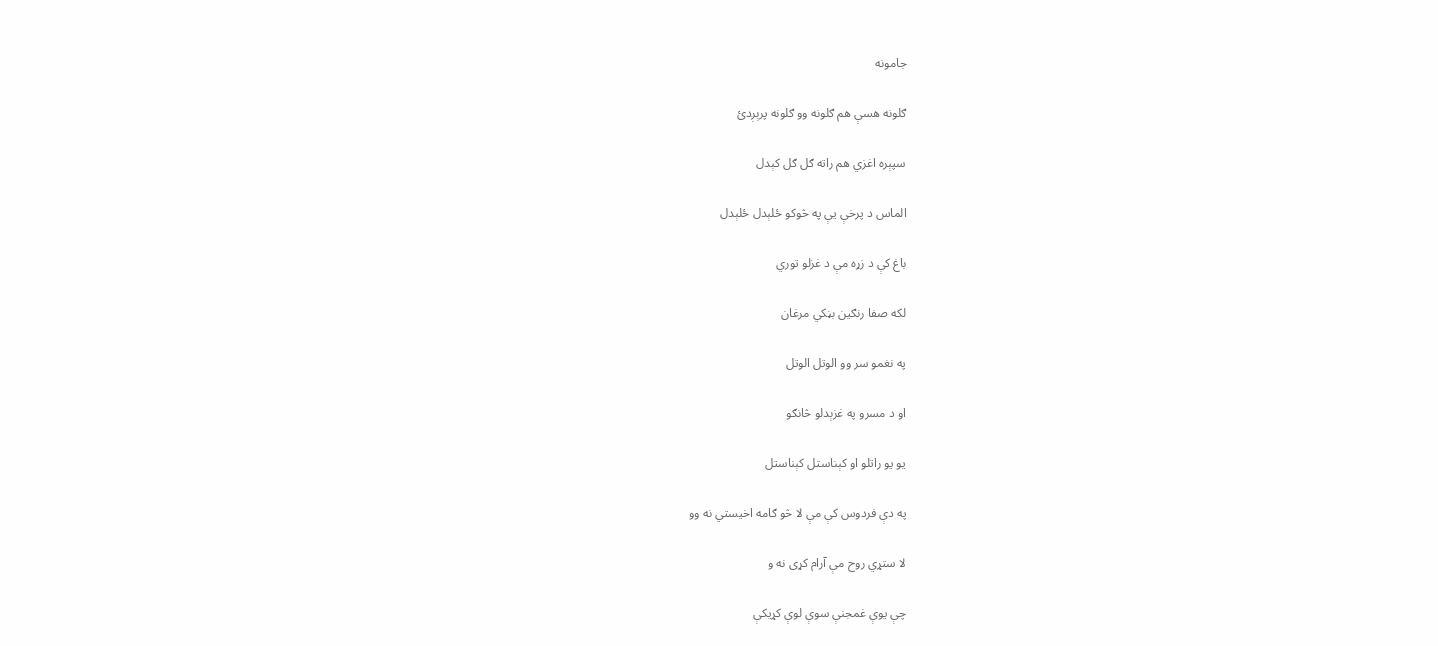جامونه

ګلونه هسې هم ګلونه وو ګلونه پرېږدئ

سپېره اغزي هم راته ګل ګل کېدل

الماس د پرخې یې په څوکو ځلېدل ځلېدل

باغ کې د زړه مې د غزلو توري

لکه صفا رنګین بڼکي مرغان

په نغمو سر وو الوتل الوتل

او د مسرو په غزېدلو څانګو

یو یو راتلو او کېناستل کېناستل

په دې فردوس کې مې لا څو ګامه اخیستي نه وو

لا ستړي روح مې آرام کړی نه و

چې یوې غمجنې سوې لوې کړیکې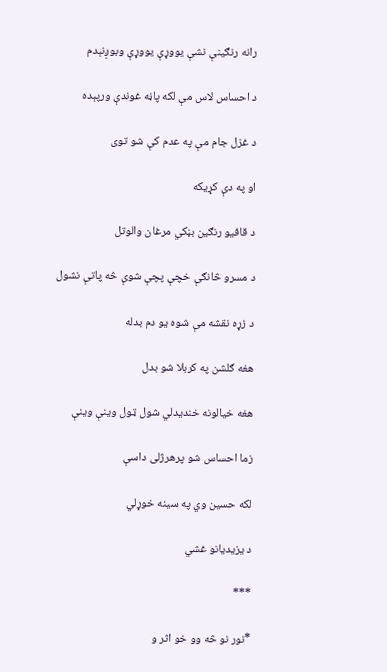رانه رنګینې نشې یووړې یووړې وبوږنېدم

د احساس لاس مې لکه پاڼه غوندې ورپېده

د غزل جام مې په عدم کې شو توی

او په دې کړیکه

د قافیو رنګین بڼکي مرغان والوتل

د مسرو څانګې خچې پچې شوې څه پاتې نشول

د زړه نقشه مې شوه یو دم بدله

هغه ګلشن په کربلا شو بدل

هغه خیالونه خندیدلي شول ټول وینې وینې

زما احساس شو پرهرژلی داسې

لکه حسین وي په سینه خوړلي

د یزیدیانو غشي

***

*نور نو څه وو خو اثر و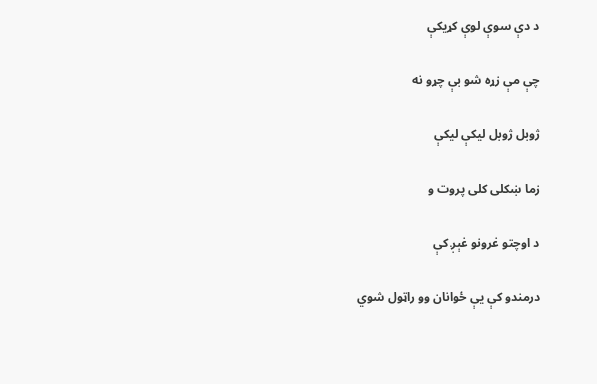د دې سوې لوې کړیکې

چې مې زړه شو بې چړو نه

ژوبل ژوبل لیکې لیکې

زما ښکلی کلی پروت و

د اوچتو غرونو غېږ کې

درمندو کې یې ځوانان وو راټول شوي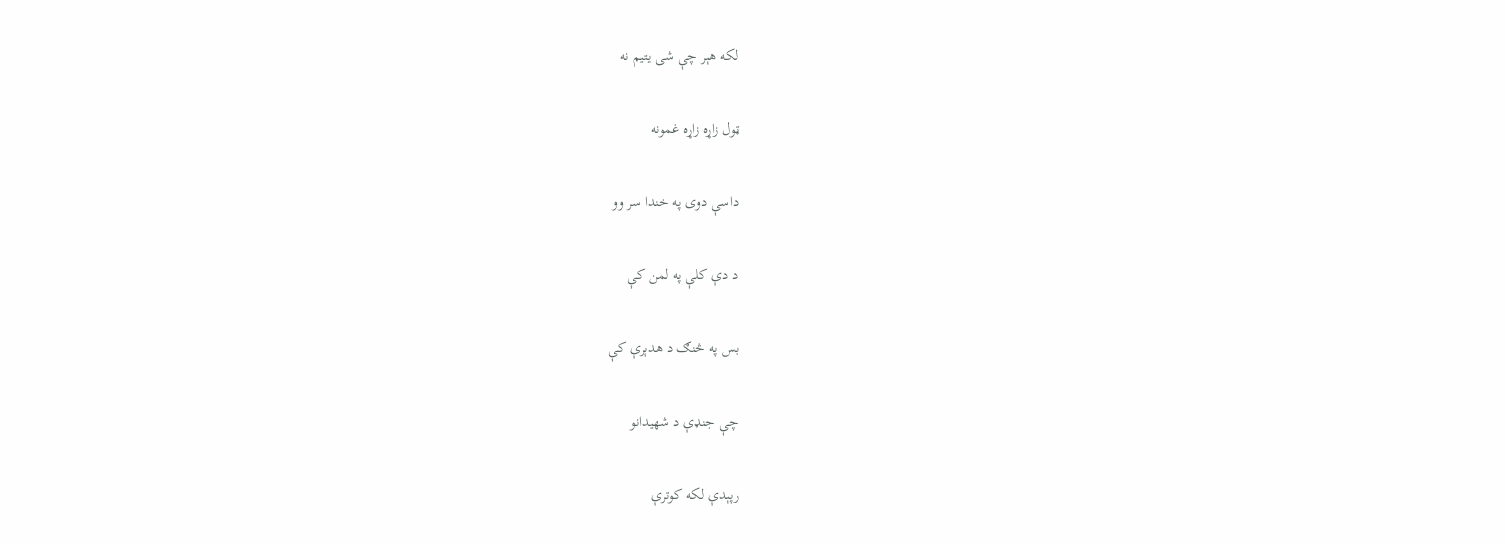لکه هېر چې شی یتیم نه

ټول زاړه زاړه غمونه

داسې دوی په خندا سر وو

د دې کلې په لمن کې

بس په څنګ د هدېرې کې

چې جنډې د شهیدانو

رپېدې لکه کوترې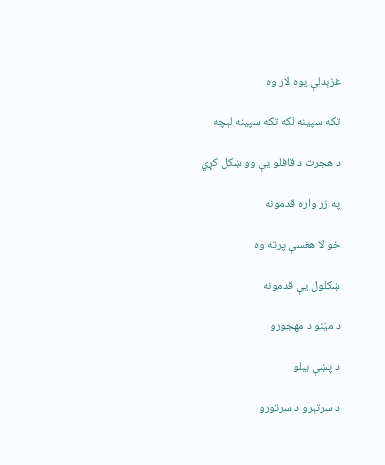غزېدلې یوه لار وه

تکه سپينه لکه تکه سپینه لېچه

د هجرت د قافلو یې وو ښکل کړي

په زر واره قدمونه

خو لا هغسې پرته وه

ښکلول یې قدمونه

د میَنو د مهجورو

د پښې یبلو

د سرتېرو د سرتورو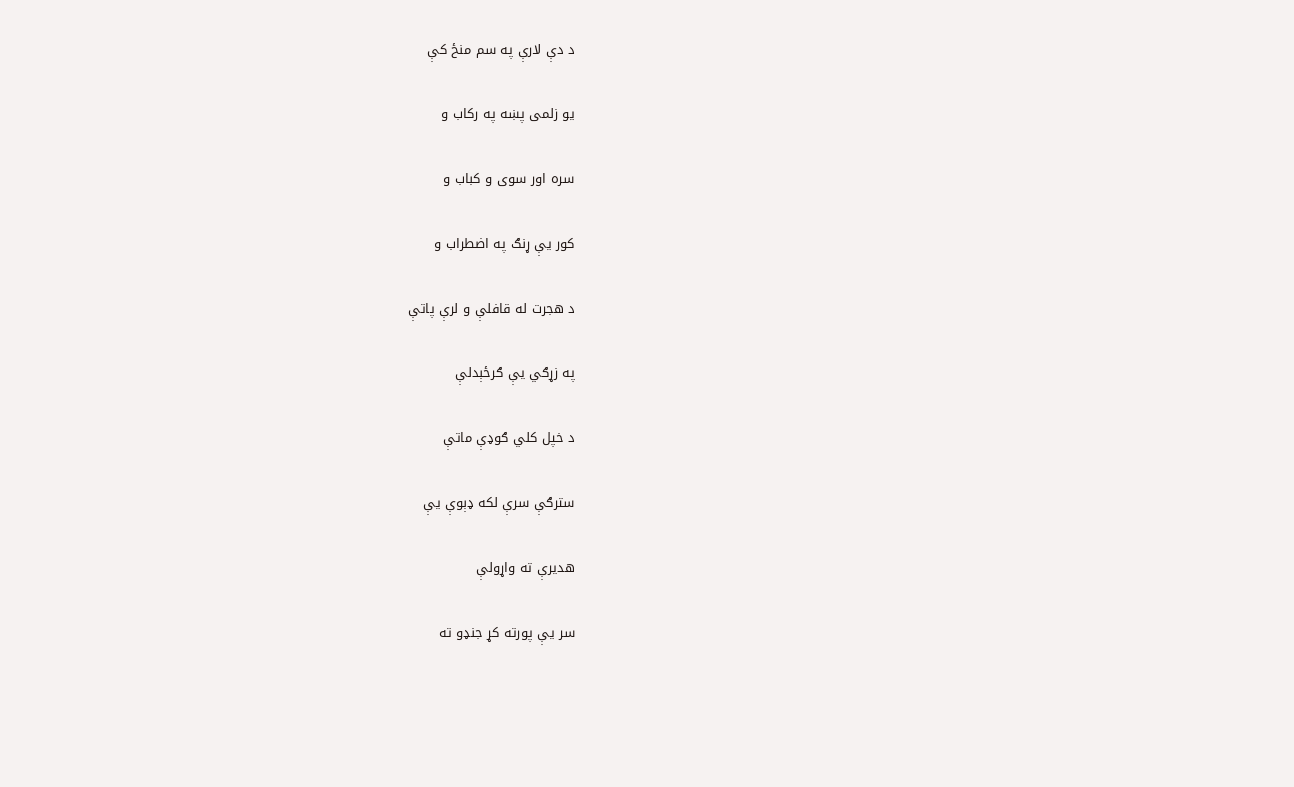د دې لارې په سم منځ کې

یو زلمی پښه په رکاب و

سره اور سوی و کباب و

کور یې ړنګ په اضطراب و

د هجرت له قافلې و لرې پاتې

په زړګي یې ګرځېدلې

د خپل کلي ګوډې ماتې

سترګې سرې لکه ډېوې یې

هدیرې ته واړولې

سر یې پورته کړ جنډو ته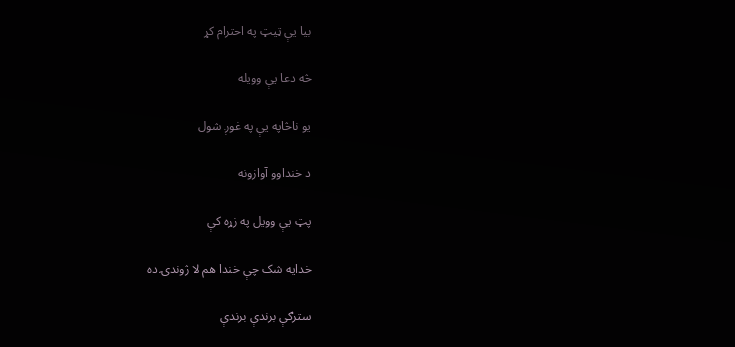بیا یې ټیټ په احترام کړ

څه دعا یې وویله

یو ناڅاپه یې په غوږ شول

د خنداوو آوازونه

پټ یې وویل په زړه کې

خدایه شک چې خندا هم لا ژوندۍ ده

سترګې برندې برندې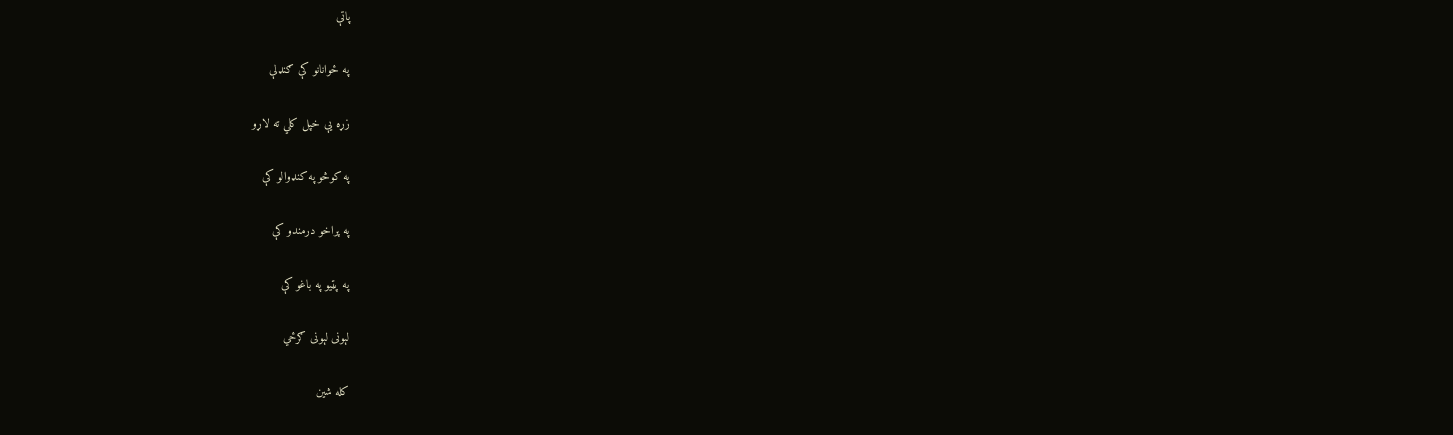پاتې

په ځوانانو کې ګنډلې

زړه يې خپل کلي ته لاړو

په کوڅو په کنډوالو کې

په پراخو درمندو کې

په پټیو په باغو کې

لېونی لېونی ګرځي

کله شين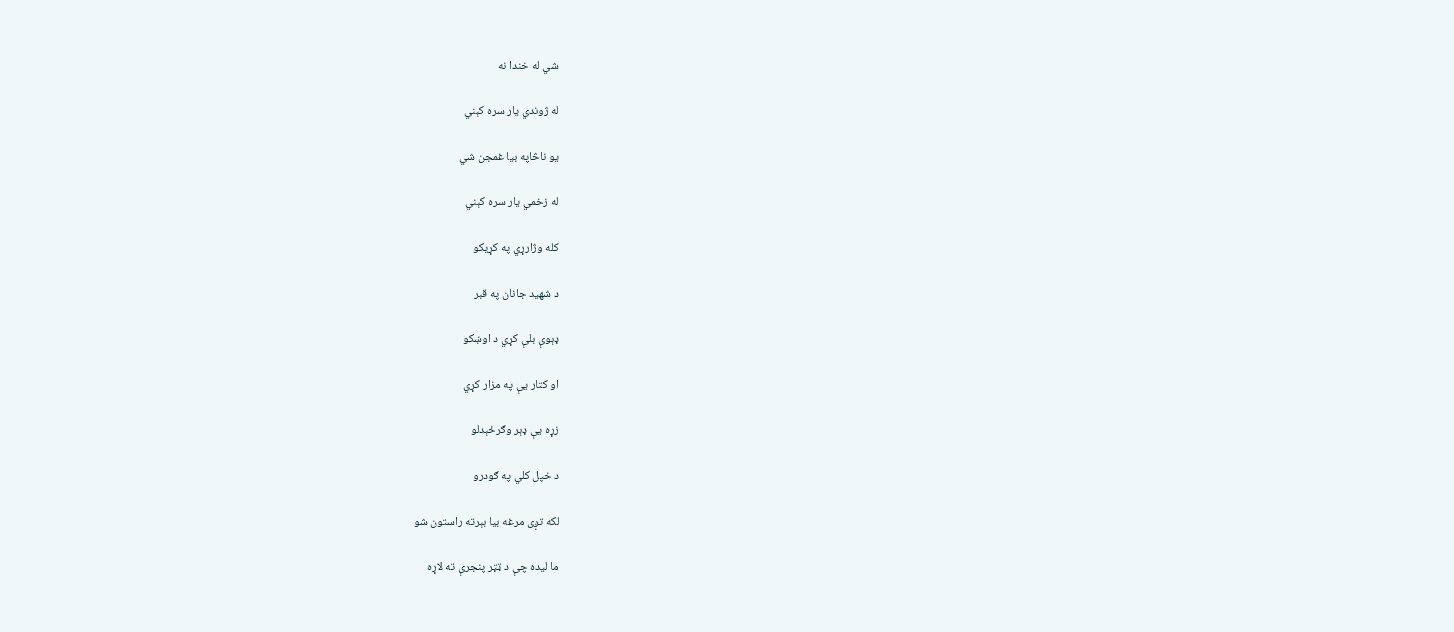شي له خندا نه

له ژوندي یار سره کېني

یو ناڅاپه بیا غمجن شي

له زخمي یار سره کېني

کله وژارړي په کړیکو

د شهید جانان په قبر

ډېوې بلې کړي د اوښکو

او کتار یې په مزار کړي

زړه یې ډېر وګرځېدلو

د خپل کلي په ګودرو

لکه تږی مرغه بیا بېرته راستون شو

ما لیده چې د ټټر پنجرې ته لاړه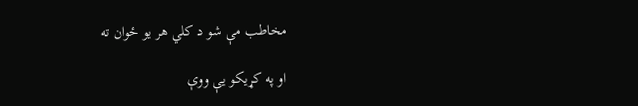مخاطب مې شو د کلي هر یو ځوان ته

او په کړیکو یې ووې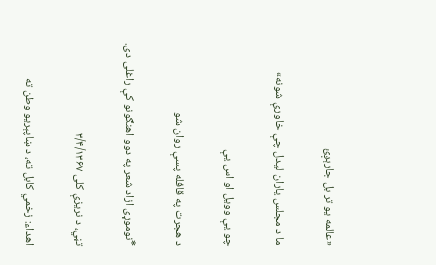«عالمه یو تر بل جارېږئ

ما د مجلس یاران لیدل چې خاورې شونه»

چو یې وویل او اس یې

د هجرت په قافله پسې روان شو

*نوموړی ازاد شعر په دوو اهنګونو کې راغلی دی.

تڼي، د نریزې کلی ۳/۴/۱۳۶۷

اهداء: زخمي کابل ته، د ښاپېریو وطن ته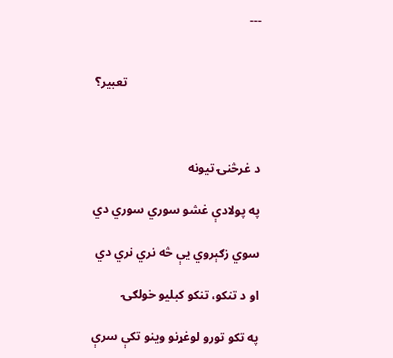---


                                           تعبیر؟



د غرڅنۍ تیونه

په پولادې غشو سوري سوري دي

سوي زګېروي یې څه نري نري دي

او د تنکو، تنکو کبلیو خولګۍ

په تکو تورو لوغړنو وینو تکې سرې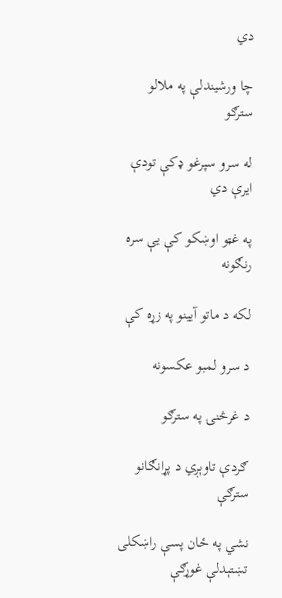دي

چا ورشیندلې په ملالو سترګو

له سرو سپرغو ډکې تودې ایرې دي

په غټو اوښکو کې یې سره رنګونه

لکه د ماتو آیینو په زړه کې

د سرو لمبو عکسونه

د غرڅنۍ په سترګو

ګردې تاوېږي د پړانګانو سترګې

نشي په ځان پسې راښکلی تښتېدلې غوړګې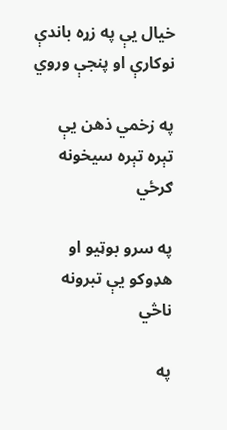خیال یې په زړه باندې نوکارې او پنجې وروي

په زخمي ذهن یې تېره تېره سیخونه ګرځي

په سرو بوټیو او هډوکو یې تبرونه ناڅي

په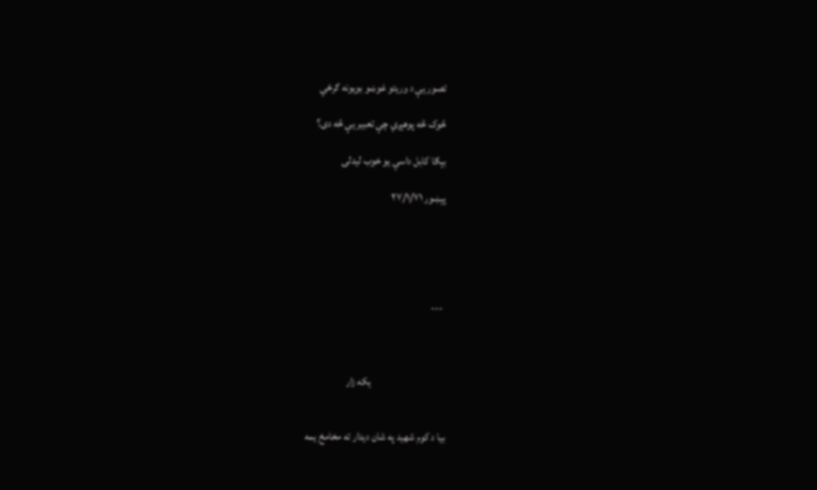تصور یې د وریتو غوښو بویونه ګرځي

څوک څه پوهېږي چې تعبیر یې څه دی؟

بېګا کابل داسې یو خوب لیدلی

پېښور ۲۷/۱/۷۱





 ---



                                   یکه زار


بیا د کوم شهید په شان دیدار ته مخامخ یمه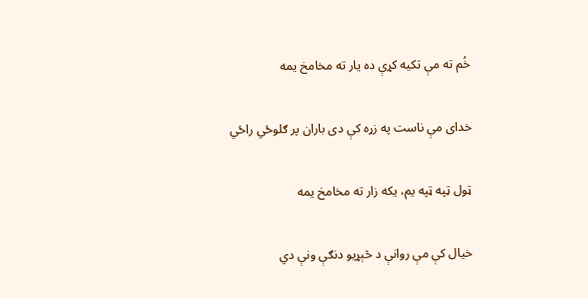خُم ته مې تکیه کړې ده یار ته مخامخ یمه

خدای مې ناست په زړه کې دی باران پر ګلوځي راځي

ټول ټپه ټپه یم، یکه زار ته مخامخ یمه

خیال کې مې روانې د څېړیو دنګې ونې دي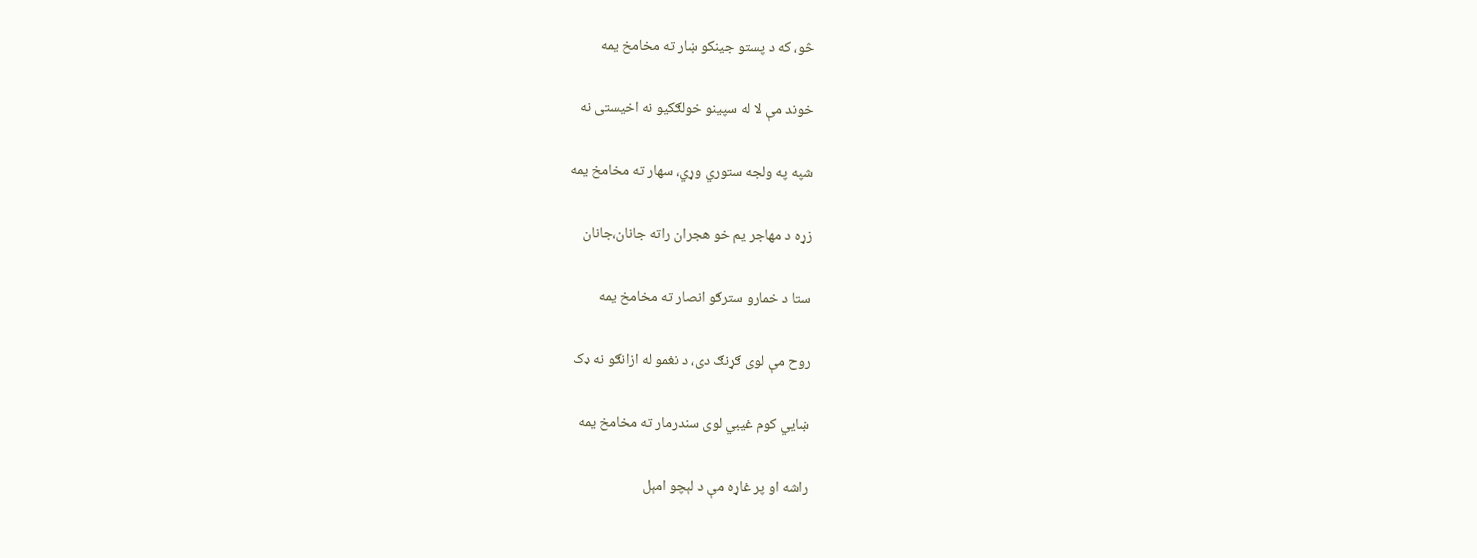څو، که د پستو جینکو ښار ته مخامخ یمه

خوند مې لا له سپینو خولګکیو نه اخیستی نه

شپه په ولجه ستوري وړي، سهار ته مخامخ یمه

زړه د مهاجر یم خو هجران راته جانان،جانان

ستا د خمارو سترګو انصار ته مخامخ یمه

روح مې لوی ګړنګ دی، د نغمو له ازانګو نه ډک

ښايي کوم غيبي لوی سندرمار ته مخامخ یمه

راشه او پر غاړه مې د لېچو امېل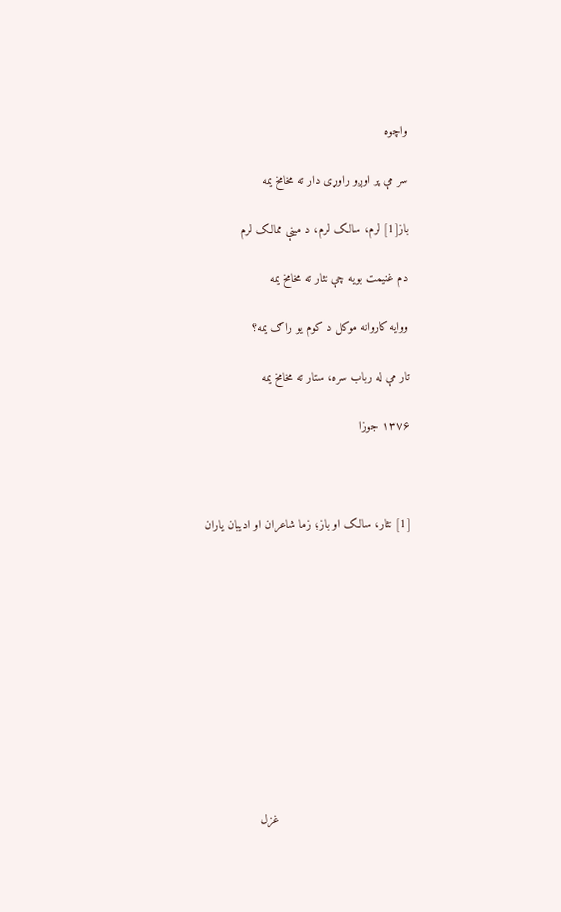واچوه

سر مې پر اوږو راوړی دار ته مخامخ یمه

باز[1] لرم، سالک لرم، د مینې ممالک لرم

دم غنیمت بویه چې نثار ته مخامخ یمه

ووایه کاروانه موکل د کوم یو راګ یمه؟

تار مې له رباب سره، ستار ته مخامخ یمه

۱۳۷۶ جوزا



[1] نثار، سالک او باز؛ زما شاعران او ادیبان یاران











                                      غزل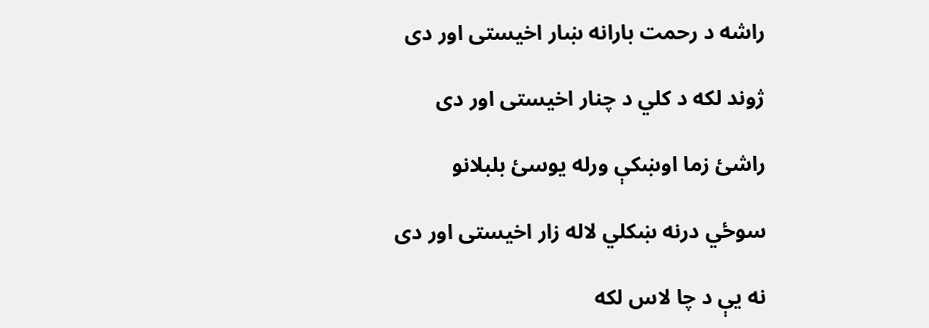راشه د رحمت بارانه ښار اخیستی اور دی

ژوند لکه د کلي د چنار اخیستی اور دی

راشئ زما اوښکې ورله یوسئ بلبلانو

سوځي درنه ښکلي لاله زار اخیستی اور دی

نه یې د چا لاس لکه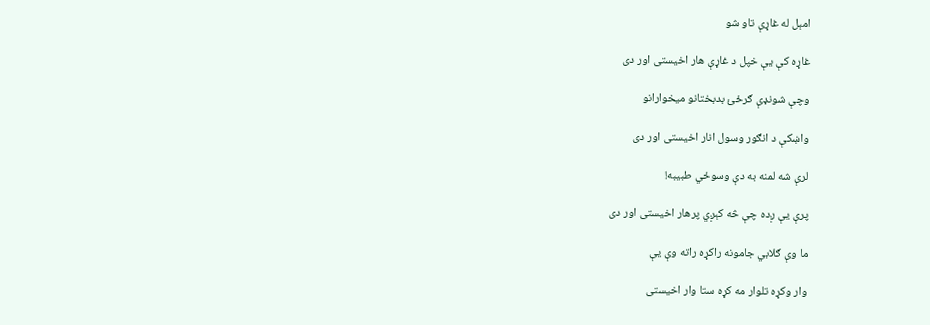امېل له غاړې تاو شو

غاړه کې یې خپل د غاړې هار اخیستی اور دی

وچې شونډې ګرځئ بدبختانو میخوارانو

واښکې د انګور وسول انار اخیستی اور دی

لرې شه لمنه به دې وسوځي طبیبه!

پرې یې ږده چې څه کېږي پرهار اخیستی اور دی

ما وې ګلابي جامونه راکړه راته وې یې

وار وکړه تلوار مه کړه ستا وار اخیستی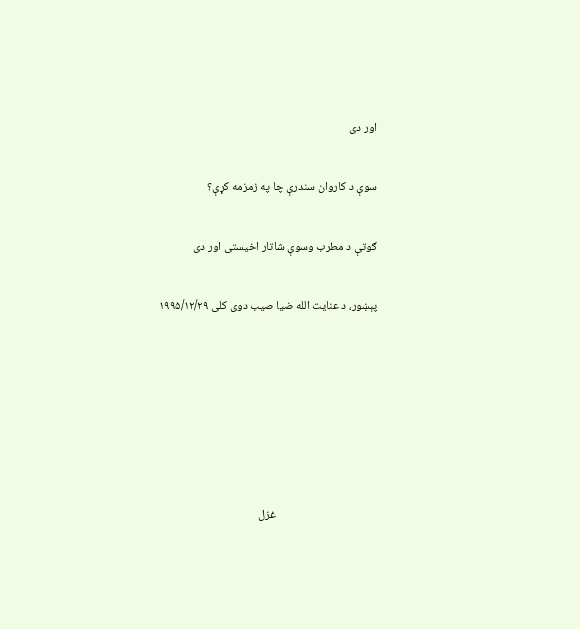اور دی

سوې د کاروان سندرې چا په زمزمه کړې؟

ګوتې د مطرب وسوې شاتار اخیستی اور دی

پېښور، د عنایت الله ضیا صیب دوی کلی ۱۹۹۵/۱۲/۲۹






                                      غزل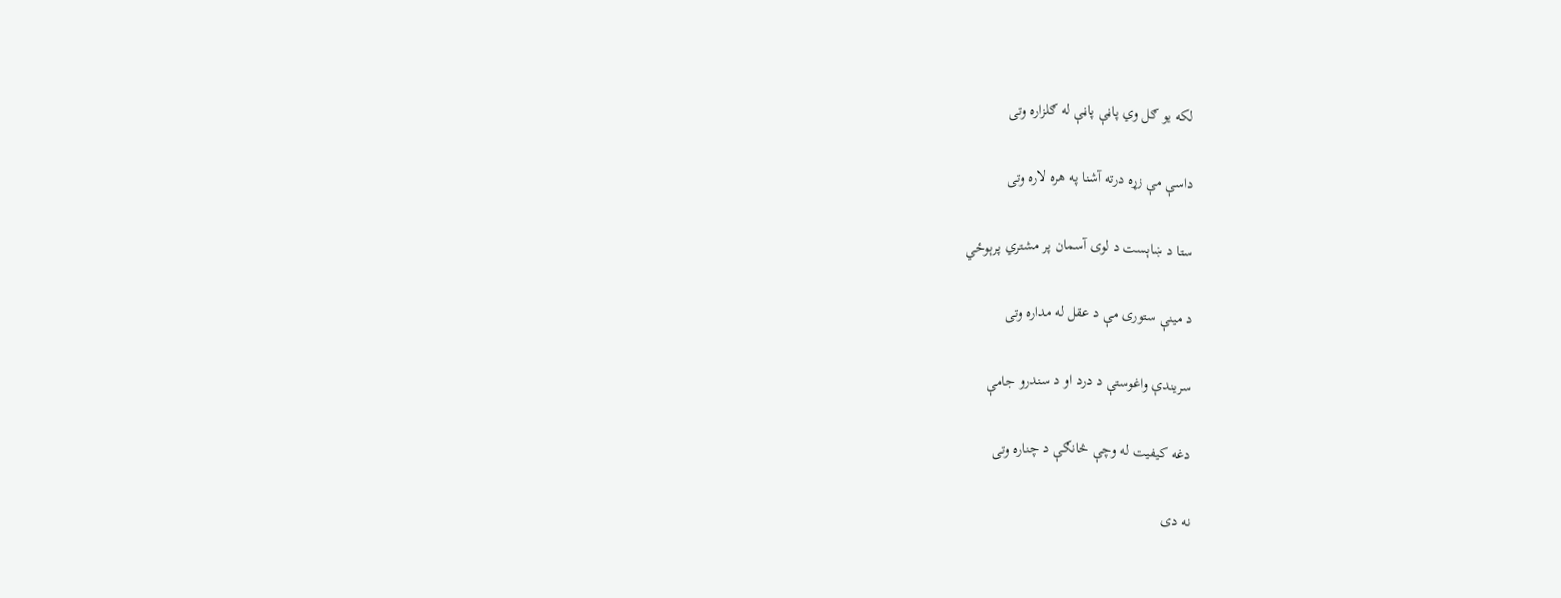لکه یو ګل وي پاڼې پاڼې له ګلزاره وتی

داسې مې زړه درته آشنا په هره لاره وتی

ستا د ښاېست د لوی آسمان پر مشتري پرېوځي

د مينې ستوری مې د عقل له مداره وتی

سريندې واغوستې د درد او د سندرو جامې

دغه کیفیت له وچې څانګې د چناره وتی

نه دی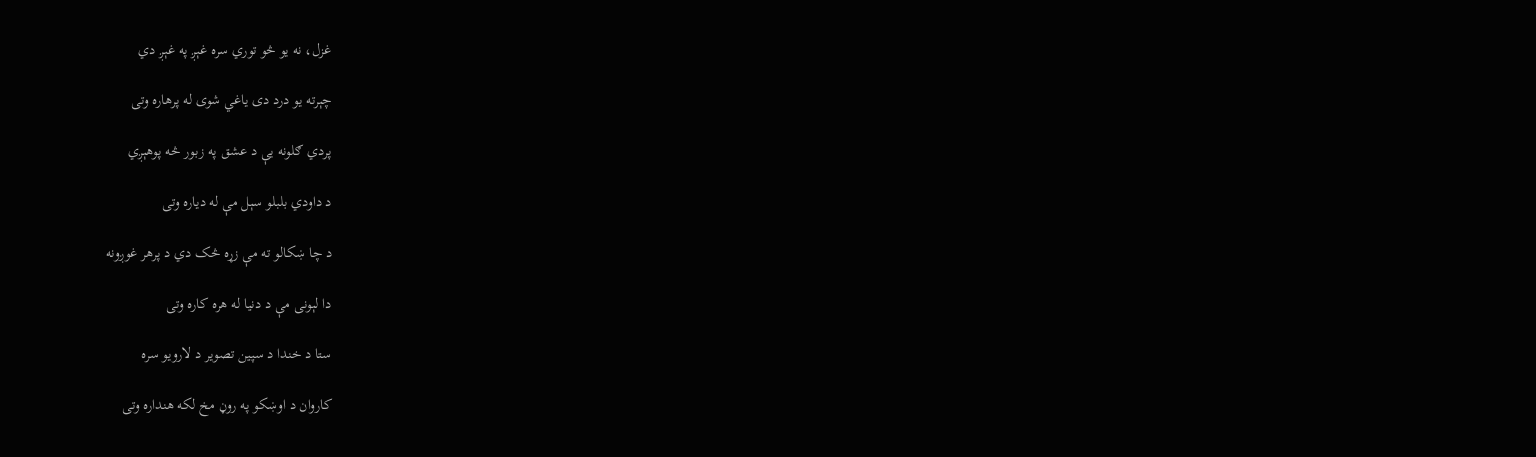غزل، نه یو څو توري سره غېږ په غېږ دي

چېرته یو درد دی یاغي شوی له پرهاره وتی

پردي ګلونه یې د عشق په زبور څه پوهېږي

د داودي بلبلو سېل مې له دیاره وتی

د چا ښکالو ته مې زړه څک دي د پرهر غوږونه

دا لېونی مې د دنیا له هره کاره وتی

ستا د خندا د سپین تصویر د لارویو سره

کاروان د اوښکو په روڼ مخ لکه هنداره وتی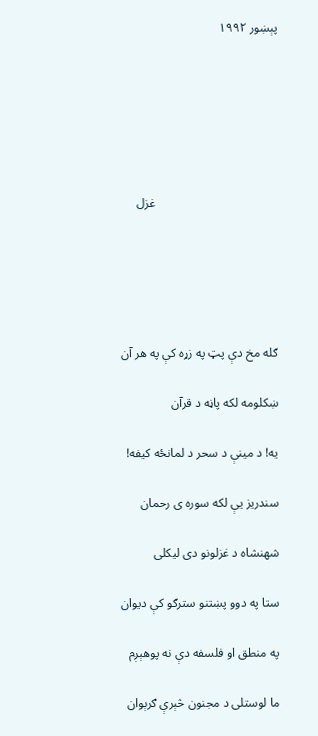پېښور ۱۹۹۲






                                       غزل





ګله مخ دې پټ په زړه کې په هر آن

ښکلومه لکه پاڼه د قرآن

یه! د مينې د سحر د لمانځه کیفه!

سندریز یې لکه سوره ی رحمان

شهنشاه د غزلونو دی لیکلی

ستا په دوو پښتنو سترګو کې دیوان

په منطق او فلسفه دې نه پوهېږم

ما لوستلی د مجنون څېرې ګرېوان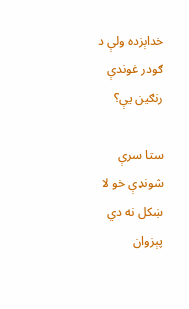خداېزده ولې د ګودر غوندې رنګین یې؟

ستا سرې شونډې خو لا ښکل نه دي پېزوان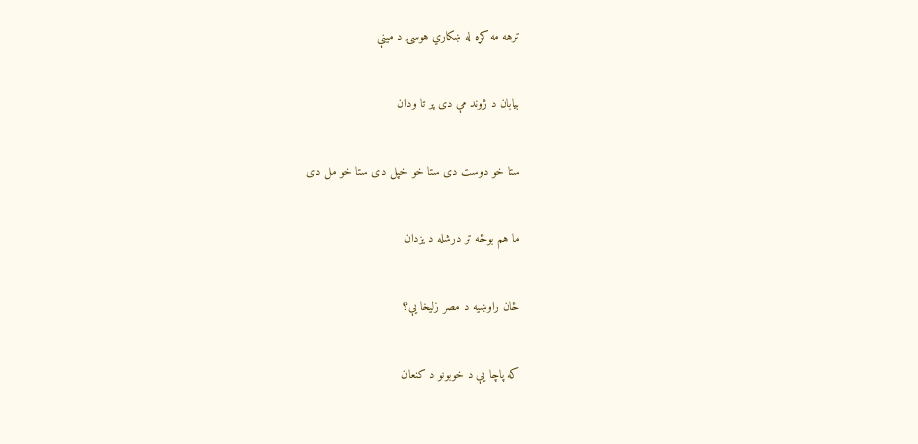ترهه مه کړه له ښکاري هوسۍ د مينې

بیابان د ژوند مې دی پر تا ودان

ستا خو دوست دی ستا خو خپل دی ستا خو مل دی

ما هم بوځه تر درشله د یزدان

ځان راوښیه د مصر زلیخا یې؟

که پاچا یې د خوبونو د کنعان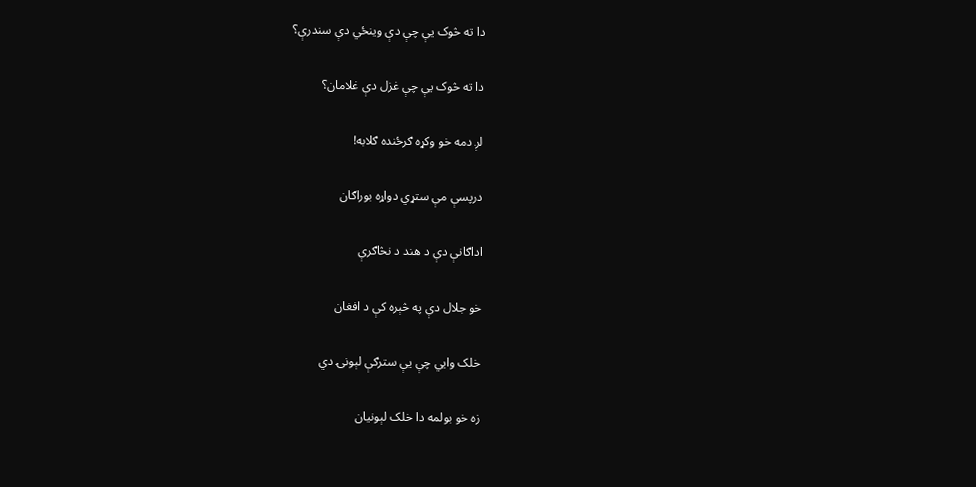دا ته څوک یې چې دې وینځي دې سندرې؟

دا ته څوک یې چې غزل دې غلامان؟

لږ دمه خو وکړه ګرځنده ګلابه!

درپسې مې ستړي دواړه بوراګان

اداګانې دې د هند د نڅاګرې

خو جلال دې په څېره کې د افغان

خلک وايي چې یې سترګې لېونۍ دي

زه خو بولمه دا خلک لېونیان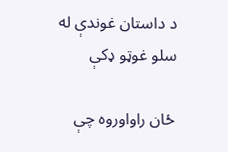د داستان غوندې له سلو غوټو ډکې

ځان راواوروه چې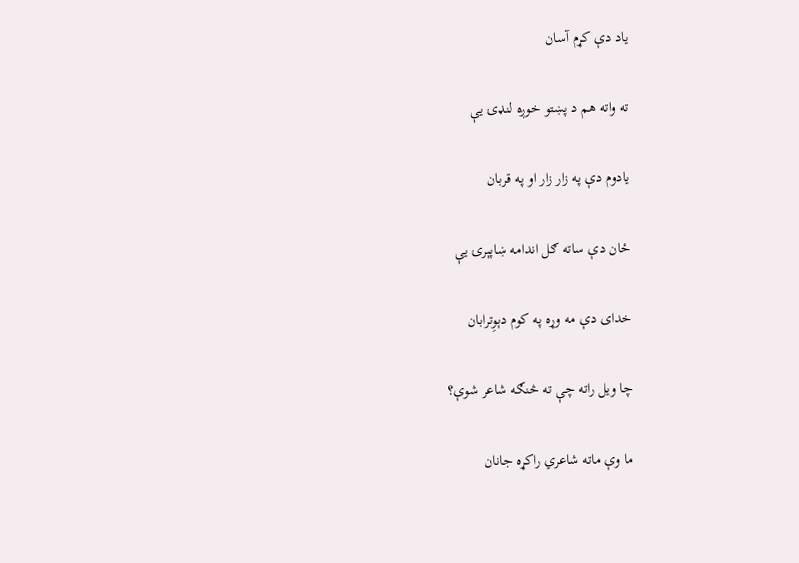یاد دې کړم آسان

ته واته هم د پښتو خوږه لنډۍ یې

یادوم دې په زار زار او په قربان

ځان دې ساته ګل اندامه ښاپېرۍ یې

خدای دې مه وړه په کوم دېوِترابان

چا ویل راته چې ته څنګه شاعر شوې؟

ما وې ماته شاعري راکړه جانان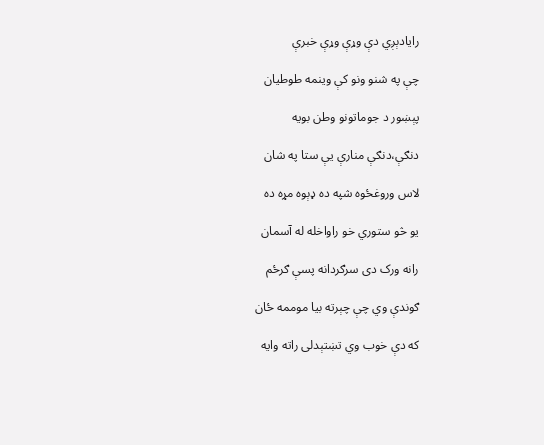رایادېږي دې وړې وړې خبرې

چې په شنو ونو کې وینمه طوطیان

پېښور د جوماتونو وطن بویه

دنګې،دنګې منارې یې ستا په شان

لاس وروغځوه شپه ده ډېوه مړه ده

یو څو ستوري خو راواخله له آسمان

رانه ورک دی سرګردانه پسې ګرځم

ګوندې وي چې چېرته بیا موممه ځان

که دې خوب وي تښتېدلی راته وایه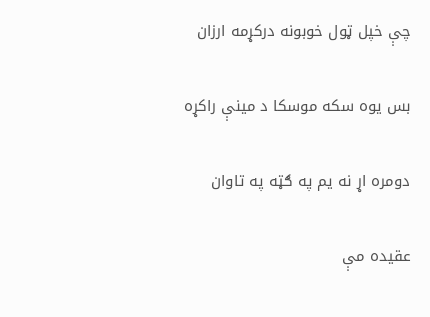چې خپل ټول خوبونه درکړمه ارزان

بس یوه سکه موسکا د مینې راکړه

دومره اړ نه یم په ګټه په تاوان

عقیده مې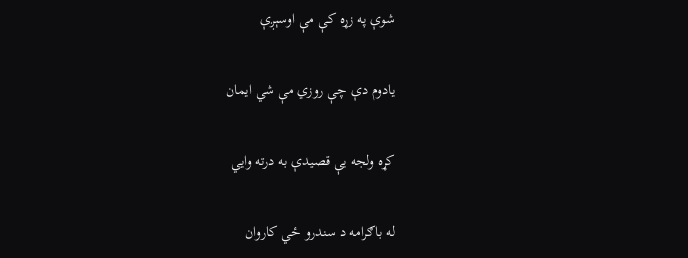شوې په زړه کې مې اوسېږې

یادوم دې چې روزي مې شي ایمان

کړه ولجه یې قصیدې به درته وايي

له باګرامه د سندرو ځي کاروان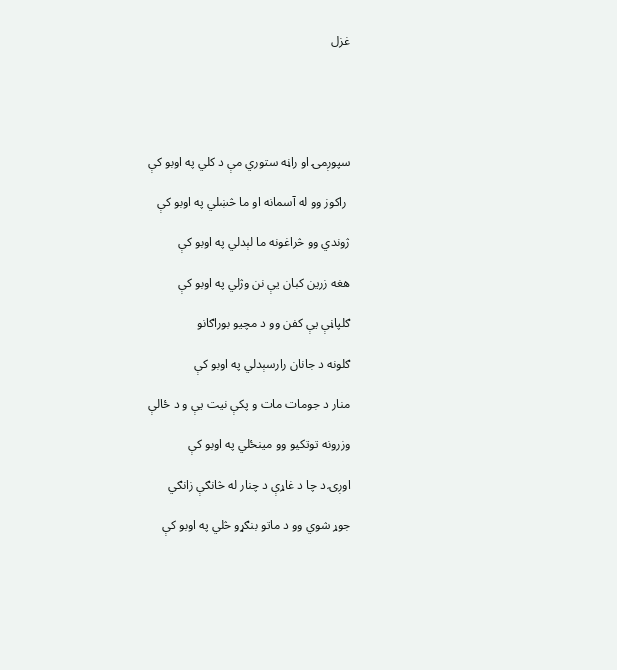غزل





سپوږمۍ او راڼه ستوري مې د کلي په اوبو کې

 راکوز وو له آسمانه او ما څښلي په اوبو کې

ژوندي وو څراغونه ما لېدلي په اوبو کې

هغه زرین کبان یې نن وژلي په اوبو کې

ګلپاڼې یې کفن وو د مچیو بوراګانو

ګلونه د جانان رارسېدلي په اوبو کې

منار د جومات مات و پکې نیت یې و د ځالې

وزرونه توتکیو وو مينځلي په اوبو کې

اوږۍ د چا د غاړې د چنار له څانګې زانګي

جوړ شوي وو د ماتو بنګړو څلي په اوبو کې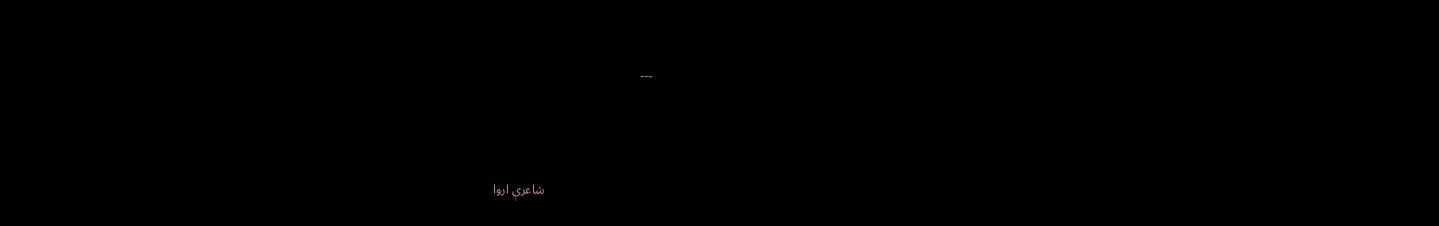---



                                  شاعرې اروا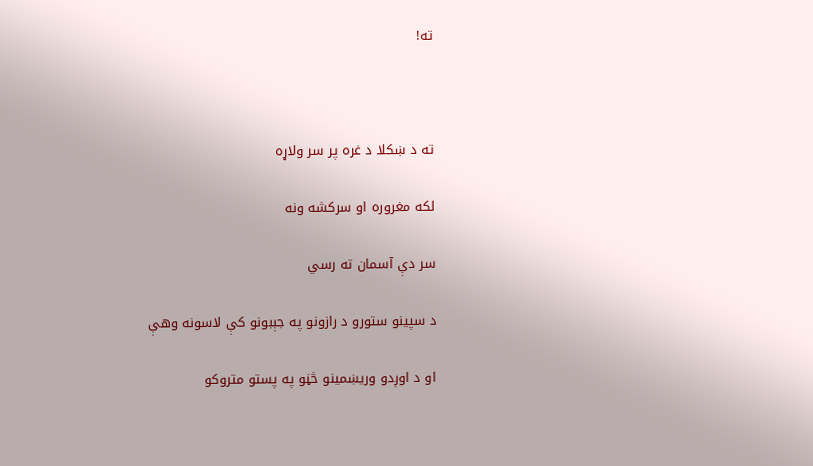ته!



ته د ښکلا د غره پر سر ولاړه

لکه مغروره او سرکشه ونه

سر دې آسمان ته رسي

د سپينو ستورو د رازونو په جېبونو کې لاسونه وهې

او د اوږدو وريښمينو څڼو په پستو متروکو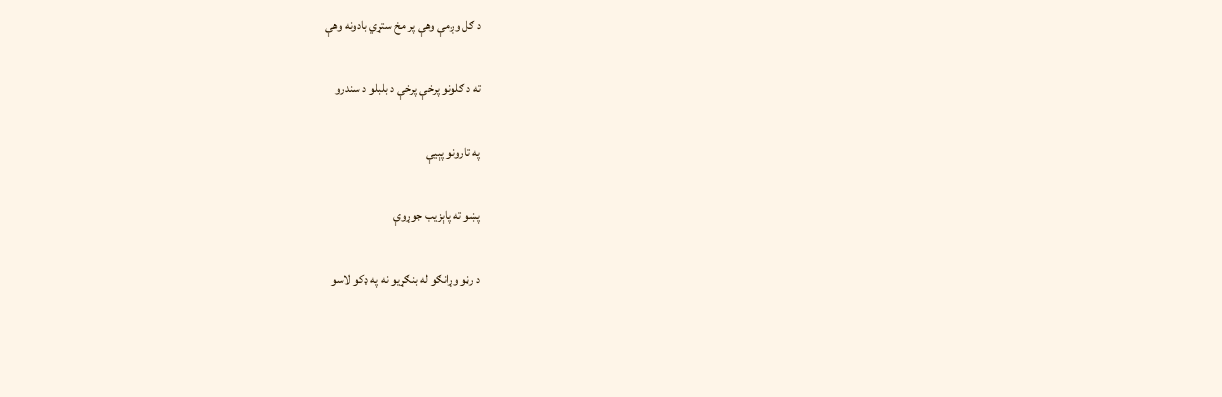د ګل وږمې وهې پر مخ ستړي بادونه وهې

ته د ګلونو پرخې پرخې د بلبلو د سندرو

په تارونو پېيې

پښو ته پاېزیب جوړوې

د رڼو وړانګو له بنګړیو نه په ډکو لاسو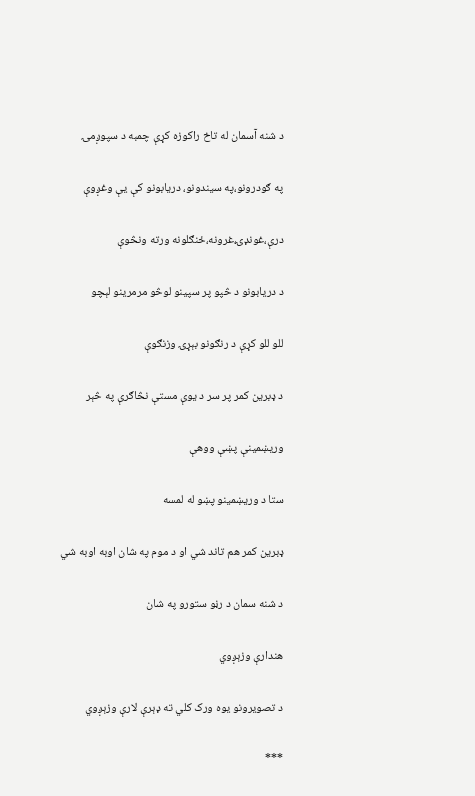د شنه آسمان له تاخ راکوزه کړې چمبه د سپوږمۍ

په ګودرونو،په سیندونو، دریابونو کې یې وغږوې

درې،غونډۍ،غرونه،ځنګلونه ورته ونڅوې

د دریابونو د څپو پر سپینو لوڅو مرمرینو لېچو

للو للو کړې د رنګونو بېړۍ وزنګوې

د ډبرین کمر پر سر د یوې مستې نڅاګرې په څېر

وريښمينې پښې ووهې

ستا د وريښمینو پښو له لمسه

ډبرین کمر هم تاند شي او د موم په شان اوبه اوبه شي

د شنه سمان د رڼو ستورو په شان

هندارې وزېږوي

د تصویرونو یوه ورک کلي ته ډېرې لارې وزېږوي

***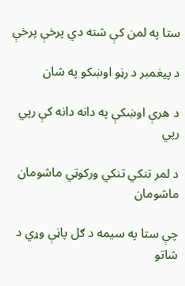ستا په لمن کې شته دي پرخې پرخې

د پیغمبر د رڼو اوښکو په شان

د هرې اوښکې په دانه دانه کې رپي رپي

د لمر تنکي تنکي ورکوټي ماشومان ماشومان

چې ستا په سیمه د ګل پاڼې وړي د شاتو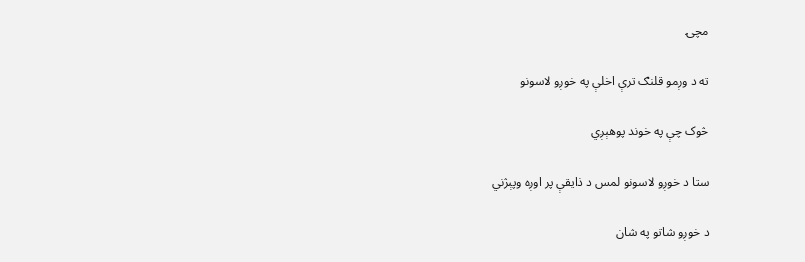مچۍ

ته د وږمو قلنګ ترې اخلې په خوږو لاسونو

څوک چې په خوند پوهېږي

ستا د خوږو لاسونو لمس د ذایقې پر اوږه وپېژني

د خوږو شاتو په شان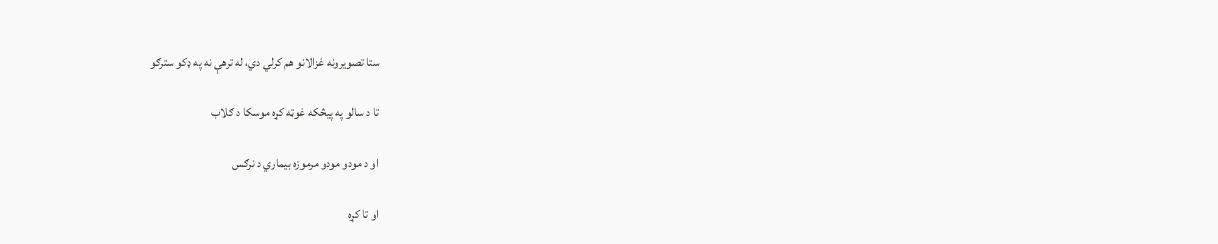ستا تصویرونه غزالانو هم کرلي دي، له ترهې نه په ډکو سترګو

تا د سالو په پيڅکه غوټه کړه موسکا د ګلاب

او د مودو مودو مرموزه بیماري د نرګس

او تا کړه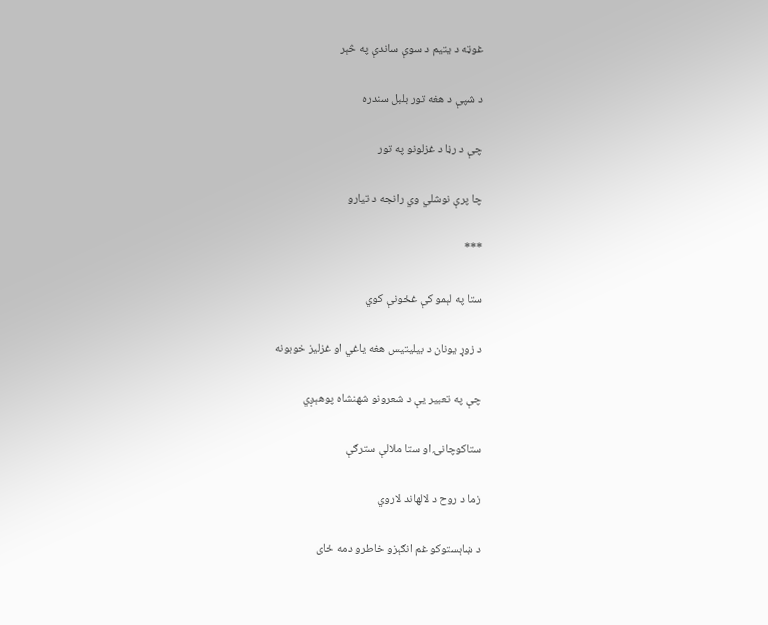غوټه د یتیم د سوې ساندې په څېر

د شپې د هغه تور بلبل سندره

چې د رڼا د غزلونو په تور

چا پرې نوشلي وي رانجه د تیارو

***

ستا په لېمو کې غځونې کوي

د زوړ یونان د بیلیتیس هغه یاغي او غزلیز خوبونه

چې په تعبیر یې د شعرونو شهنشاه پوهېږي

ستاکوچانۍ او ستا ملالې سترګې

زما د روح د لالهاند لاروي

د ښاېستوکو غم انګېزو خاطرو دمه ځای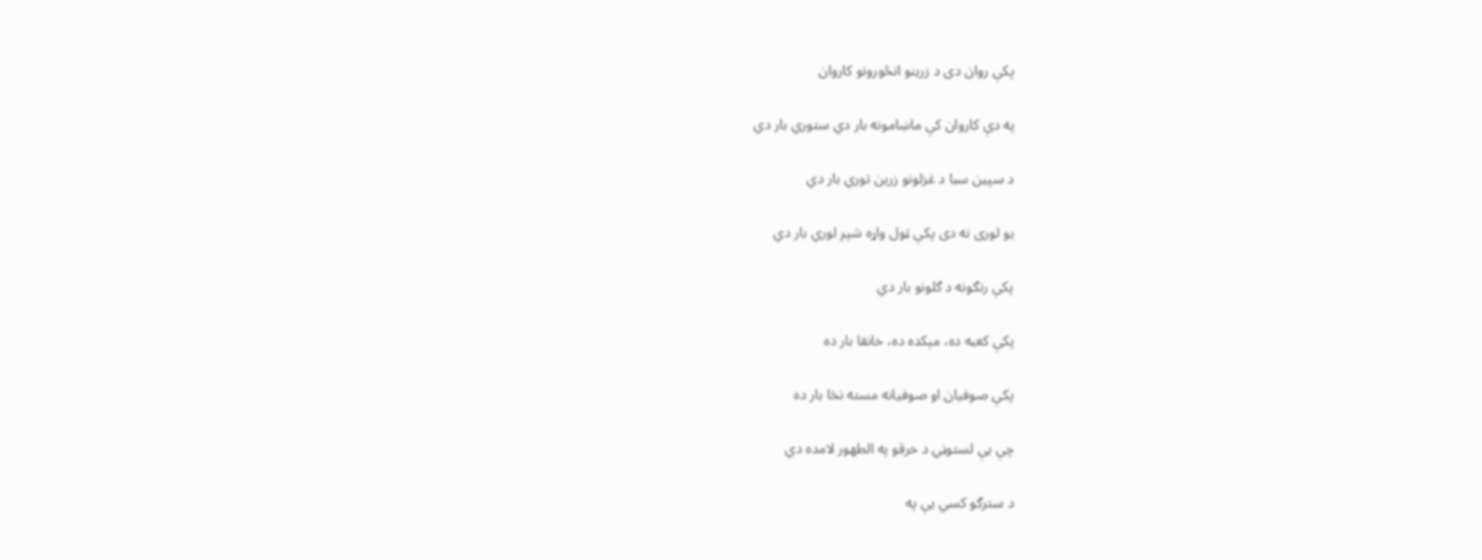پکې روان دی د زرینو انځورونو کاروان

په دې کاروان کې ماښامونه بار دي ستوري بار دي

د سپين سبا د غزلونو زرین توري بار دي

یو لوری نه دی پکې ټول واړه شپږ لوري بار دي

پکې رنګونه د ګلونو بار دي

پکې کعبه ده، مېکده ده، خانقا بار ده

پکې صوفیان او صوفیانه مسته نڅا بار ده

چې یې لستوڼي د خرقو په الطهور لامده دي

د سترګو کسي یې په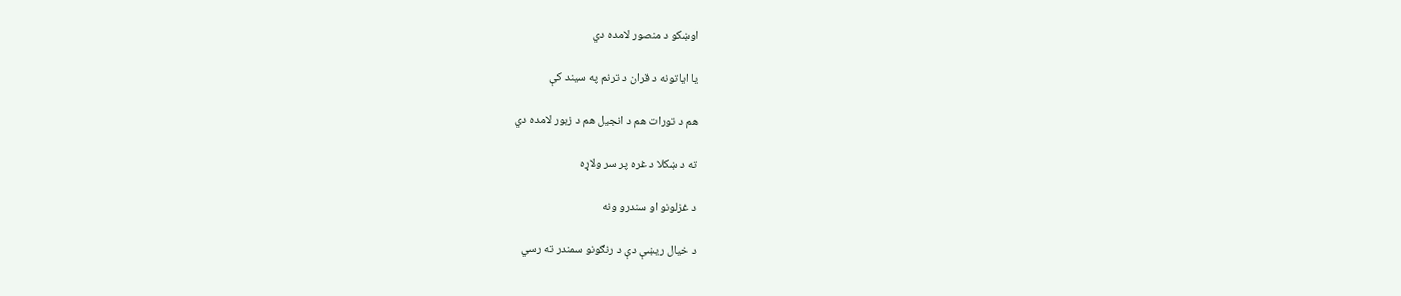اوښکو د منصور لامده دي

یا ایاتونه د قران د ترنم په سیند کې

هم د تورات هم د انجیل هم د زبور لامده دي

ته د ښکلا د غره پر سر ولاړه

د غزلونو او سندرو ونه

د خیال ريښې دې د رنګونو سمندر ته رسي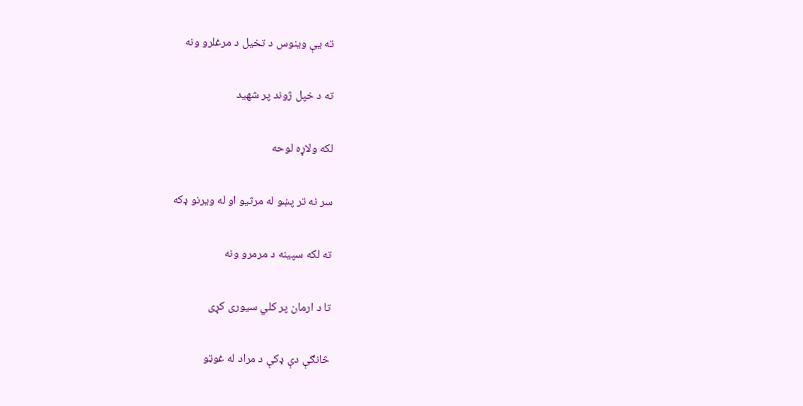ته یې وینوس د تخیل د مرغلرو ونه

ته د خپل ژوند پر شهید

لکه ولاړه لوحه

سر نه تر پښو له مرثیو او له ویرنو ډکه

ته لکه سپينه د مرمرو ونه

تا د ارمان پر کلي سیوری کړی

څانګې دې ډکې د مراد له غوټو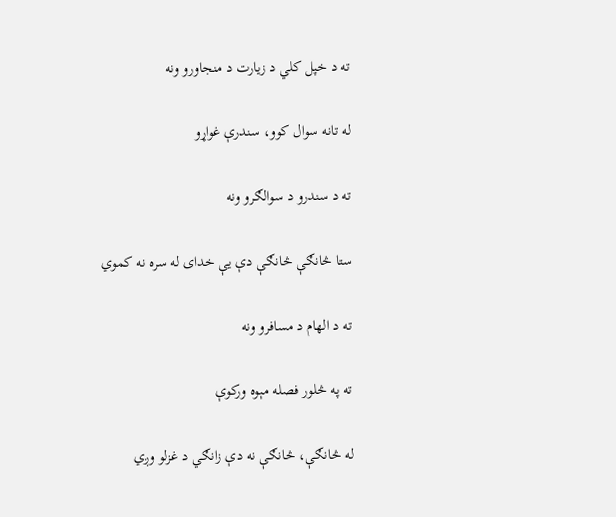ته د خپل کلي د زیارت د منجاورو ونه

له تانه سوال کوو، سندرې غواړو

ته د سندرو د سوالګرو ونه

ستا څانګې څانګې دې یې خدای له سره نه کموي

ته د الهام د مسافرو ونه

ته په څلور فصله مېوه ورکوې

له څانګې، څانګې نه دې زانګي د غزلو وږي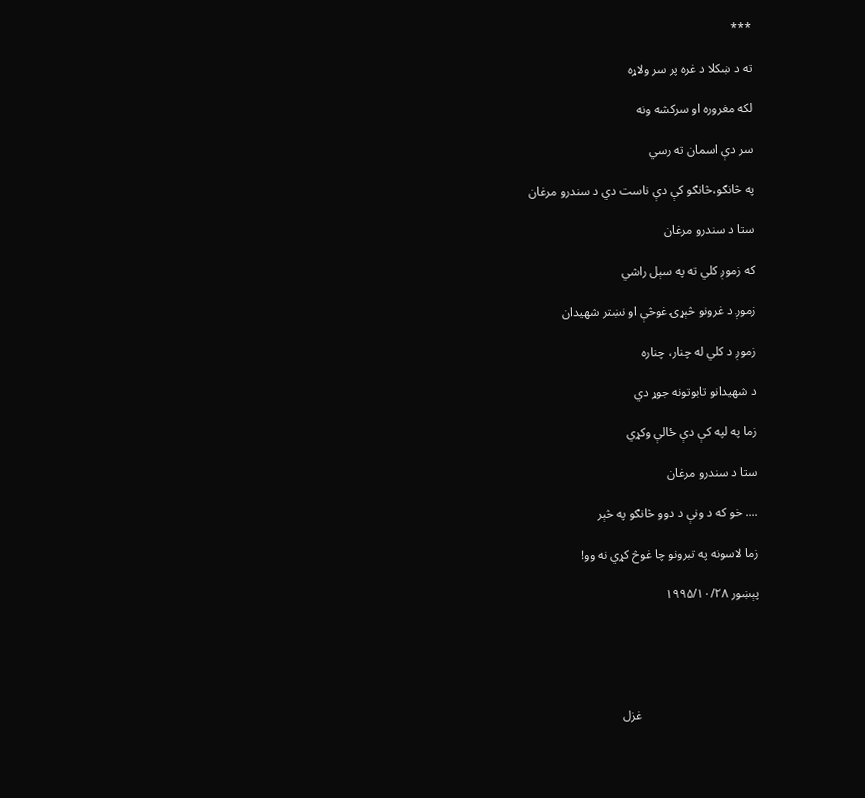***

ته د ښکلا د غره پر سر ولاړه

لکه مغروره او سرکشه ونه

سر دې اسمان ته رسي

په څانګو،څانګو کې دې ناست دي د سندرو مرغان

ستا د سندرو مرغان

که زموږ کلي ته په سېل راشي

زموږ د غرونو څېړۍ غوڅې او نښتر شهیدان

زموږ د کلي له چنار، چناره

د شهیدانو تابوتونه جوړ دي

زما په لپه کې دې ځالې وکړي

ستا د سندرو مرغان

.... خو که د ونې د دوو څانګو په څېر

زما لاسونه په تبرونو چا غوڅ کړي نه وو!

پېښور ۱۹۹۵/۱۰/۲۸





                                      غزل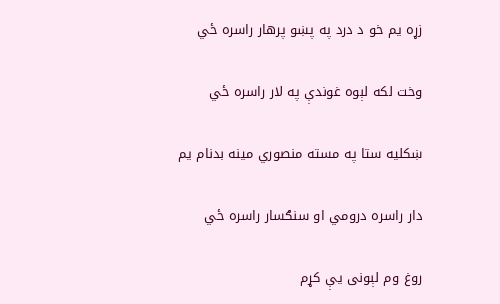زړه یم خو د درد په پښو پرهار راسره ځي

وخت لکه لېوه غوندې په لار راسره ځي

ښکلیه ستا په مسته منصوري مینه بدنام یم

دار راسره درومي او سنګسار راسره ځي

روغ وم لېونی یې کړم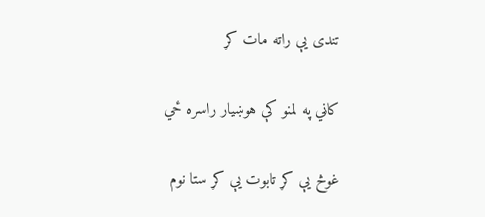تندی یې راته مات کړ

کاڼي په لمنو کې هوښیار راسره ځي

غوڅ یې کړ تابوت یې کړ ستا نوم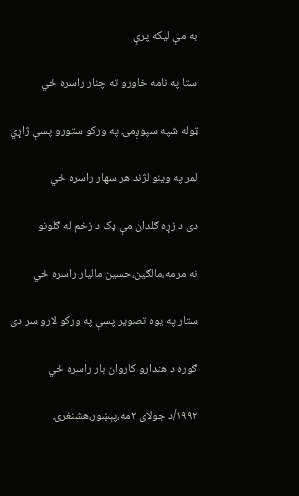به مې لیکه پرې

ستا په نامه خاورو ته چنار راسره ځي

ټوله شپه سپوږمۍ په ورکو ستورو پسې ژاړي

لمر په وینو لژند هر سهار راسره ځي

دی د زړه ګلدان مې ډک د زخم له ګلونو

نه مرمه،مالګین،حسین مالیار راسره ځي

ستار په یوه تصویر پسې په ورکو لارو سر دی

ګوره د هندارو کاروان بار راسره ځي

۱۹۹۲/د جولای ۲مه،پېښور،هشنغرۍ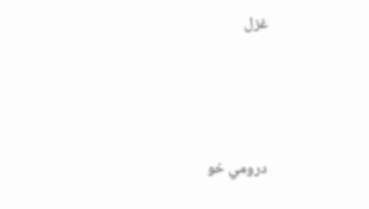غزل





درومي خو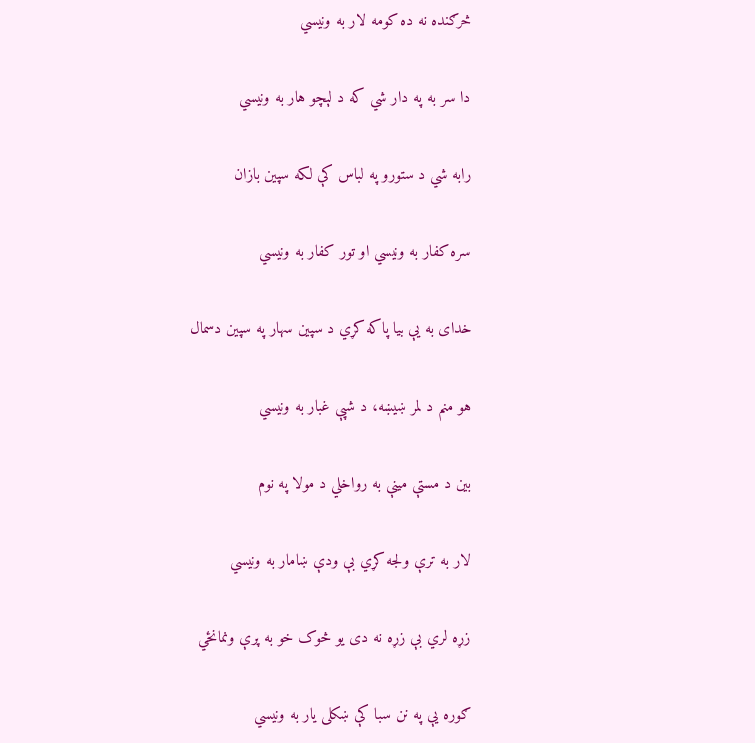څرګنده نه ده کومه لار به ونیسي

دا سر به په دار شي که د لېچو هار به ونيسي

رابه شي د ستورو په لباس کې لکه سپین بازان

سره کفار به ونیسي او تور کفار به ونیسي

خدای به یې بیا پاکه کړي د سپين سهار په سپین دسمال

هو منم د لمر ښيښه، د شپې غبار به ونیسي

بین د مستې مینې به رواخلي د مولا په نوم

لار به ترې ولجه کړي بې ودې ښامار به ونیسي

زړه لري بې زړه نه دی یو څوک خو به پرې ونمانځي

ګوره یې په نن سبا کې ښکلی یار به ونیسي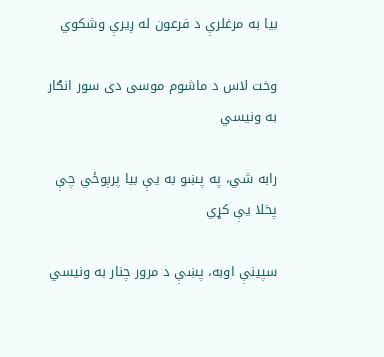بیا به مرغلرې د فرعون له ږیرې وشکوي

وخت لاس د ماشوم موسی دی سور انګار به ونيسي

رابه شي، په پښو به یې بیا پرېوځي چې پخلا یې کړي

سپینې اوبه، پښې د مرور چنار به ونیسي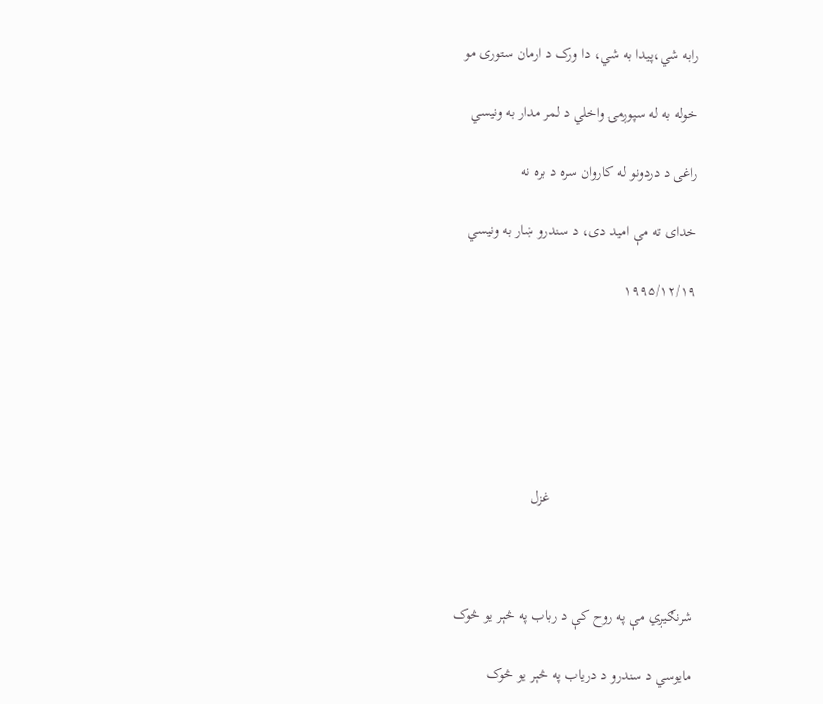رابه شي،پیدا به شي، دا ورک د ارمان ستوری مو

خوله به له سپوږمۍ واخلي د لمر مدار به ونیسي

راغی د دردونو له کاروان سره د بره نه

خدای ته مې امید دی، د سندرو ښار به ونیسي

۱۹۹۵/۱۲/۱۹






                                      غزل



شرنګيږي مې په روح کې د رباب په څېر یو څوک

مایوسي د سندرو د دریاب په څېر یو څوک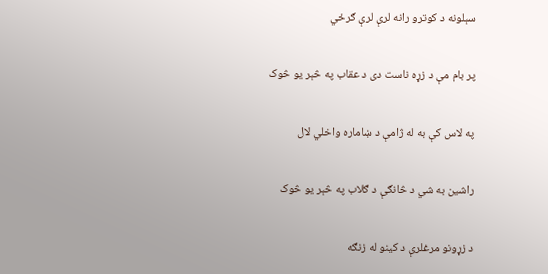سېلونه د کوترو رانه لرې لرې ګرځي

پر بام مې د زړه ناست دی د عقاب په څېر یو څوک

په لاس کې به له ژامې د ښاماره واخلي لال

راشین به شي د څانګې د ګلاب په څېر یو څوک

د زړونو مرغلرې د کینو له زنګه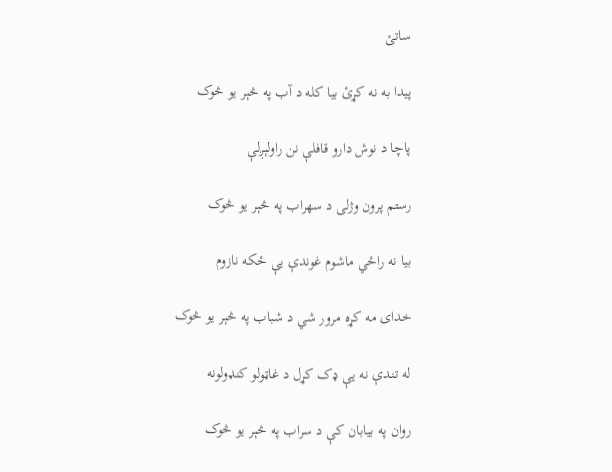ساتئ

پیدا به نه کړئ بیا کله د آب په څېر یو څوک

پاچا د نوش دارو قافلې نن راولېږلې

رستم پرون وژلی د سهراب په څېر یو څوک

بیا نه راځي ماشوم غوندې یې ځکه نازوم

خدای مه کړه مرور شي د شباب په څېر یو څوک

له تندې نه یې ډک کړل د غاټولو کنډولونه

روان په بیابان کې د سراب په څېر یو څوک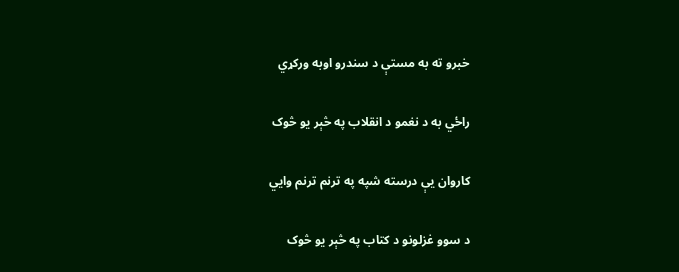خبرو ته به مستې د سندرو اوبه ورکړي

راځي به د نغمو د انقلاب په څېر یو څوک

کاروان یې درسته شپه په ترنم ترنم وايي

د سوو غزلونو د کتاب په څېر یو څوک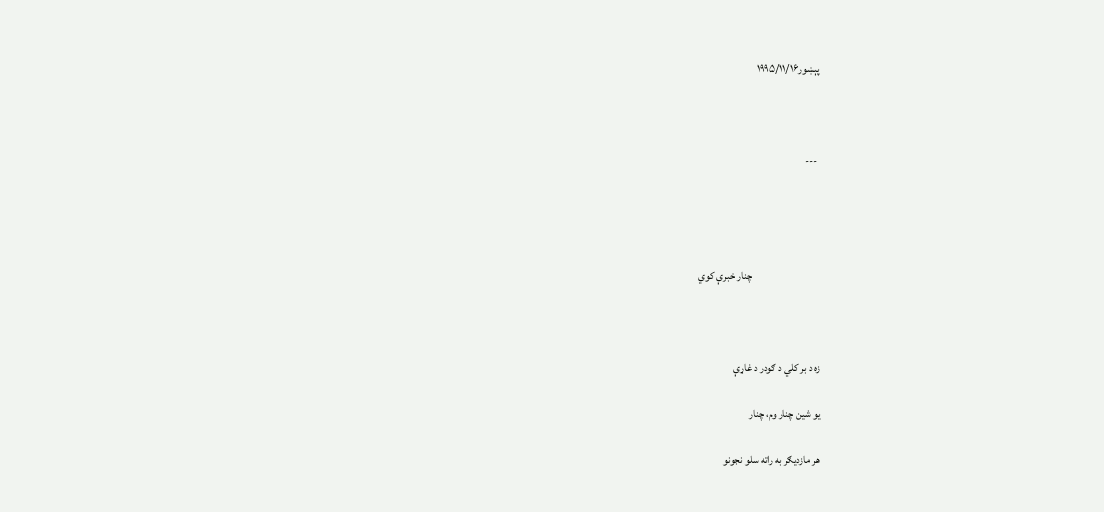پېښور۱۹۹۵/۱۱/۱۶



 ---




                                چنار خبرې کوي



زه د بر کلي د ګودر د غاړې

یو شین چنار وم، چنار

هر مازدیګر به راته سلو نجونو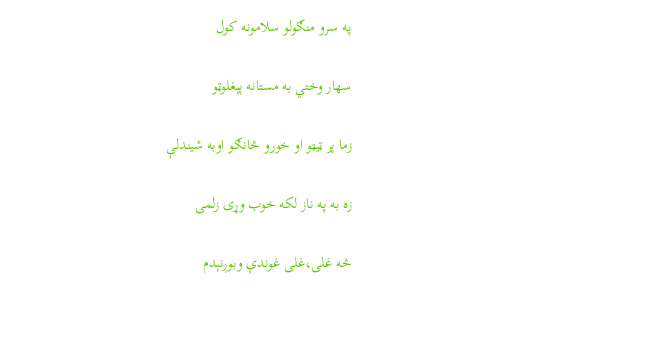په سرو منګولو سلامونه کول

سهار وختي به مستانه پېغلوټو

زما پر ټيټو او خورو څانګو اوبه شيندلې

زه به په ناز لکه خوب وړی زلمی

څه غلی،غلی غوندې وبوږنېدم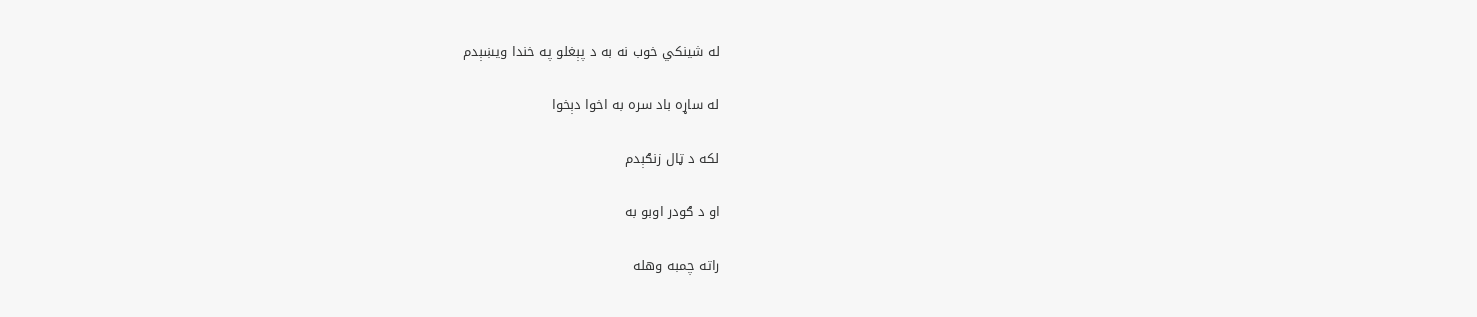له شینکي خوب نه به د پېغلو په خندا ويښېدم

له ساړه باد سره به اخوا دېخوا

لکه د ټال زنګېدم

او د ګودر اوبو به

راته چمبه وهله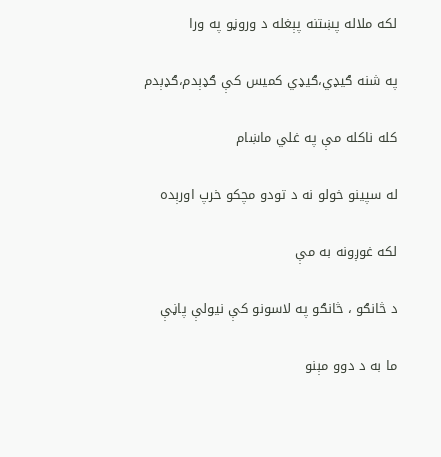لکه ملاله پښتنه پېغله د وروڼو په ورا

په شنه ګيډي،ګيډي کمیس کې ګډېدم،ګډېدم

کله ناکله مې په غلي ماښام

له سپينو خولو نه د تودو مچکو خرپ اورېده

لکه غوږونه به مې

د څانګو ، څانګو په لاسونو کې نيولې پاڼې

ما به د دوو مېنو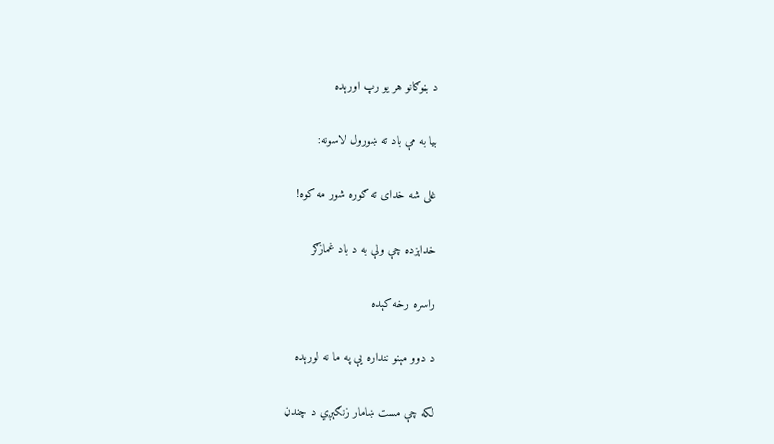د بڼوګانو هر یو رپ اورېده

بیا به مې باد ته ښورول لاسونه:

غلی شه خدای ته ګوره شور مه کوه!

خداېزده چې ولې به د باد غمازګر

راسره رخه کېده

د دوو مېنو ننداره یې په ما نه لورېده

لکه چې مست ښامار زنګېږي د چندڼ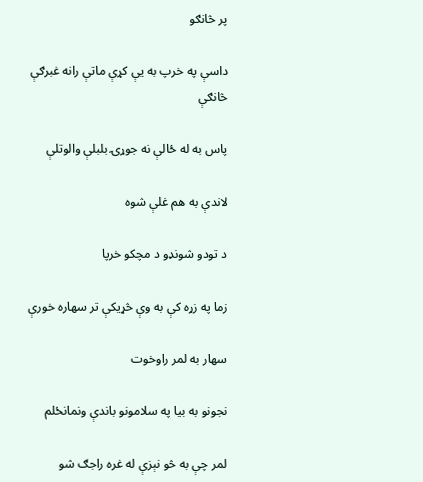پر څانګو

داسې په خرپ به یې کړې ماتې رانه غبرګې څانګې

پاس به له ځالې نه جوړۍ بلبلې والوتلې

لاندې به هم غلې شوه

د تودو شونډو د مچکو خرپا

زما په زړه کې به وې څړیکې تر سهاره خورې

سهار به لمر راوخوت

نجونو به بیا په سلامونو باندې ونمانځلم

لمر چې به څو نېزې له غره راجګ شو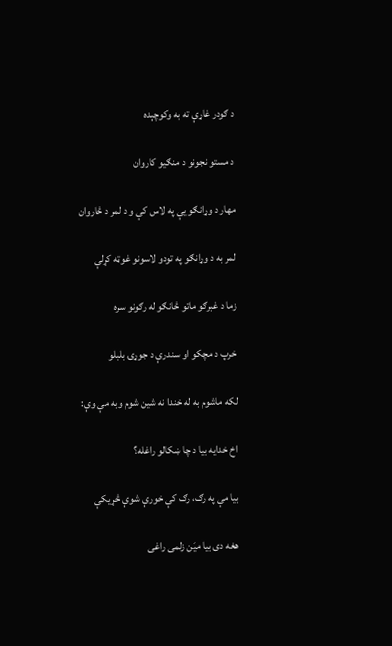د ګودر غاړې ته به وکوچېده

د مستو نجونو د منګیو کاروان

مهار د وړانګو یې په لاس کې و د لمر د څاروان

لمر به د وړانګو په تودو لاسونو غوټه کړلې

زما د غبرګو ماتو څانګو له رګونو سره

خرپ د مچکو او سندرې د جوړۍ بلبلو

لکه ماشوم به له خندا نه شین شوم وبه مې وې:

اخ خدایه بیا د چا ښکالو راغله؟

بیا مې په رګ، رګ کې خورې شوې څړیکې

هغه دی بیا میَن زلمی راغی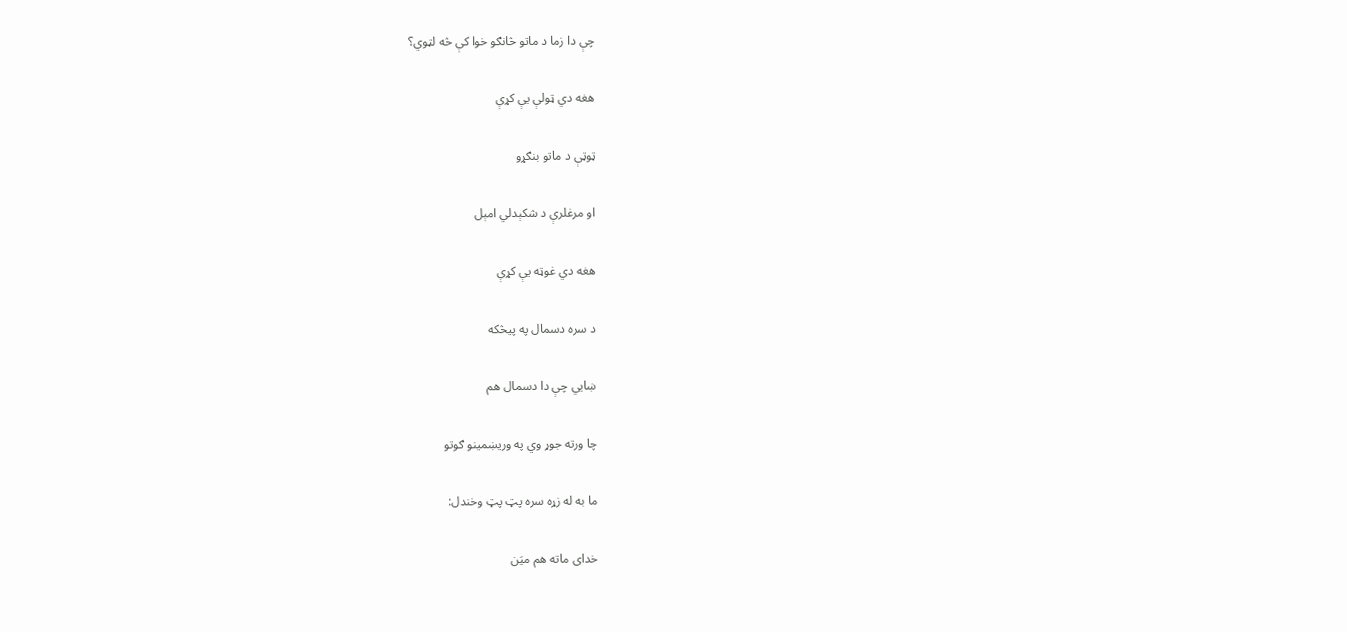چې دا زما د ماتو څانګو خوا کې څه لټوي؟

هغه دي ټولې یې کړې

ټوټې د ماتو بنګړو

او مرغلرې د شکېدلي امېل

هغه دي غوټه یې کړې

د سره دسمال په پيڅکه

ښايي چې دا دسمال هم

چا ورته جوړ وي په وريښمینو ګوتو

ما به له زړه سره پټ پټ وخندل:

خدای ماته هم میَن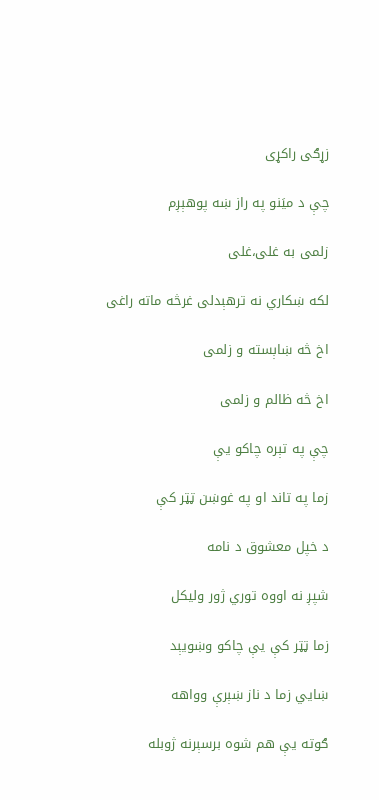زړګی راکړی

چې د میَنو په راز ښه پوهېږم

زلمی به غلی،غلی

لکه ښکاري نه ترهېدلی غرڅه ماته راغی

اخ څه ښاېسته و زلمی

اخ څه ظالم و زلمی

چې په تېره چاکو یې

زما په تاند او په غوښن ټټر کې

د خپل معشوق د نامه

شپږ نه اووه توري ژور ولیکل

زما ټټر کې یې چاکو وښويېد

ښايي زما د ناز ښېرې وواهه

ګوته یې هم شوه برسېرنه ژوبله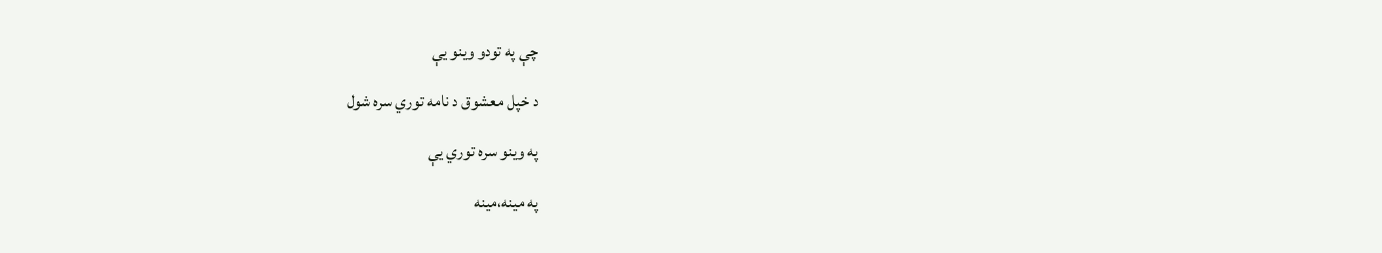چې په تودو وینو یې

د خپل معشوق د نامه توري سره شول

په وینو سره توري یې

په مینه،مینه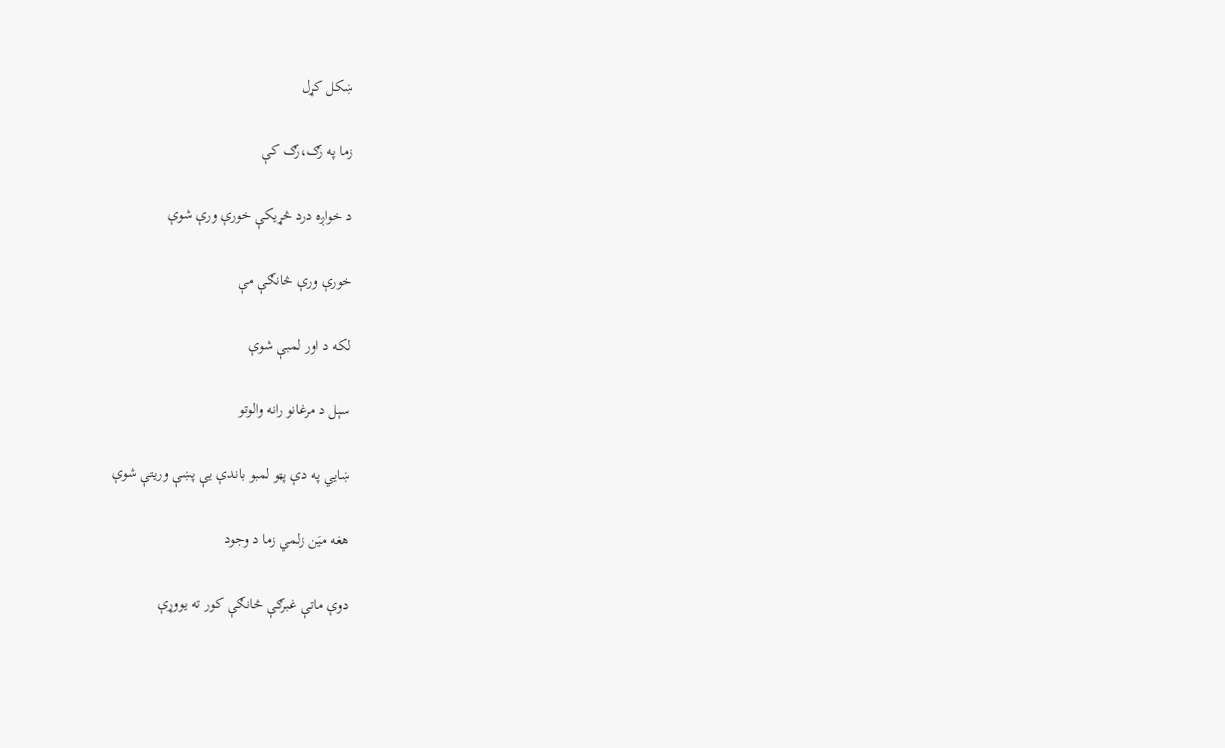ښکل کړل

زما په رګ،رګ کې

د خواږه درد څړیکې خورې ورې شوې

خورې ورې څانګې مې

لکه د اور لمبې شوې

سېل د مرغانو رانه والوتو

ښايي په دې پټو لمبو باندې یې پښې وريتې شوې

هغه میَن زلمي زما د وجود

دوې ماتې غبرګې څانګې کور ته یووړې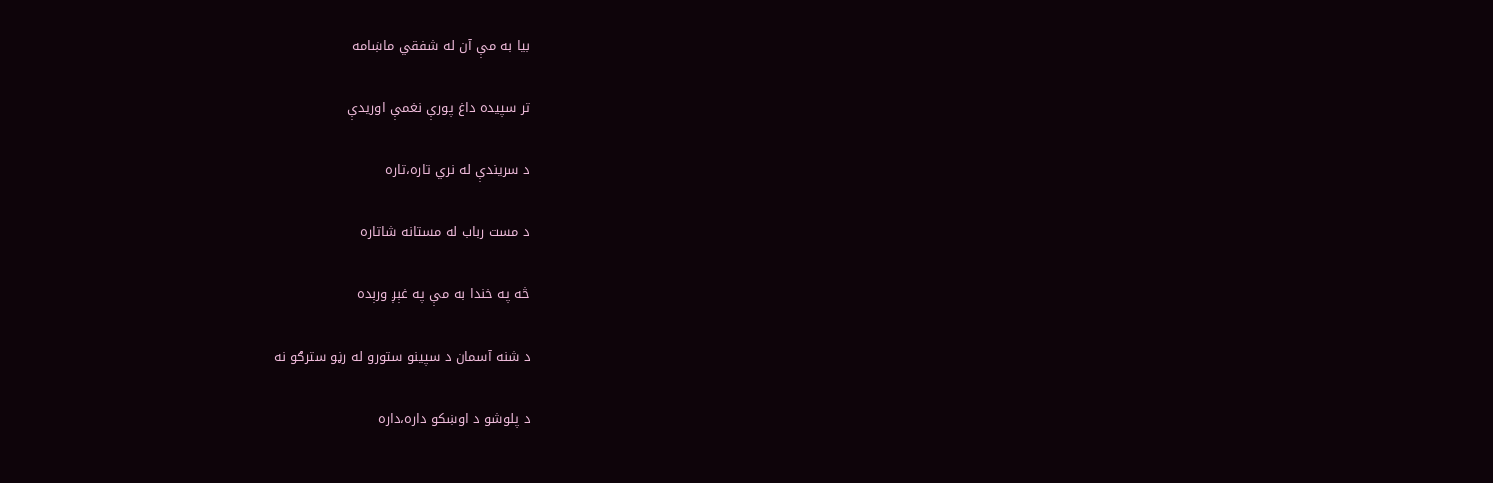بیا به مې آن له شفقي ماښامه

تر سپيده داغ پورې نغمې اوريدې

د سريندې له نري تاره،تاره

د مست رباب له مستانه شاتاره

څه په خندا به مې په غېږ ورېده

د شنه آسمان د سپينو ستورو له رڼو سترګو نه

د پلوشو د اوښکو داره،داره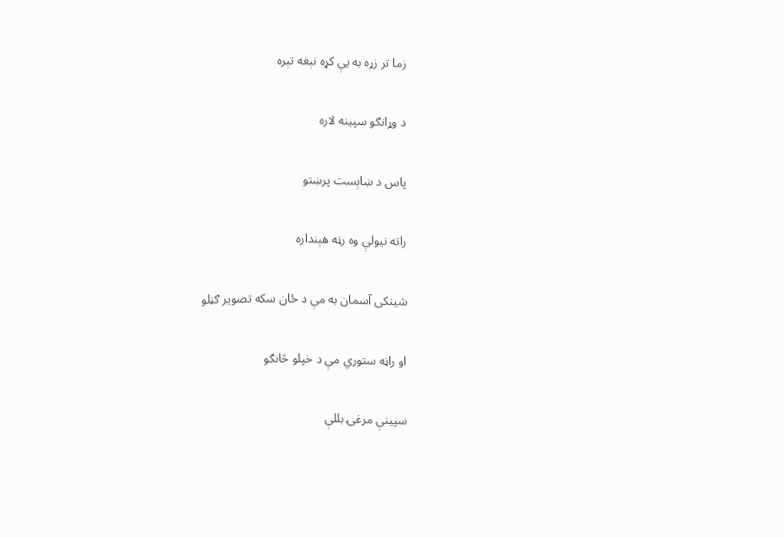زما تر زړه به یې کړه نېغه تېره

د وړانګو سپينه لاره

پاس د ښاېست پرښتو

راته نیولې وه رڼه هېنداره

شینکی آسمان به مې د ځان سکه تصویر ګڼلو

او راڼه ستوري مې د خپلو څانګو

سپينې مرغۍ بللې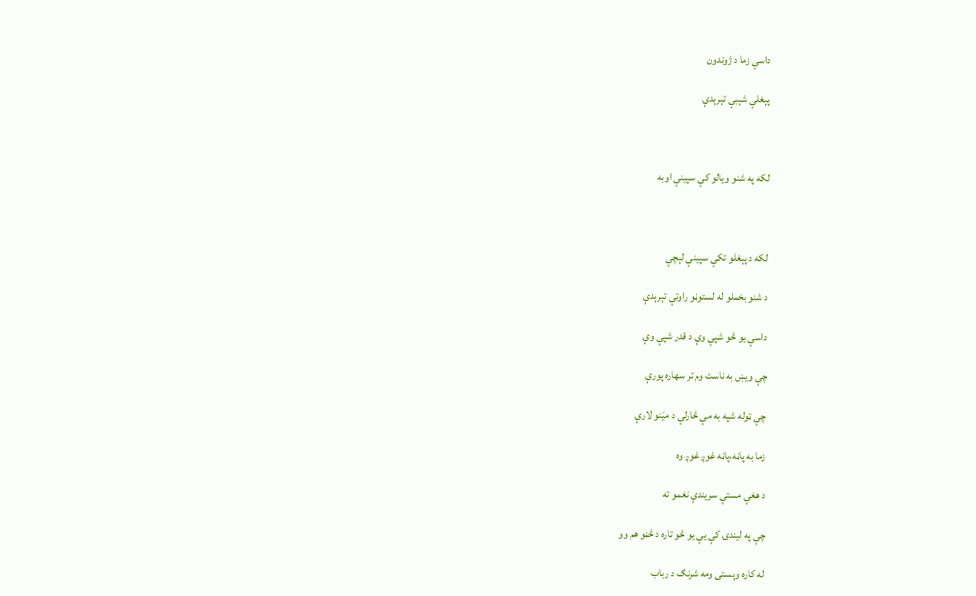داسې زما د ژوندون

پېغلې شېبې تېرېدې



لکه په شنو ویالو کې سپینې اوبه



لکه د پېغلو تکې سپينې لېچې

د شنو بخملو له لستوڼو راوتې تېرېدې

داسې یو څو شپې وې د قدر شپې وې

چې ويښ به ناست وم تر سهاره پورې

چې ټوله شپه به مې څارلې د میَنو لارې

زما به پاڼه،پاڼه غوږ غوږ وه

د هغې مستې سریندې نغمو ته

چې په لیندۍ کې یې یو څو تاره د څڼو هم وو

له کاره وېستی ومه شرنګ د رباب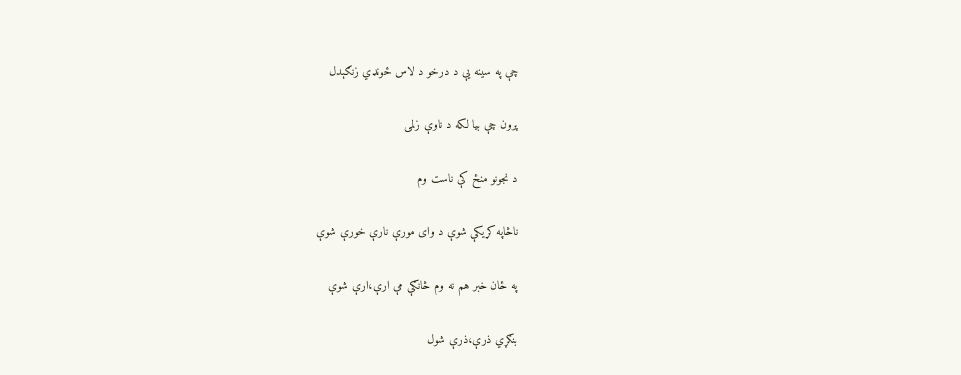چې په سینه یې د درخو د لاس ځونډي زنګېدل

پرون چې بیا لکه د ناوې زلمی

د نجونو منځ کې ناست وم

ناڅاپه کړیکې شوې د وای مورې نارې خورې شوې

په ځان خبر هم نه وم څانګې مې ارې،ارې شوې

بنګړي ذرې،ذرې شول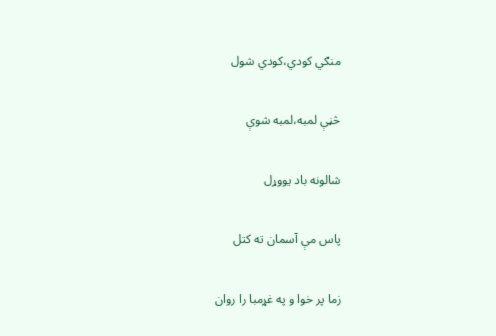منګي کودي،کودي شول

څڼې لمبه،لمبه شوې

شالونه باد یووړل

پاس مې آسمان ته کتل

زما پر خوا و په غړمبا را روان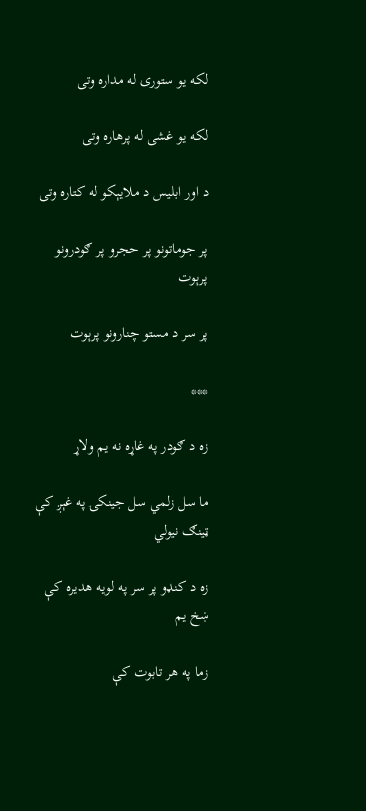لکه یو ستوری له مداره وتی

لکه یو غشی له پرهاره وتی

د اور ابلیس د ملایېکو له کتاره وتی

پر جوماتونو پر حجرو پر ګودرونو پرېوت

پر سر د مستو چنارونو پرېوت

***

زه د ګودر په غاړه نه یم ولاړ

ما سل زلمي سل جینکۍ په غېږ کې ټینګ نیولي

زه د کنډو پر سر په لویه هدیره کې ښخ یم

زما په هر تابوت کې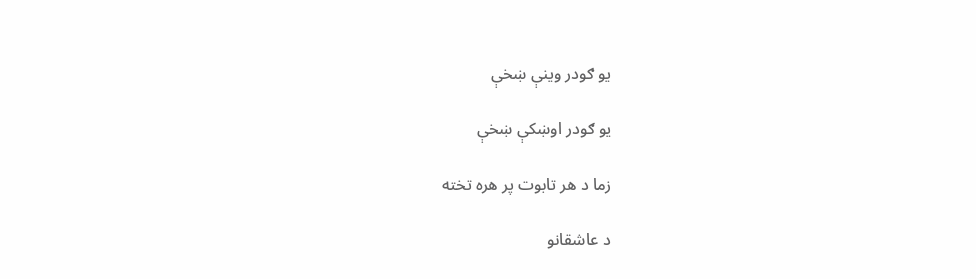یو ګودر وینې ښخې

یو ګودر اوښکې ښخې

زما د هر تابوت پر هره تخته

د عاشقانو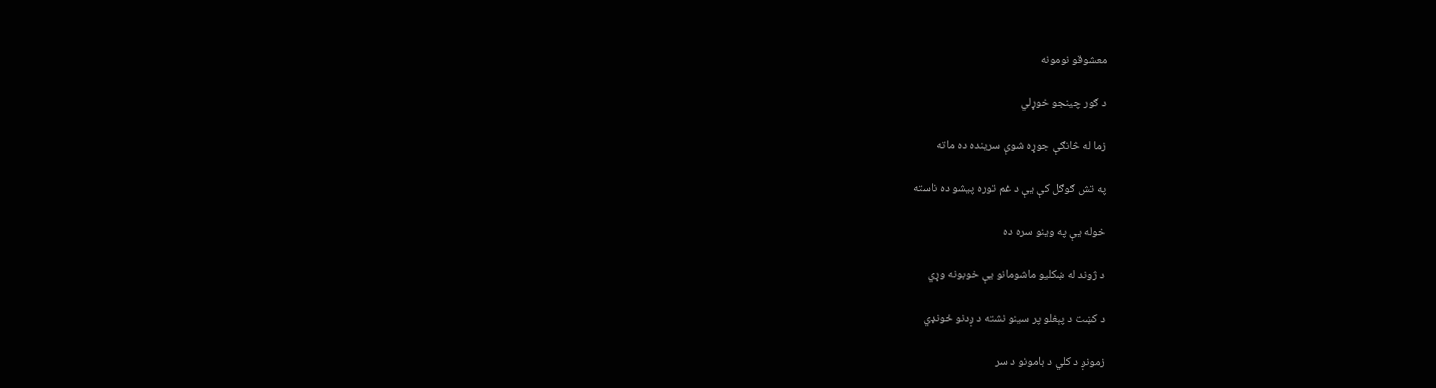معشوقو نومونه

د ګور چینجو خوړلي

زما له څانګې جوړه شوې سرینده ده ماته

په تش ګوګل کې یې د غم توره پيشو ده ناسته

خوله یې په وینو سره ده

د ژوند له ښکلیو ماشومانو یې خوبونه وړي

د کښت د پېغلو پر سینو نشته د ږدنو ځونډي

زمونږ د کلي د بامونو د سر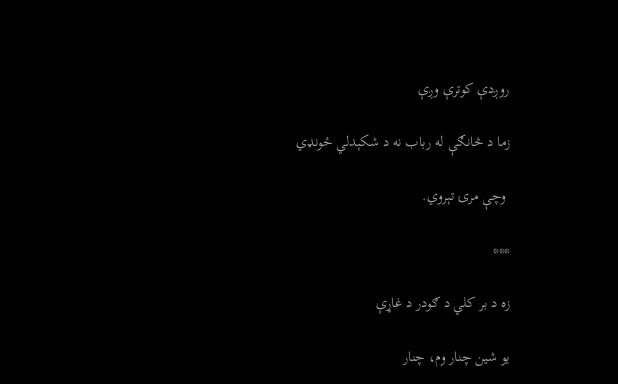روږدې کوترې وږې

زما د څانګې له رباب نه د شکېدلي ځونډي

 وچې مرۍ تېروي.

***

زه د بر کلي د ګودر د غاړې

یو شین چنار وم، چنار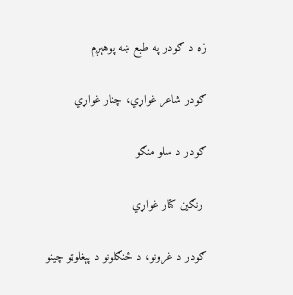زه د ګودر په طبع ښه پوهېږم

ګودر شاعر غواړي، چنار غواړي

ګودر د سلو منګو

 رنګین کتار غواړي

ګودر د غرونو، د ځنګلونو د پېغلوټو چینو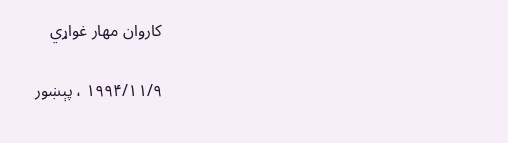کاروان مهار غواړي

۱۹۹۴/۱۱/۹ ، پېښور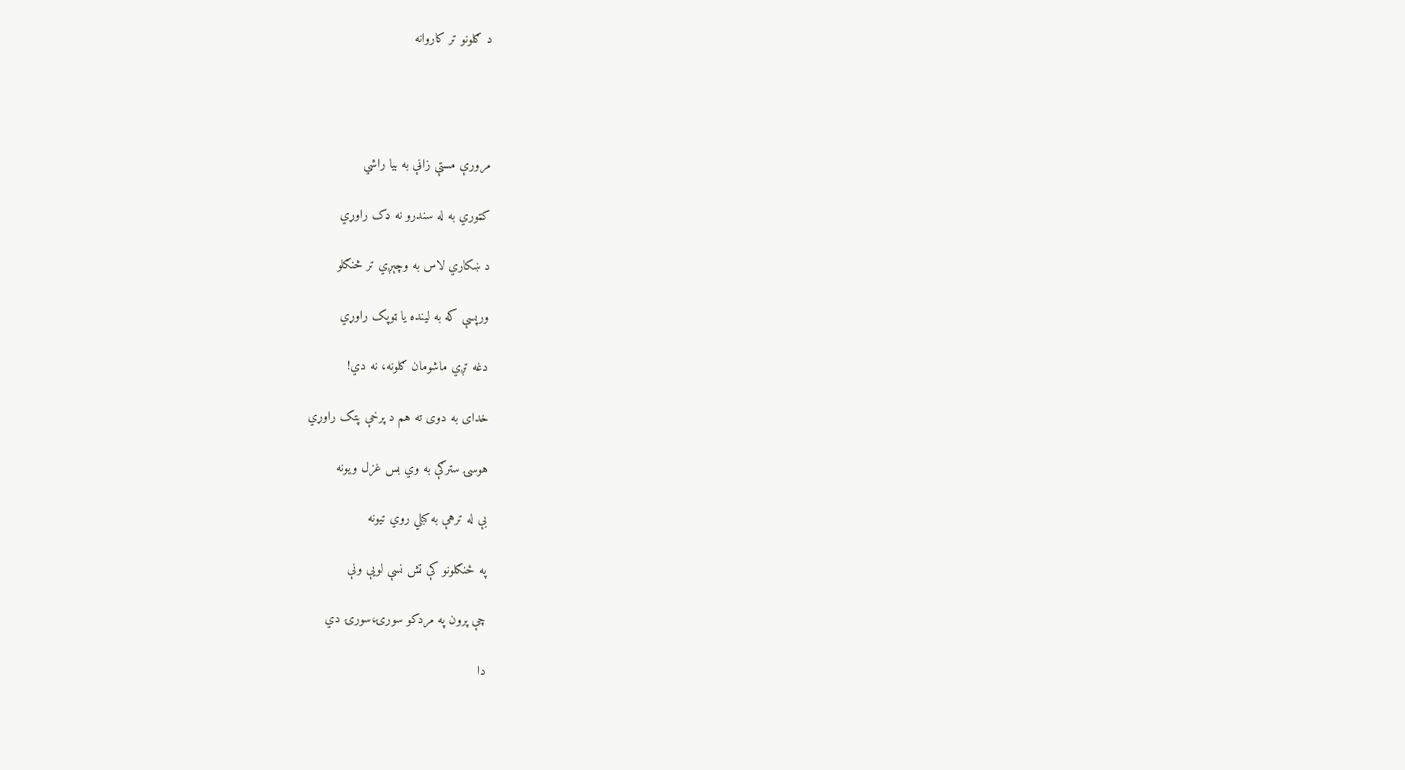د ګلونو تر کاروانه




مرورې مستې زاڼې به بیا راشي

کټوري به له سندرو نه ډک راوړي

د ښکاري لاس به وچېږي تر څنګلو

ورپسې که به لینده یا ټوپک راوړي

دغه تږي ماشومان ګلونه، نه دي!

خدای به دوی ته هم د پرخې پتک راوړي

هوسۍ سترګې به وي بس غزل ویونه

بې له ترهې به کبلي روي تیونه

په ځنګلونو کې تش نسې لويې ونې

چې پرون په مردکو سورۍ،سورۍ دي

دا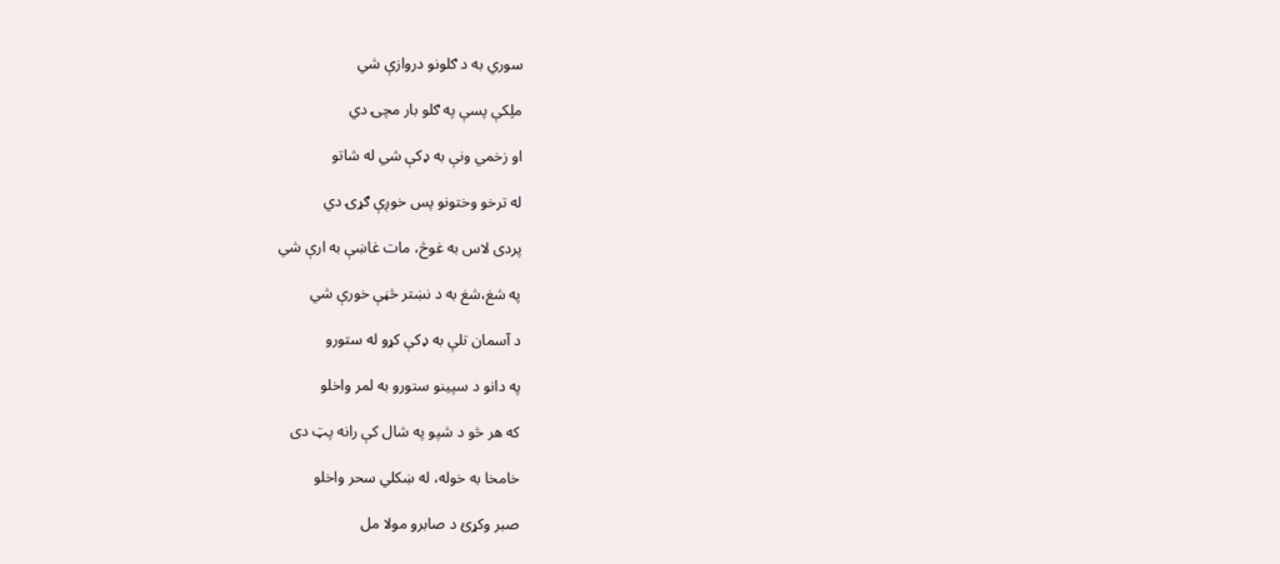سوري به د ګلونو دروازې شي

ملِکې پسې په ګلو بار مچۍ دي

او زخمي ونې به ډکې شي له شاتو

له ترخو وختونو پس خوږې ګړۍ دي

پردی لاس به غوڅ، مات غاښې به ارې شي

په شغ،شغ به د نښتر څڼې خورې شي

د آسمان تلې به ډکې کړو له ستورو

په دانو د سپینو ستورو به لمر واخلو

که هر څو د شپو په شال کې رانه پټ دی

خامخا به خوله، له ښکلي سحر واخلو

صبر وکړئ د صابرو مولا مل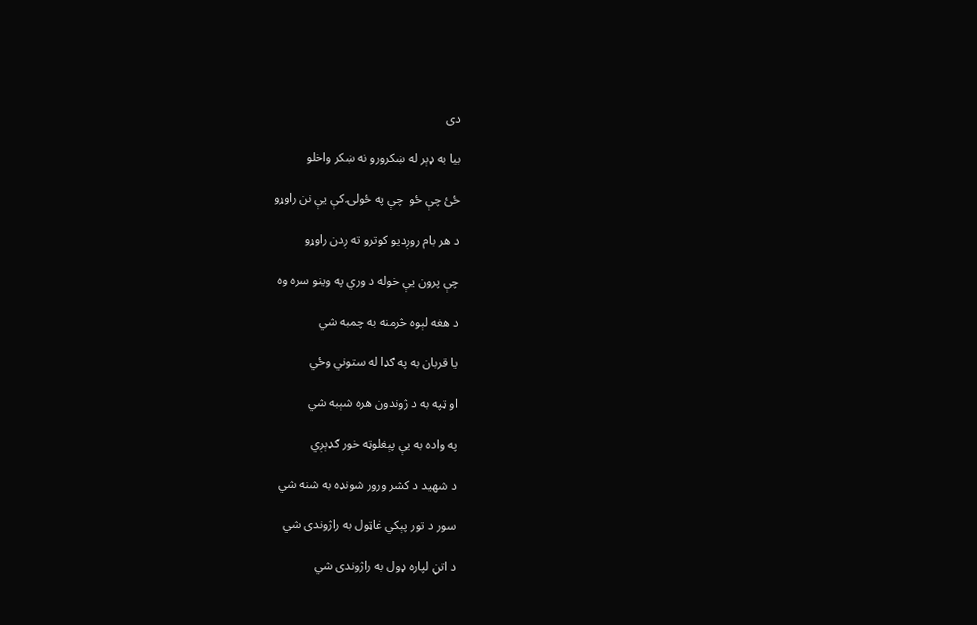دی

بیا به ډېر له ښکرورو نه ښکر واخلو

ځئ چې ځو  چې په ځولۍ کې یې نن راوړو

د هر بام روږدیو کوترو ته ږدن راوړو

چې پرون یې خوله د وري په وینو سره وه

د هغه لېوه څرمنه به چمبه شي

یا قربان به په ګډا له ستوني وځي

او ټپه به د ژوندون هره شېبه شي

په واده به یې پېغلوټه خور ګډېږي

د شهید د کشر ورور شونډه به شنه شي

سور د تور پېکي غاټول به راژوندی شي

د اتڼ لپاره ډول به راژوندی شي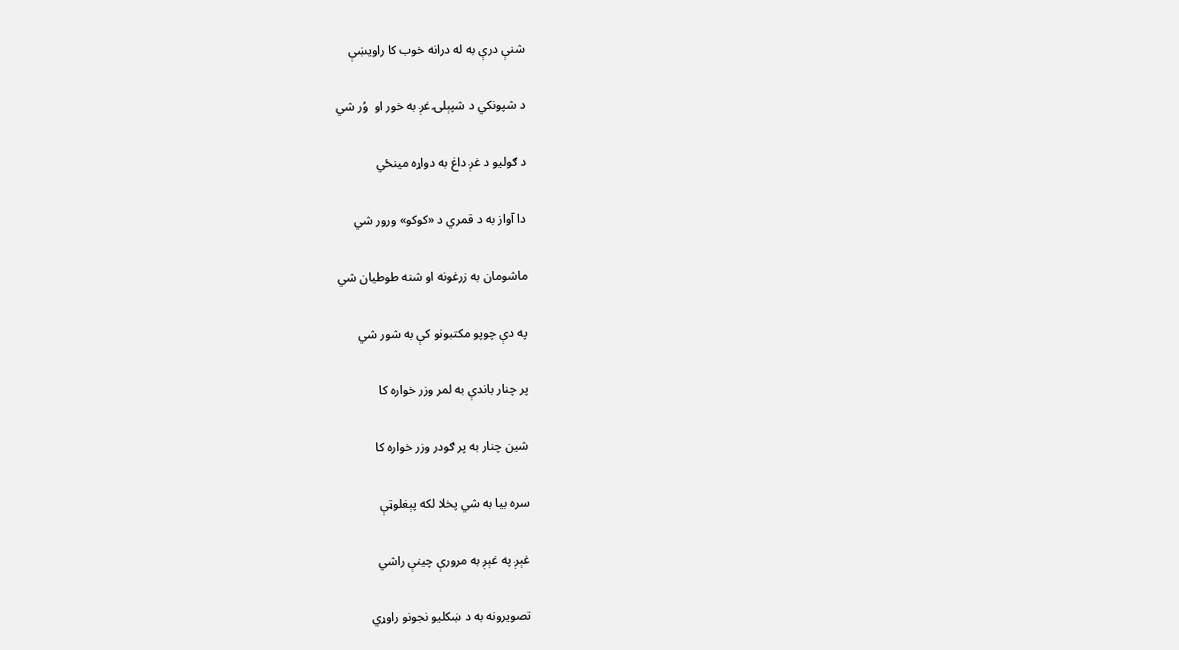شنې درې به له درانه خوب کا راویښې

د شپونکي د شپېلۍ غږ به خور او  وُر شي

د ګولیو د غږ داغ به دواړه مینځي

دا آواز به د قمري د «کوکو» ورور شي

ماشومان به زرغونه او شنه طوطیان شي

په دې چوپو مکتبونو کې به شور شي

پر چنار باندې به لمر وزر خواره کا

شین چنار به پر ګودر وزر خواره کا

سره بیا به شي پخلا لکه پېغلوټې

غېږ په غېږ به مرورې چینې راشي

تصویرونه به د ښکلیو نجونو راوړي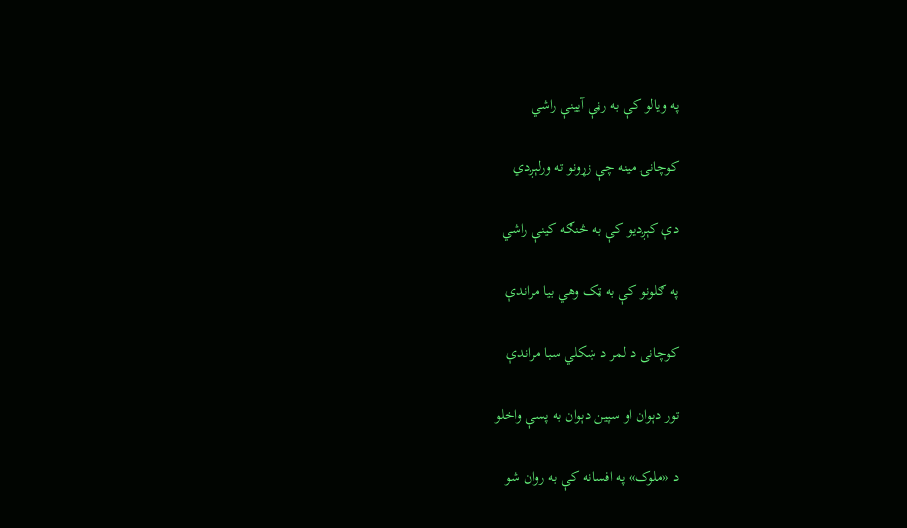په ویالو کې به رڼې آیینې راشي

کوچانۍ مینه چې زړونو ته ورلېږدي

دې کېږدیو کې به څنګه کينې راشي

په ګلونو کې به ټک وهي بیا مراندې

کوچانی د لمر د ښکلي سبا مراندې

تور دېوان او سپین دېوان به پسې واخلو

د «ملوک» په افسانه کې به روان شو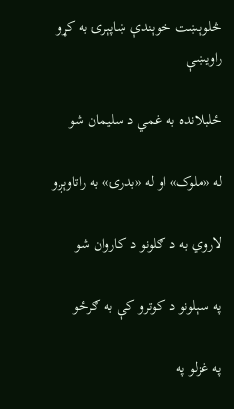څلوېښت خوېندې ښاپېرۍ به کړو راويښې

ځلبلانده به غمي د سلیمان شو

له «ملوک» او له «بدرۍ» به راتاوېږو

لاروي به د ګلونو د کاروان شو

په سېلونو د کوترو کې به ګرځو

په غزلو په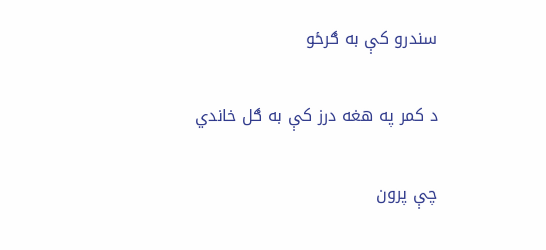سندرو کې به ګرځو

د کمر په هغه درز کې به ګل خاندي

چې پرون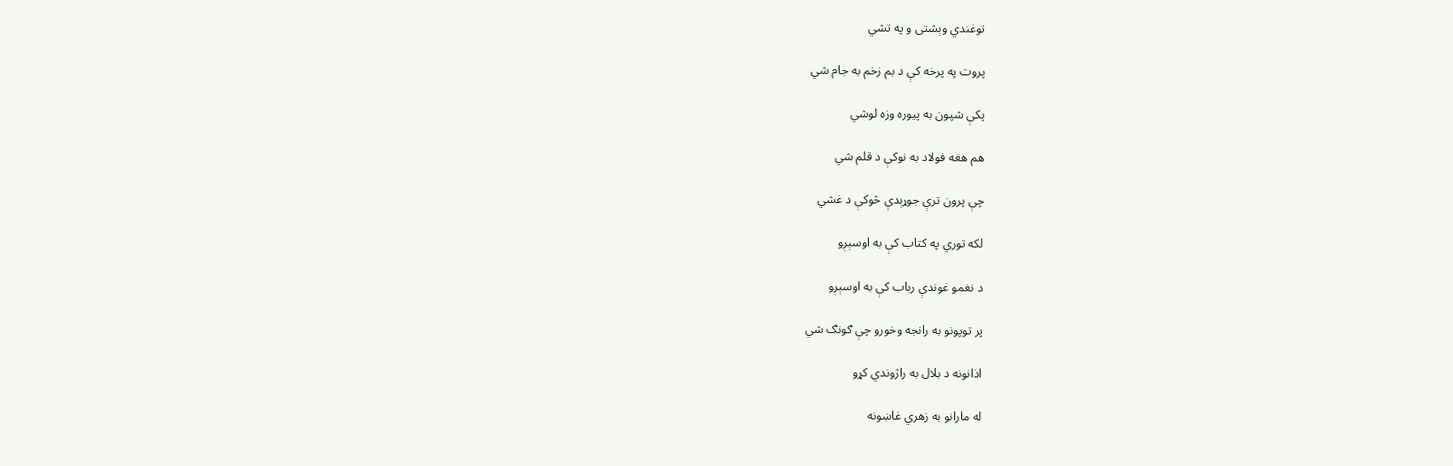توغندي وېشتی و په تشي

پروت په پرخه کې د بم زخم به جام شي

پکې شپون به پیوره وزه لوشي

هم هغه فولاد به نوکې د قلم شي

چې پرون ترې جوړېدې څوکې د غشي

لکه توري په کتاب کې به اوسېږو

د نغمو غوندې رباب کې به اوسېږو

پر توپونو به رانجه وخورو چې ګونګ شي

اذانونه د بلال به راژوندي کړو

له مارانو به زهري غاښونه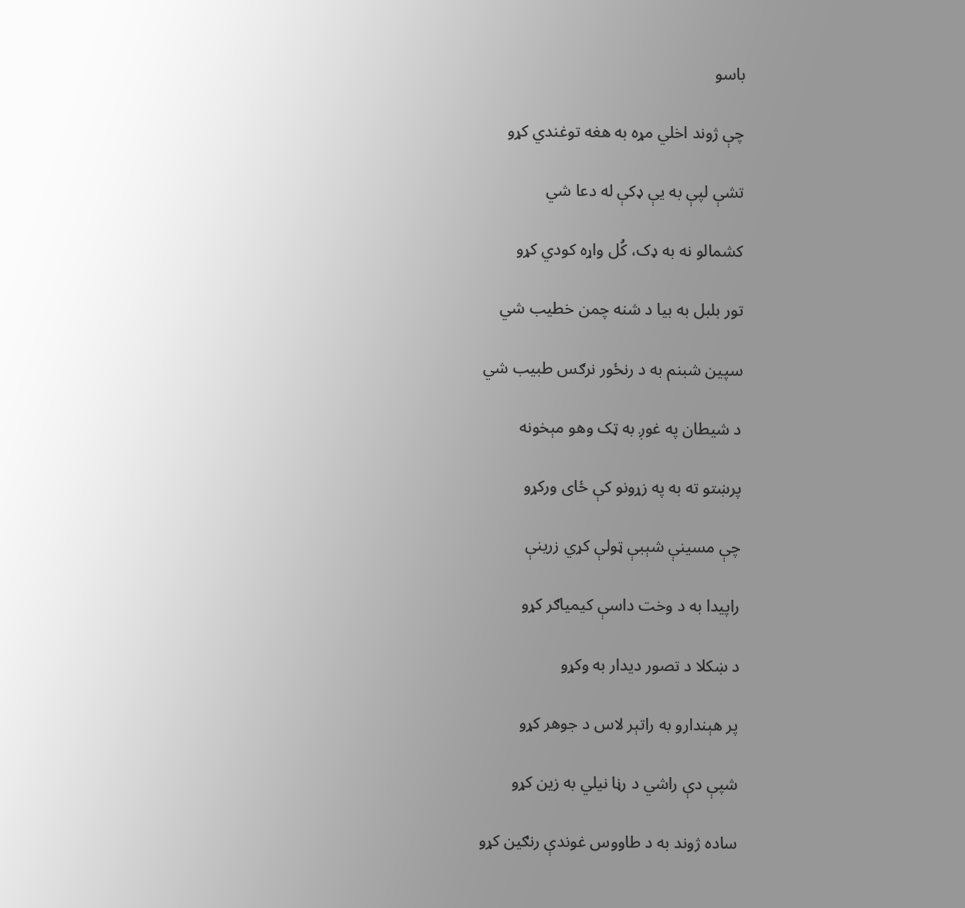باسو

چې ژوند اخلي مړه به هغه توغندي کړو

تشې لپې به یې ډکې له دعا شي

کشمالو نه به ډک، کُل واړه کودي کړو

تور بلبل به بیا د شنه چمن خطیب شي

سپين شبنم به د رنځور نرګس طبیب شي

د شیطان په غوږ به ټک وهو مېخونه

پرښتو ته به په زړونو کې ځای ورکړو

چې مسینې شېبې ټولې کړي زرینې

راپیدا به د وخت داسې کیمیاګر کړو

د ښکلا د تصور دیدار به وکړو

پر هېندارو به راتېر لاس د جوهر کړو

شپې دې راشي د رڼا نیلي به زین کړو

ساده ژوند به د طاووس غوندې رنګین کړو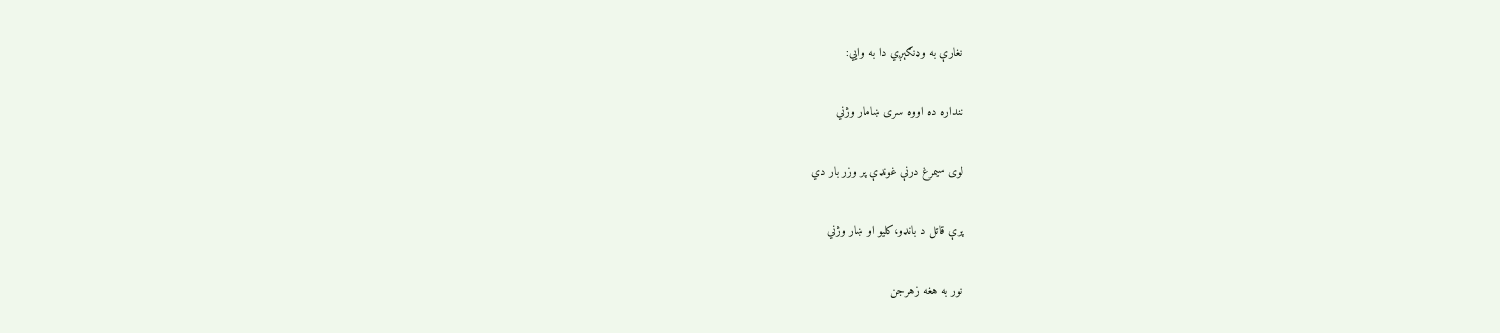نغارې به وډنګېږي دا به وايي:

ننداره ده اووه سری ښامار وژني

لوی سیمرغ درنې غونډې پر وزر بار دي

پرې قاتل د بانډو،کلیو او ښار وژني

نور به هغه زهرجن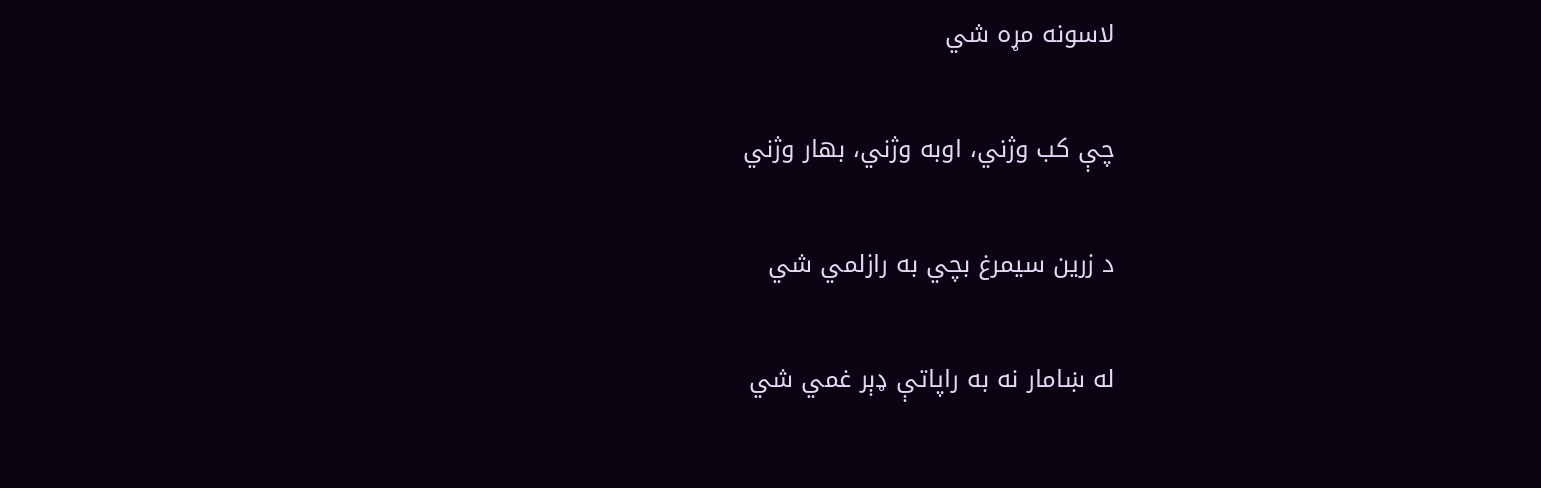لاسونه مړه شي

چې کب وژني، اوبه وژني، بهار وژني

د زرین سیمرغ بچي به رازلمي شي

له ښامار نه به راپاتې ډېر غمي شي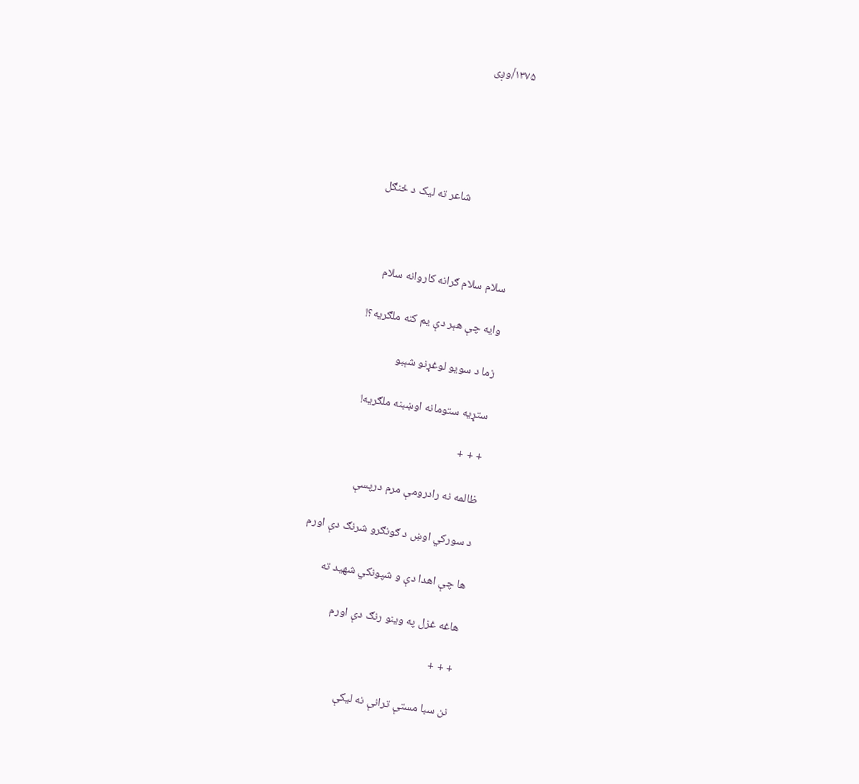۱۳۷۵/وږی





                  شاعر ته لیک د ځنګل



سلام سلام ګرانه کاروانه سلام

وایه چې هېر دې یم کنه ملګریه؟!

زما د سویو لوغړنو شېبو

ستړیه ستومانه اوښبنه ملګریه!

+ + +

ظالمه نه رادرومې مرم درپسې

د سورکي اوښ د ګونګرو شرنګ دې اورم

ها چې اهدا دې و شپونکي شهید ته

هاغه غزل په وینو رنګ دې اورم

+ + +

نن سبا مستې ترانې نه لیکې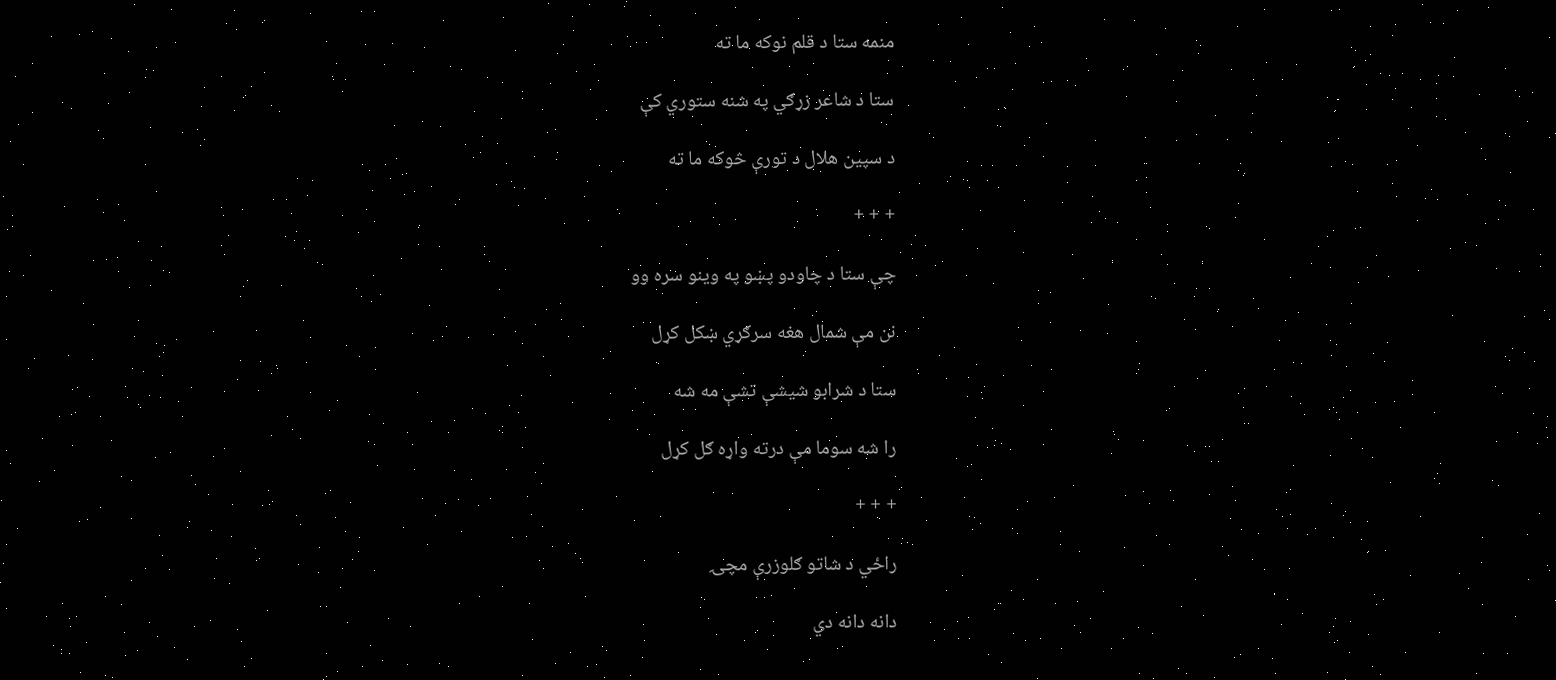منمه ستا د قلم نوکه ما ته

ستا د شاعر زړګي په شنه ستوري کې

د سپین هلال د تورې څوکه ما ته

+ + +

چې ستا د چاودو پښو په وینو سره وو

نن مې شمال هغه سرګړي ښکل کړل

ستا د شرابو شیشې تشې مه شه

را شه سوما مې درته واړه ګل کړل

+ + +

راځي د شاتو ګلوزرې مچۍ

دانه دانه دي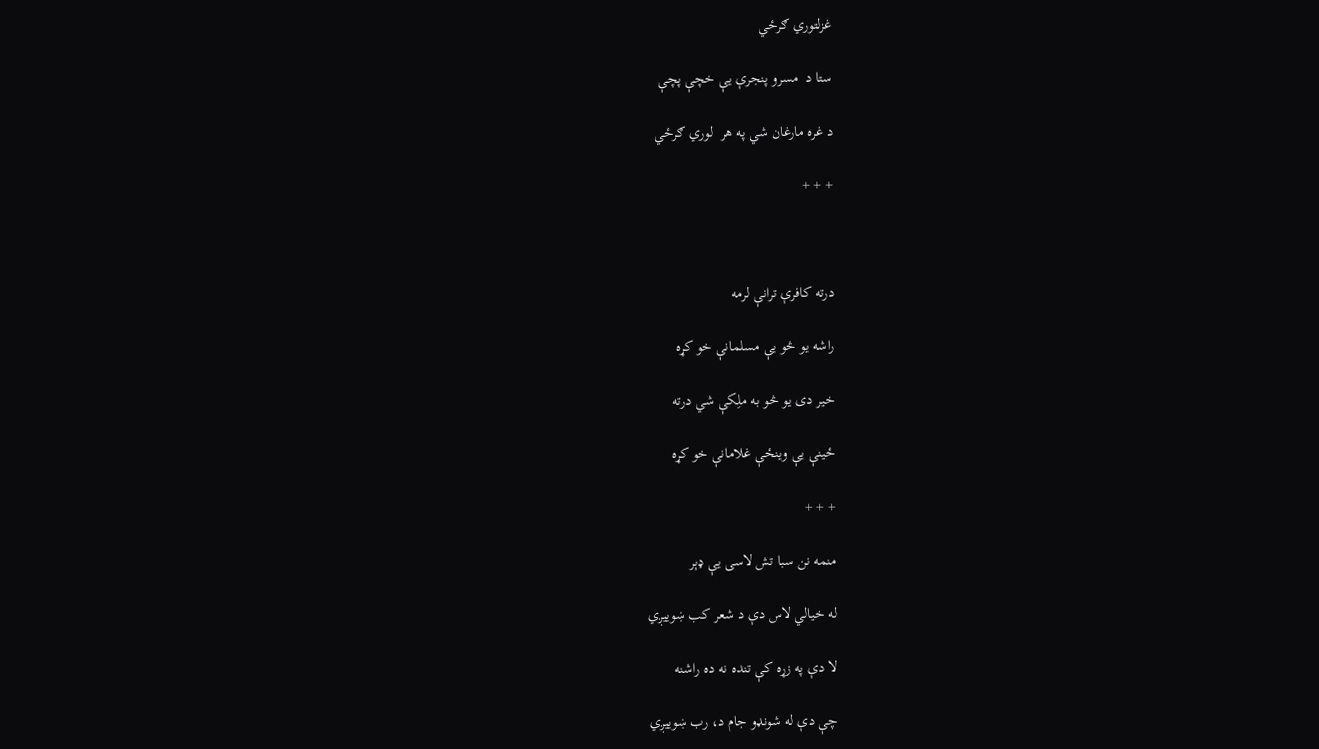غزلتوري ګرځي

ستا د  مسرو پنجرې یې خچې پچې

د غره مارغان شي په هر  لوري ګرځي

+ + +



درته کافرې ترانې لرمه

راشه یو څو یې مسلمانې خو کړه

خیر دی یو څو به ملِکې شي درته

ځینې یې وینځې غلامانې خو کړه

+ + +

منمه نن سبا تش لاسی یې ډېر

له خیالي لاس دې د شعر کب ښویيږي

لا دې په زړه کې تنده نه ده راشنه

چې دې له شونډو جام د، رب ښوییږي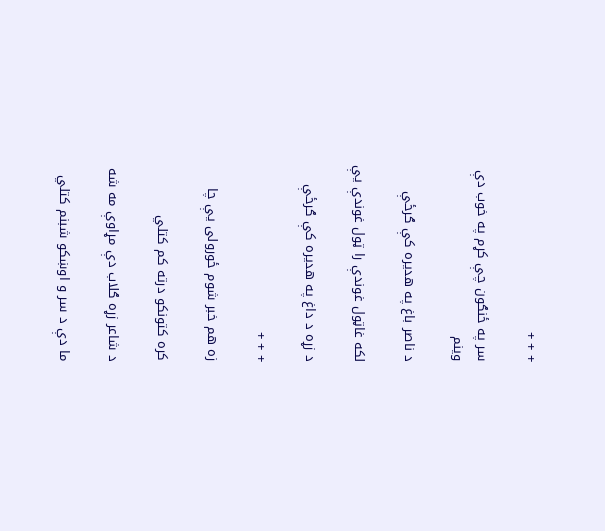+ + +

سر په ځنګون چې کړم په خوب دې وینم

د ناصر باغ په هدیره کې ګرځې

لکه غاټول غوندې را ټول غوندې یې

د زړه د داغ په هدیره کې ګرځې

+ + +

زه هم خبر شوم ځورولی یې چا

کره کتونکو درته کم کتلي

د شاعر زړه ګلاب دې مړاوې مه شه

ما دې د سر و اوښکو شبنم کتلي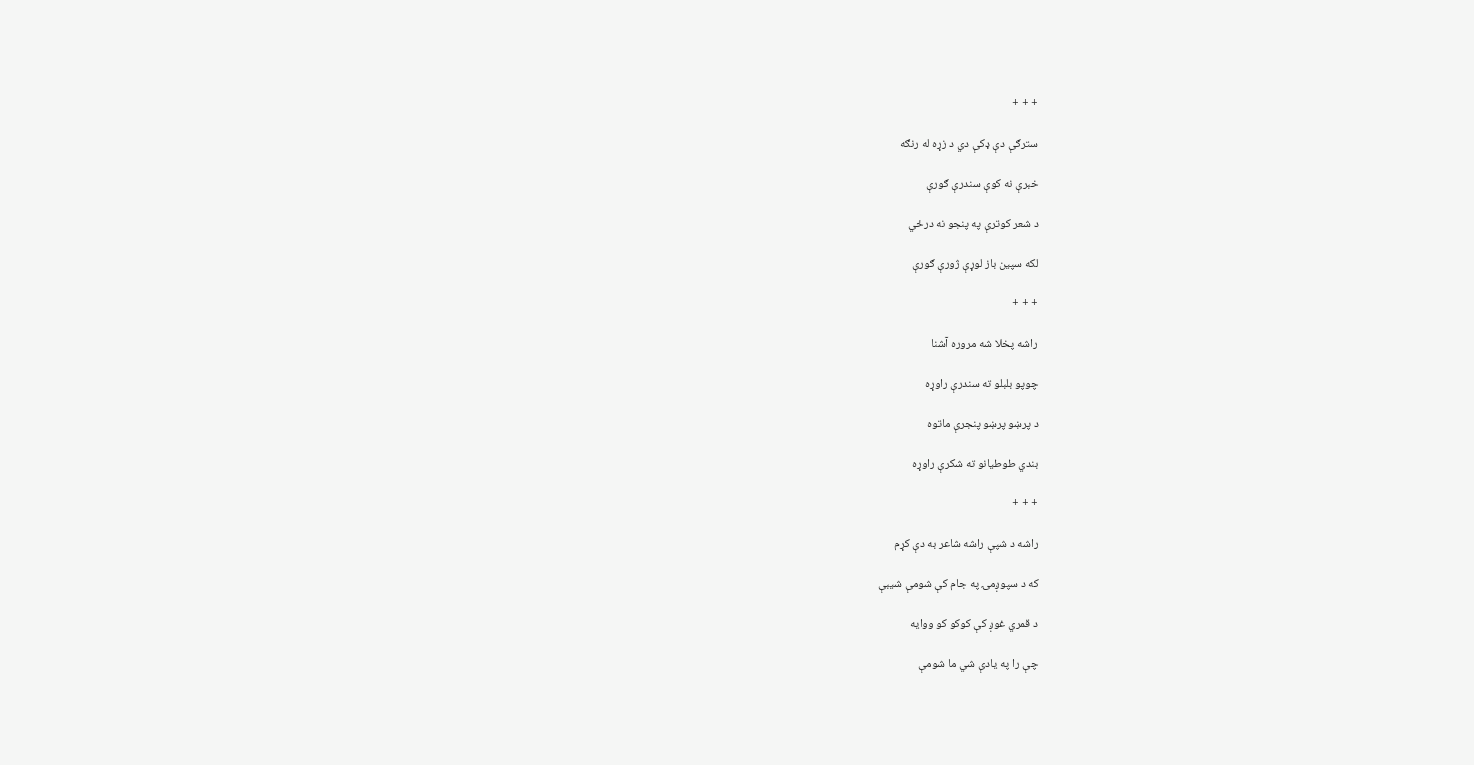+ + +

سترګې دې ډکې دي د زړه له رنګه

خبرې نه کوې سندرې ګورې

د شعر کوترې په پنجو نه درځي

لکه سپین باز لوړې ژورې ګورې

+ + +

راشه پخلا شه مروره آشنا

چوپو بلبلو ته سندرې راوړه

د پرښو پرښو پنجرې ماتوه

بندي طوطیانو ته شکرې راوړه

+ + +

راشه د شپې راشه شاعر به دې کړم

که د سپوږمۍ په جام کې شومې شیبې

د قمري غوږ کې کوکو کو ووایه

چې را په یادې شي ما شومې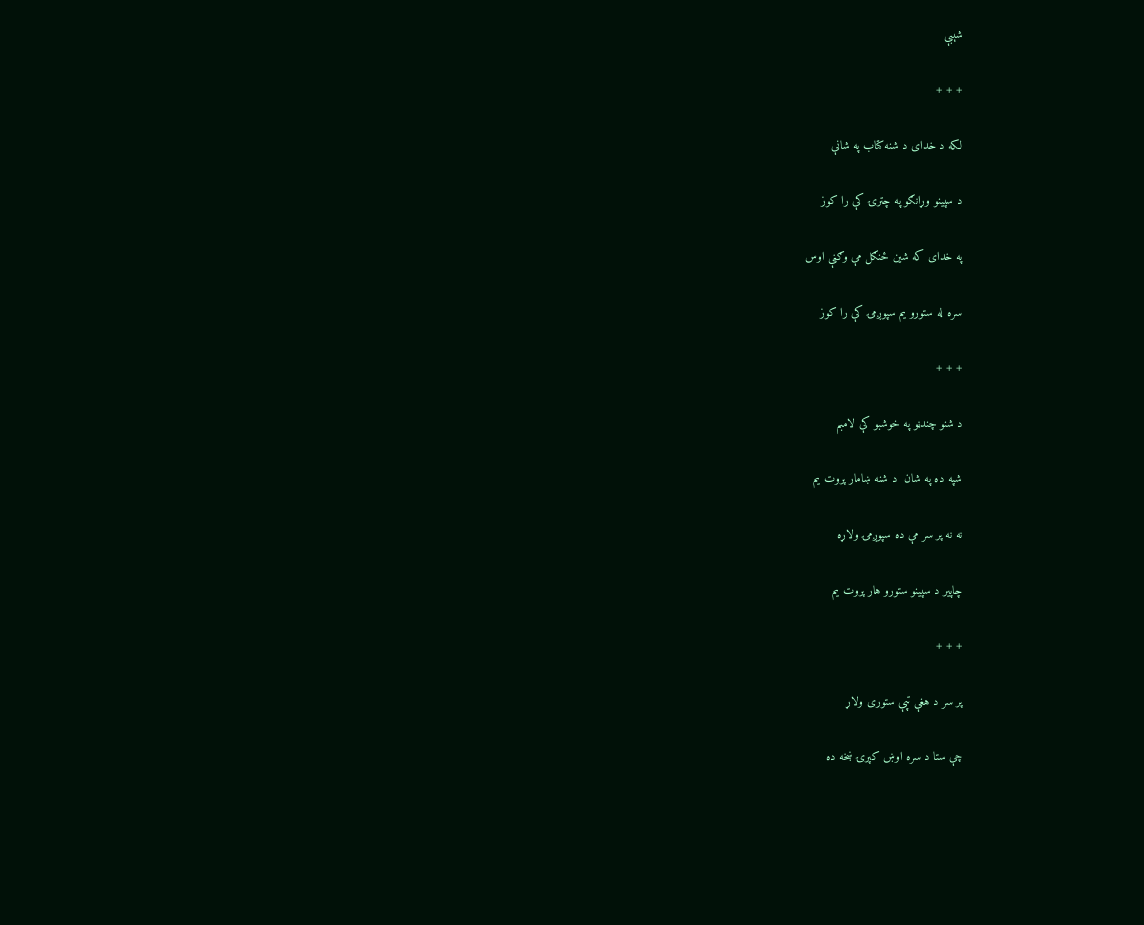شېبې

+ + +

لکه د خدای د شنه کتاب په شانې

د سپینو وړانګو په چترۍ کې را کوز

په خدای که شین ځنګل مې وګڼې اوس

سره له ستورو یم سپوږمۍ کې را کوز

+ + +

د شنو چندڼو په خوشبو کې لامبم

شپه ده په شان  د شنه ښامار پروت یم

نه نه پر سر مې ده سپوږمۍ ولاړه

چاپیر د سپینو ستورو هار پروت یم

+ + +

پر سر د هغې تپې ستوری ولاړ

چې ستا د سره اوښ کپرۍ ښخه ده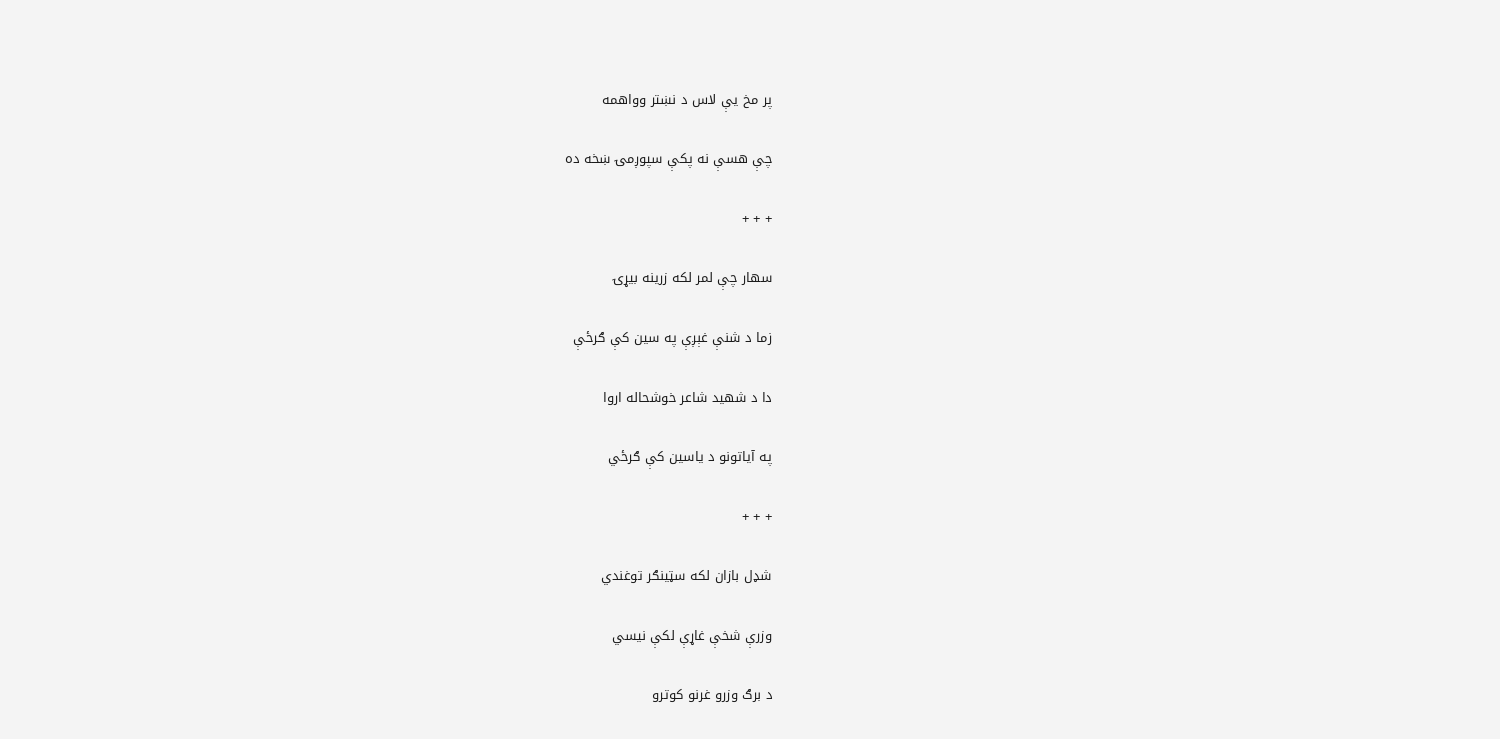پر مخ یې لاس د نښتر وواهمه

چې هسې نه پکې سپوږمۍ ښخه ده

+ + +

سهار چې لمر لکه زرینه بیړۍ

زما د شنې غېږې په سین کې ګرځې

دا د شهید شاعر خوشحاله اروا

په آیاتونو د یاسین کې ګرځي

+ + +

شډل بازان لکه سټینګر توغندي

وزرې شخې غاړې لکې نیسي

د برګ وزرو غرنو کوترو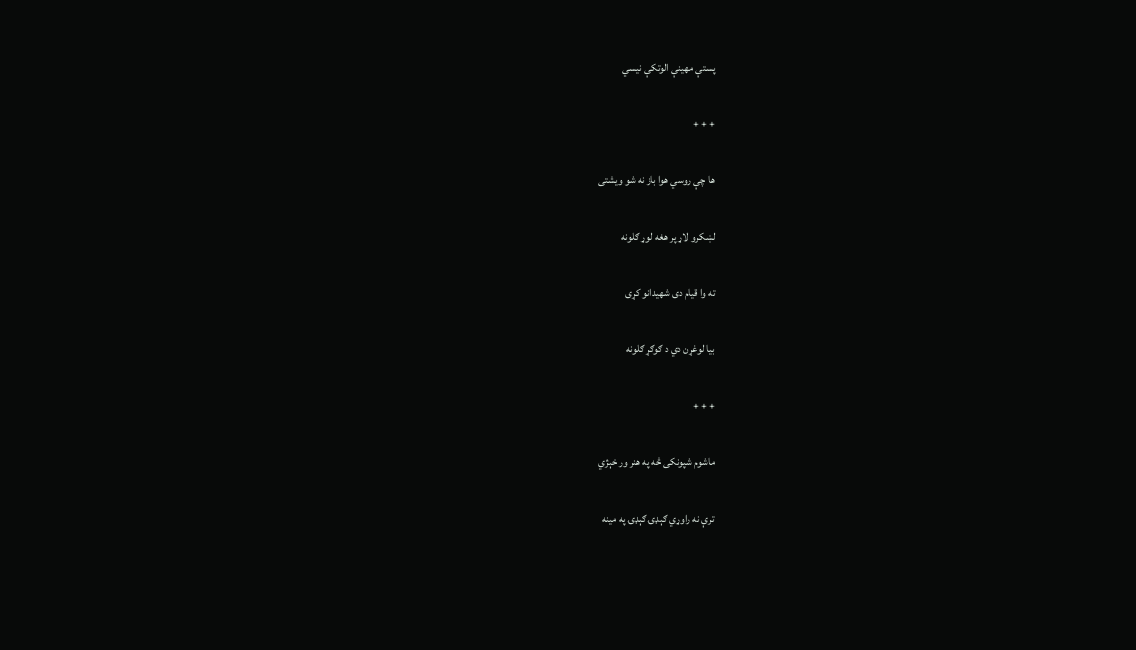پستې مهینې الوتکې نیسي

+ + +

ها چې روسي هوا باز نه شو ویشتی

لښکرو لاړ پر هغه لوړ ګلونه

ته وا قیام دی شهیدانو کړی

بیا لوغړن دي د ګوګړ ګلونه

+ + +

ماشوم شپونکی څه په هنر ور خېژي

ترې نه راوړي ګېډۍ ګېډۍ په مینه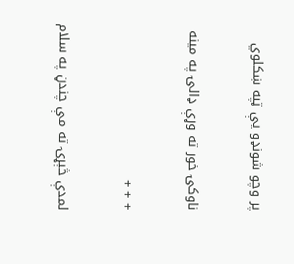پر وچو شونډو یې ټپه ښکلوي

ناوکۍ خور ته وړې ډالۍ په مینه

+ + +

لمدې څېړۍ ته مې چندڼ په سلام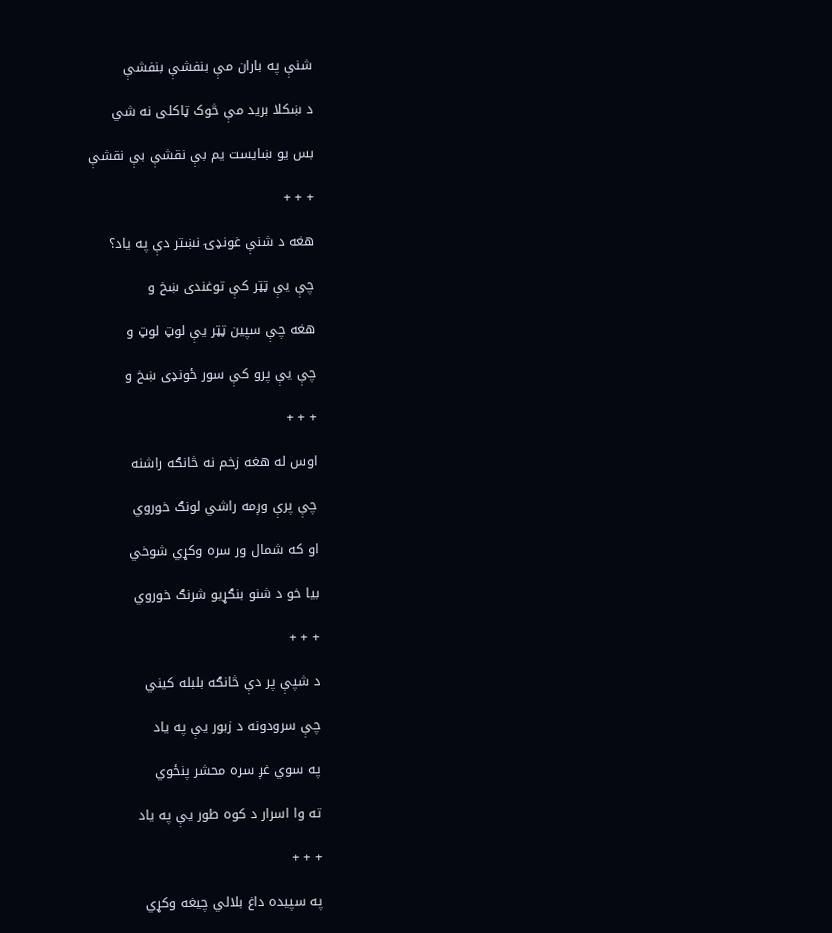شنې په باران مې بنفشې بنفشې

د ښکلا برید مې څوک ټاکلی نه شي

بس یو ښایست یم بې نقشې بې نقشې

+ + +

هغه د شنې غونډۍ نښتر دې په یاد؟

چې یې ټټر کې توغندی ښخ و

هغه چې سپین ټټر یې لوټ لوټ و

چې یې پرو کې سور ځونډی ښخ و

+ + +

اوس له هغه زخم نه څانګه راشنه

چې پرې وږمه راشي لونګ خوروي

او که شمال ور سره وکړي شوخي

بیا خو د شنو بنګړیو شرنګ خوروي

+ + +

د شپې پر دې څانګه بلبله کیني

چې سرودونه د زبور یې په یاد

په سوي غږ سره محشر پنځوي

ته وا اسرار د کوه طور یې په یاد

+ + +

په سپیده داغ بلالي چیغه وکړي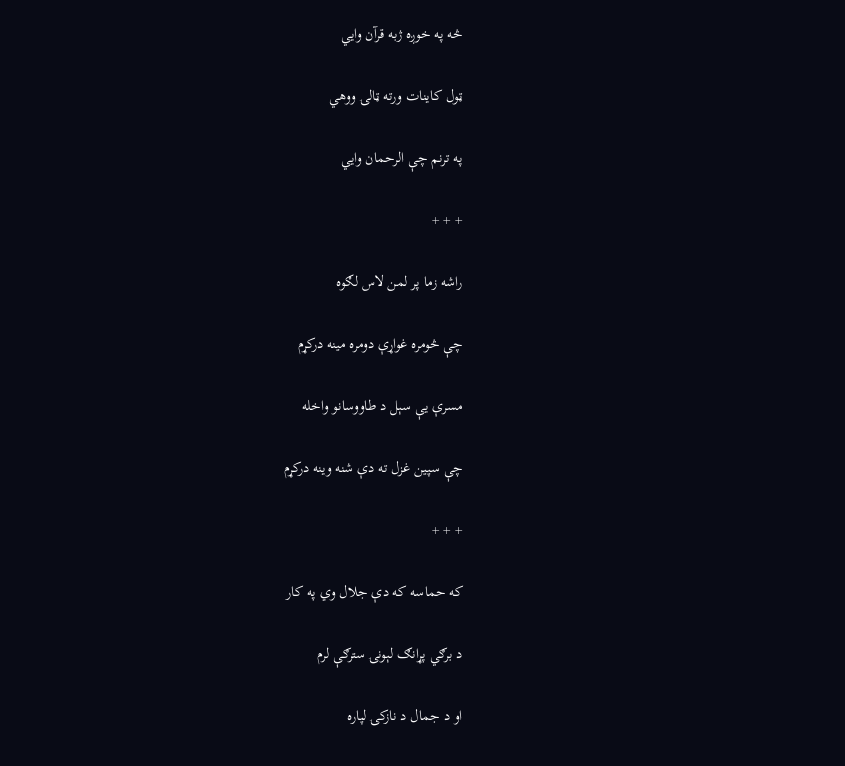څه په خوږه ژبه قرآن وايي

ټول کاینات ورته ټالۍ ووهي

په ترنم چې الرحمان وايي

+ + +

راشه زما پر لمن لاس لګوه

چې څومره غواړې دومره مینه درکړم

مسرې یې سېل د طاووسانو واخله

چې سپین غزل ته دې شنه وینه درکړم

+ + +

که حماسه که دې جلال وي په کار

د برګي پړانګ لېونۍ سترګې لرم

او د جمال د نازکۍ لپاره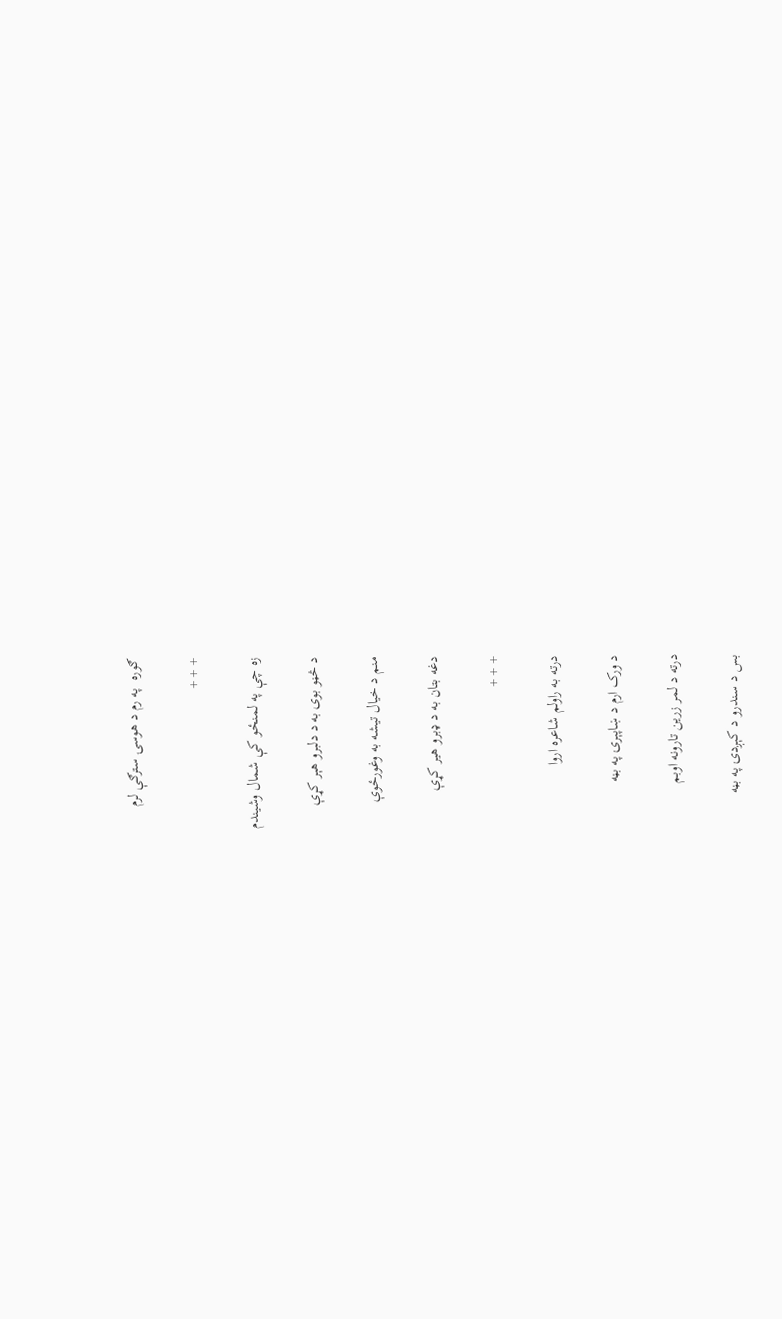ګوره  په رم د هوسۍ سترګې لرم

+ + +

زه چې په لمنځو کې شمال وشیندم

د څڼو بوی به د دلبرو هېر کړې

منم د خیال تیشه به وغورځوې

دغه بتان به د ډبرو هیر کړې

+ + +

درته به راولم شاعره اروا

د ورک ارم د ښاپېرۍ په بڼه

درته د لمر زرین تارونه اوبم

بس د سندرو د کېږدۍ په بڼه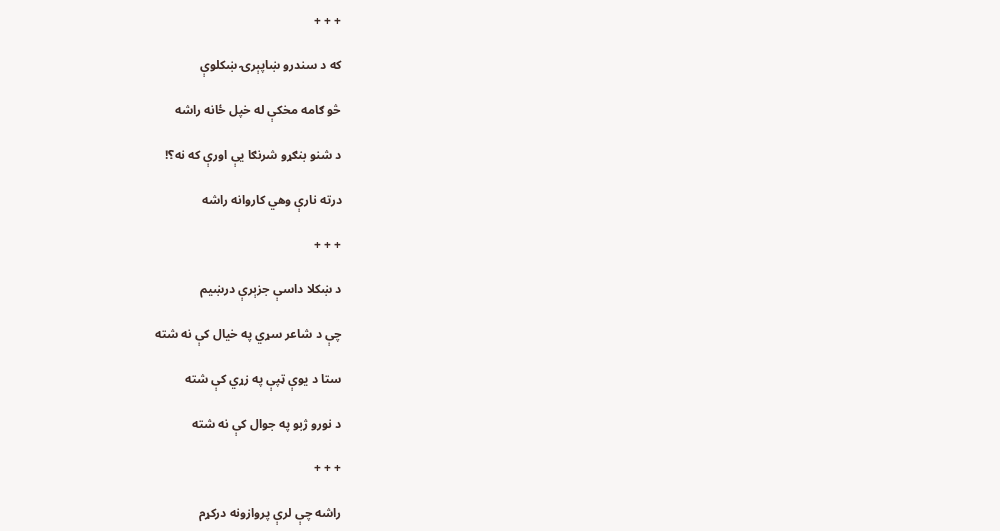+ + +

که د سندرو ښاپېرۍ ښکلوې

څو ګامه مخکې له خپل ځانه راشه

د شنو بنګړو شرنګا یې اورې که نه؟!

درته نارې وهي کاروانه راشه

+ + +

د ښکلا داسې جزېرې درښیم

چې د شاعر سړي په خیال کې نه شته

ستا د یوې ټپې په زړي کې شته

د نورو ژبو په جوال کې نه شته

+ + +

راشه چې لرې پروازونه درکړم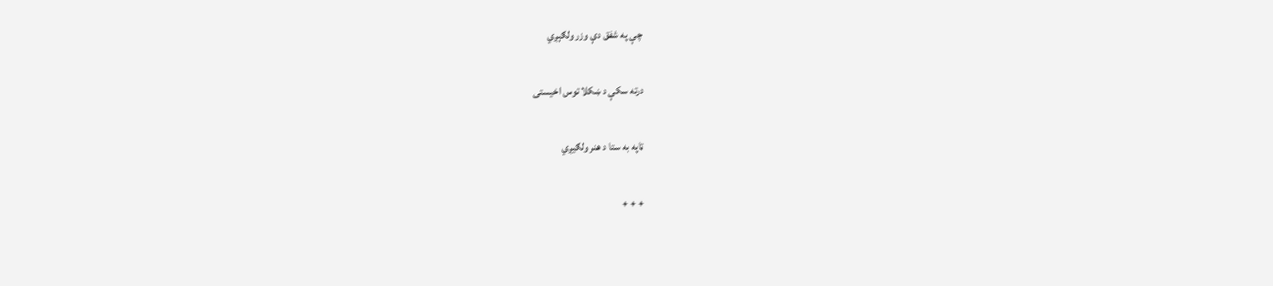چې په شفق دې وزر ولګېږي

درته سکې د ښکلا توس اخیستی

ټاپه به ستا د هنر ولګیږي

+ + +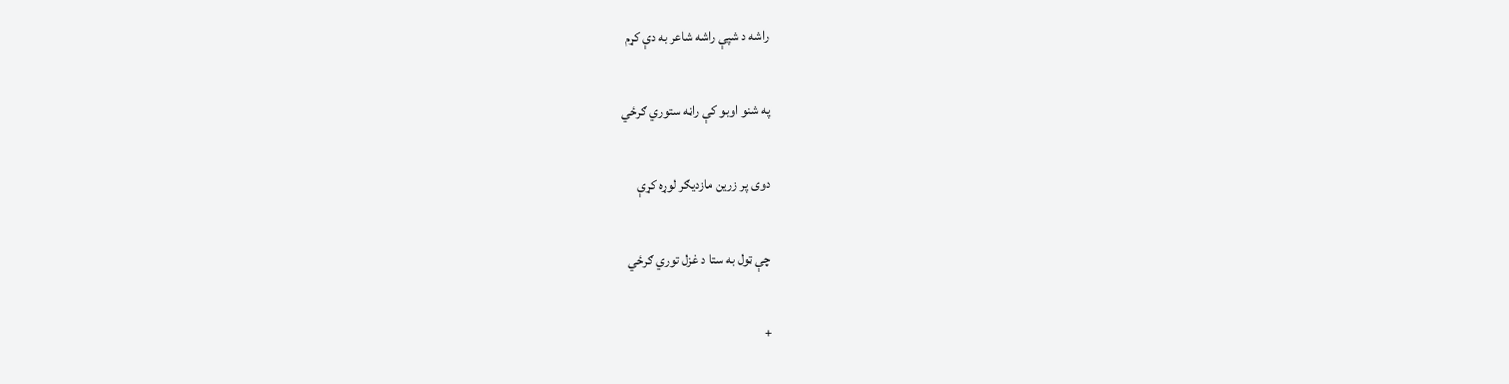راشه د شپې راشه شاعر به دې کړم

په شنو اوبو کې راڼه ستوري ګرځي

دوی پر زرین مازدیګر لوړه کړې

چې ټول به ستا د غزل توري ګرځي

+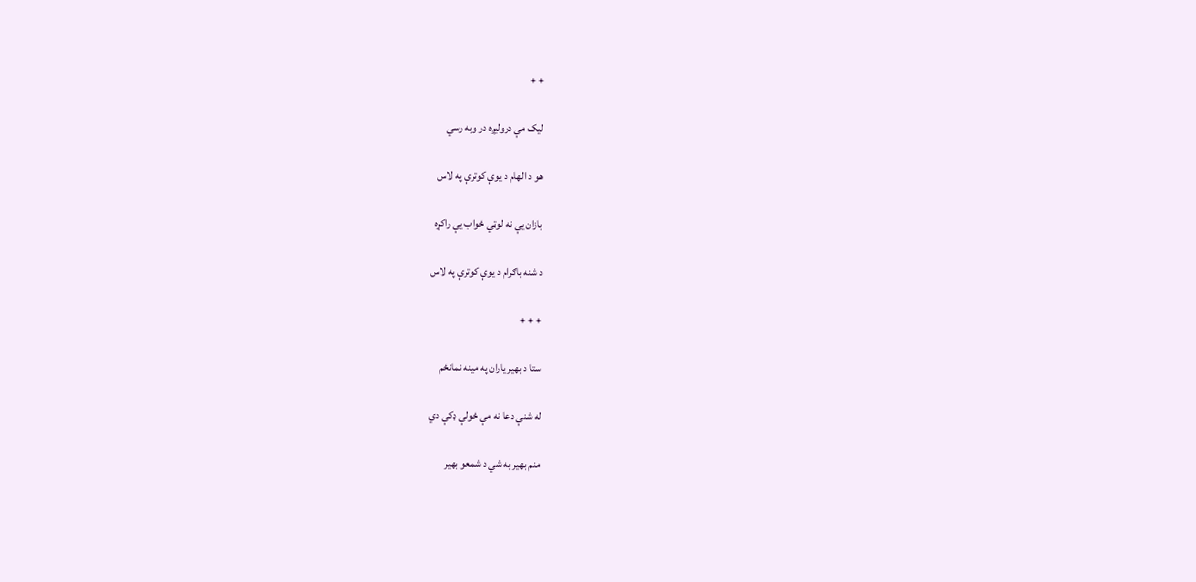+ +

لیک مې درولیږه در وبه رسي

هو د الهام د یوې کوترې په لاس

بازان یې نه لوټي ځواب یې راکړه

د شنه باګرام د یوې کوترې په لاس

+ + +

ستا د بهیر یاران په مینه نمانځم

له شنې دعا نه مې ځولې ډکې دي

منم بهیر به شي د شمعو بهیر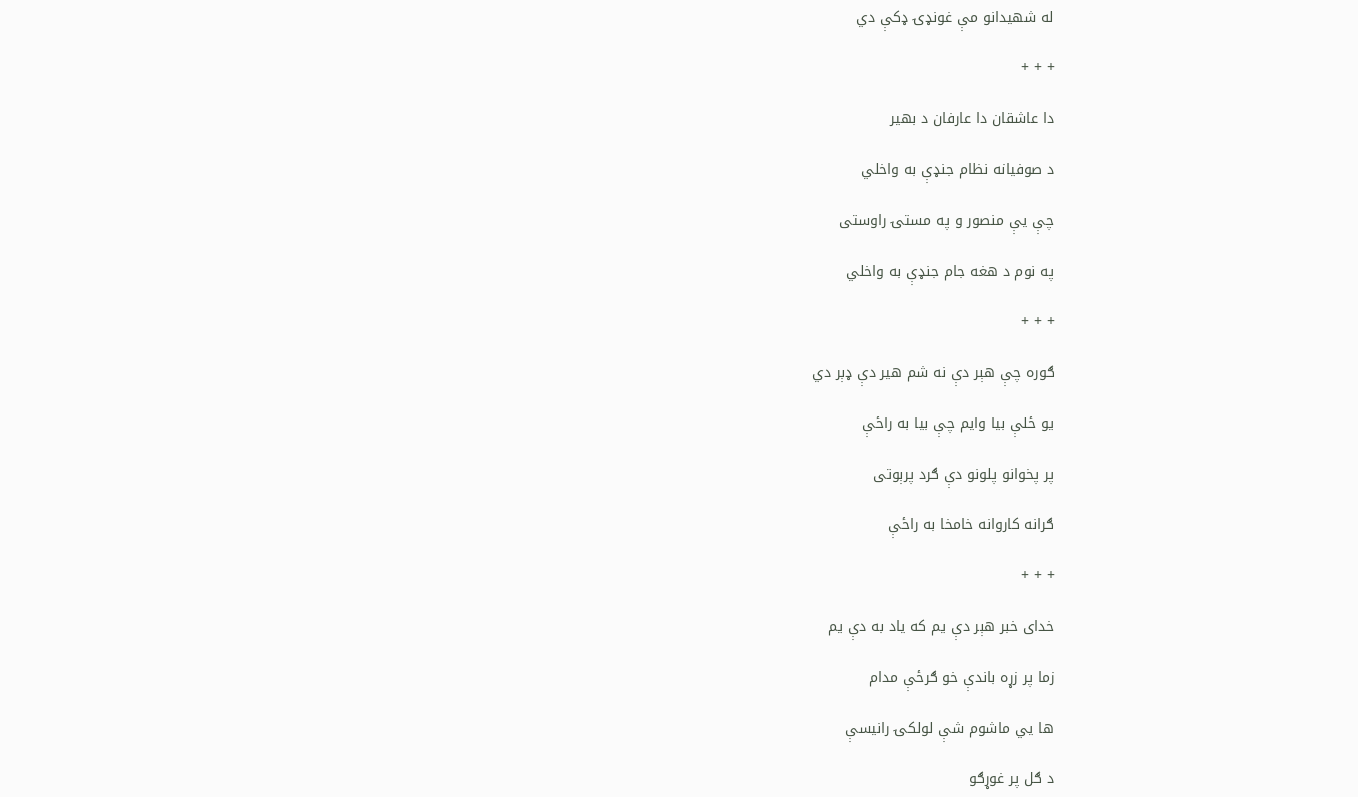له شهیدانو مې غونډۍ ډکې دي

+ + +

دا عاشقان دا عارفان د بهیر

د صوفیانه نظام جنډې به واخلي

چې یې منصور و په مستۍ راوستی

په نوم د هغه جام جنډې به واخلي

+ + +

ګوره چې هېر دې نه شم هیر دې ډېر دي

یو ځلې بیا وایم چې بیا به راځې

پر پخوانو پلونو دې ګرد پرېوتی

ګرانه کاروانه خامخا به راځې

+ + +

خدای خبر هېر دې یم که یاد به دې یم

زما پر زړه باندې خو ګرځې مدام

ها يي ماشوم شې لولکۍ رانیسې

د ګل پر غوړګو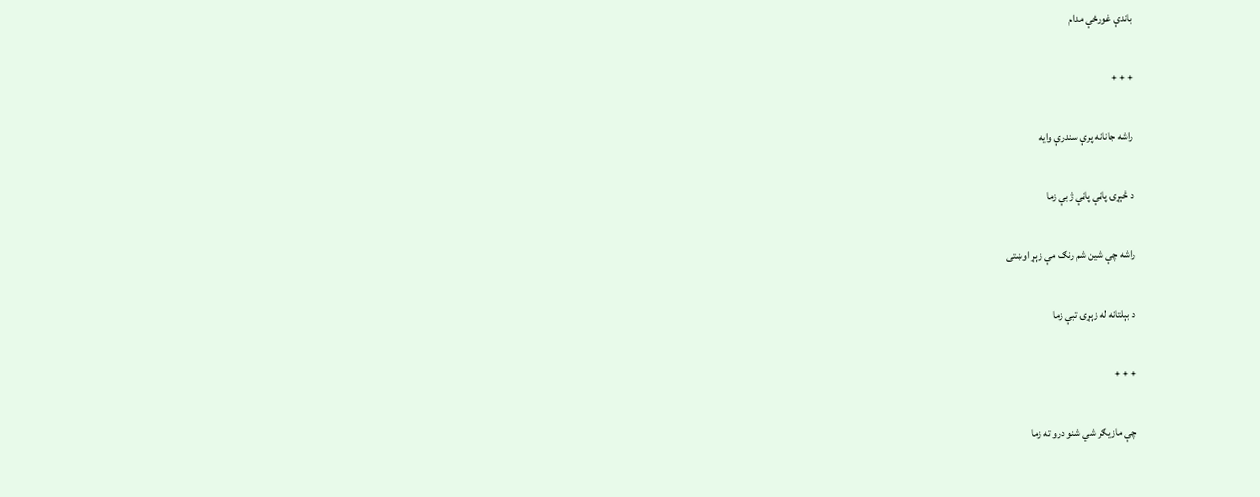باندې غورځې مدام

+ + +

راشه جانانه پرې سندرې وایه

د څېړۍ پاڼې پاڼې ژبې زما

راشه چې شین شم رنګ مې زېړ اوښتی

د بېلتانه له زېړۍ تبې زما

+ + +

چې مازیګر شي شنو درو ته زما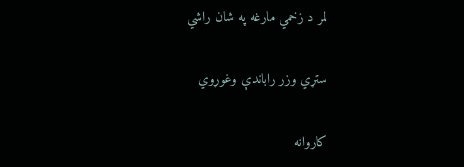لمر د زخمي مارغه په شان راشي

ستړي وزر راباندې وغوړوي

کاروانه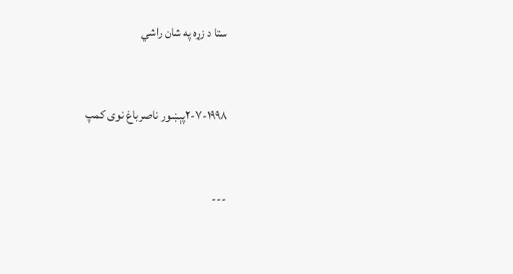ستا د زړه په شان راشي



۲-۷-۱۹۹۸پېښور ناصرباغ نوی کمپ



---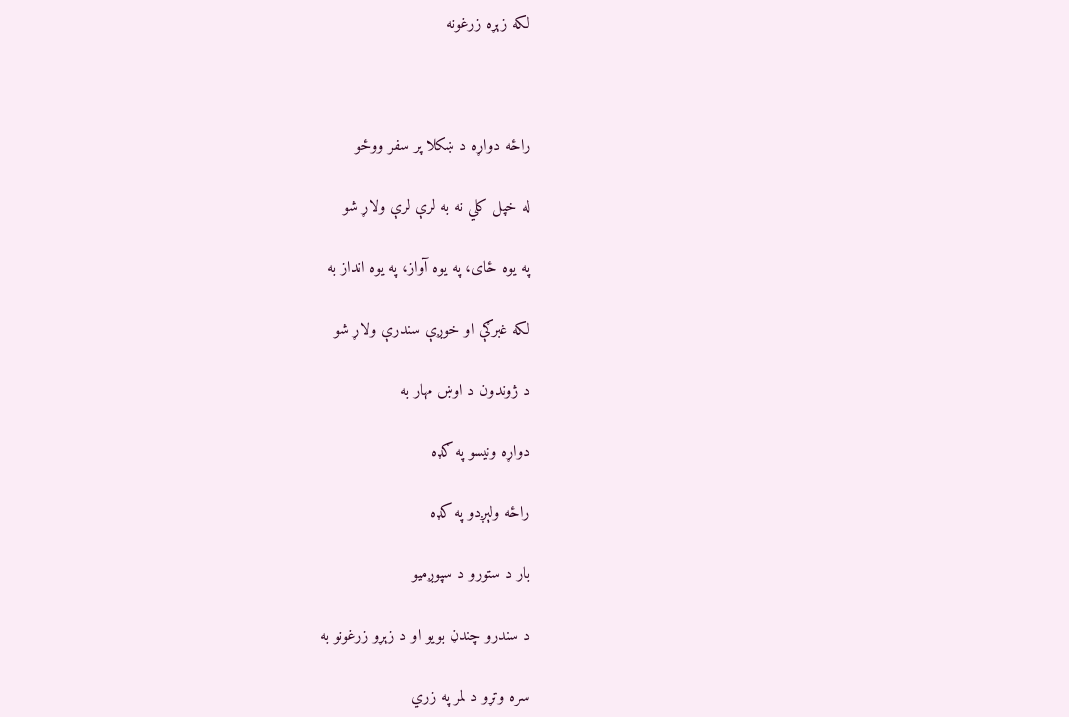لکه زېړه زرغونه



راځه دواړه د ښکلا پر سفر ووځو

له خپل کلي نه به لرې لرې ولاړ شو

په یوه ځای، په یوه آواز، په یوه انداز به

لکه غبرګې او خوږې سندرې ولاړ شو

د ژوندون د اوښ مهار به

دواړه ونیسو په ګډه

راځه ولېږدو په کډه

بار د ستورو د سپوږمیو

د سندرو چندڼ بویو او د زېړو زرغونو به

سره وتړو د لمر په زري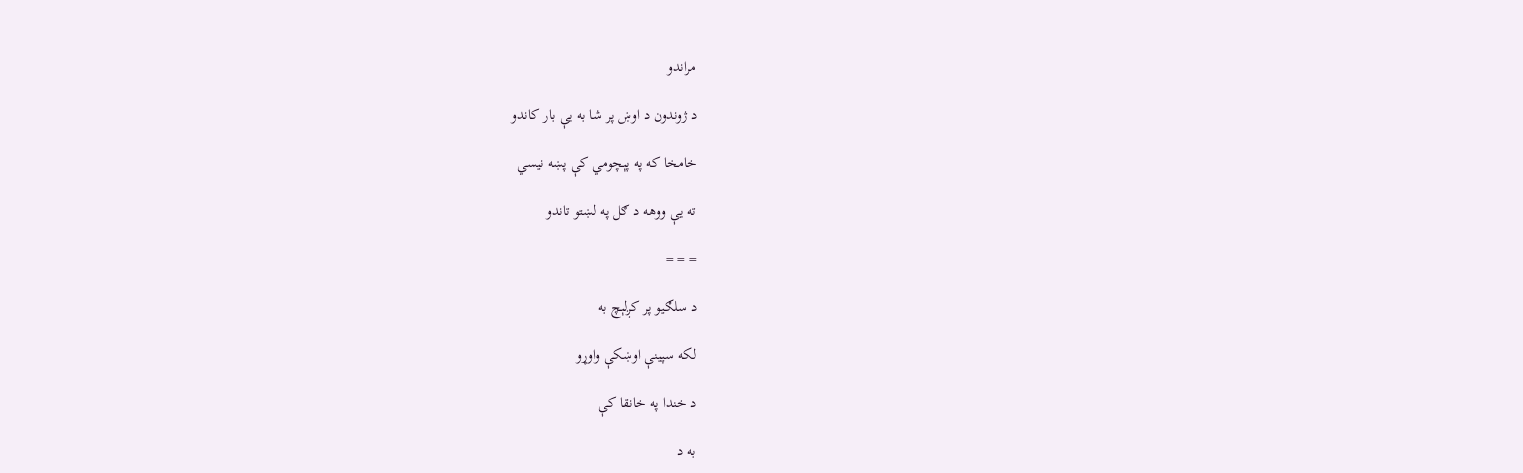مراندو

د ژوندون د اوښ پر شا به یې بار کاندو

خامخا که په پېچومي کې پښه نیسي

ته یې ووهه د ګل په لښتو تاندو

= = =

د سلګیو پر کږلېچ به

لکه سپینې اوښکې واوړو

د خندا په خانقا کې

به د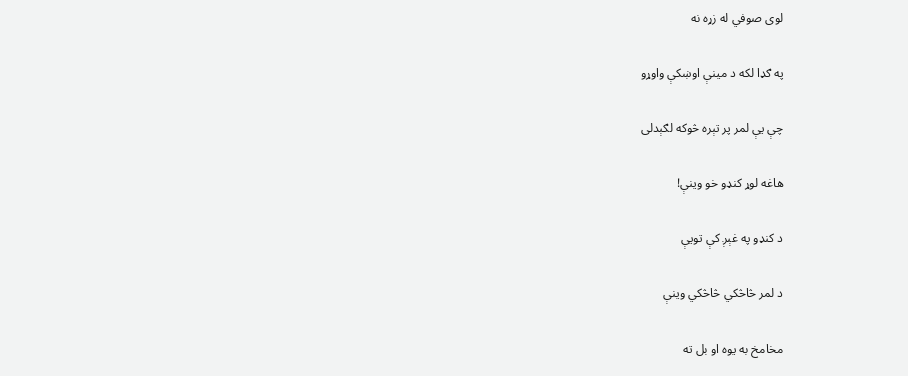لوی صوفي له زړه نه

په ګډا لکه د مینې اوښکې واوړو

چې یې لمر پر تېره څوکه لګېدلی

هاغه لوړ کنډو خو وینې!

د کنډو په غېږ کې تویې

د لمر څاڅکي څاڅکي وینې

مخامخ به یوه او بل ته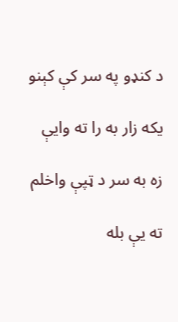د کنډو په سر کې کېنو

یکه زار به را ته وايې

زه به سر د ټپې واخلم

ته یې بله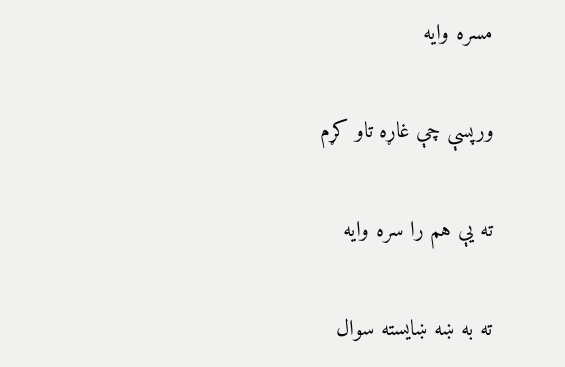مسره وایه

ورپسې چې غاړه تاو کړم

ته یې هم را سره وایه

ته به ښه ښایسته سوال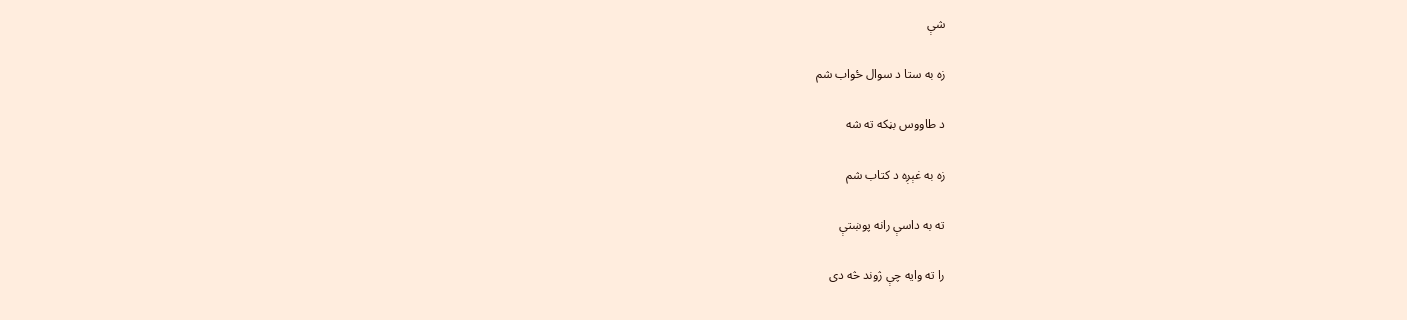شې

زه به ستا د سوال ځواب شم

د طاووس بڼکه ته شه

زه به غېږه د کتاب شم

ته به داسې رانه پوښتې

را ته وایه چې ژوند څه دی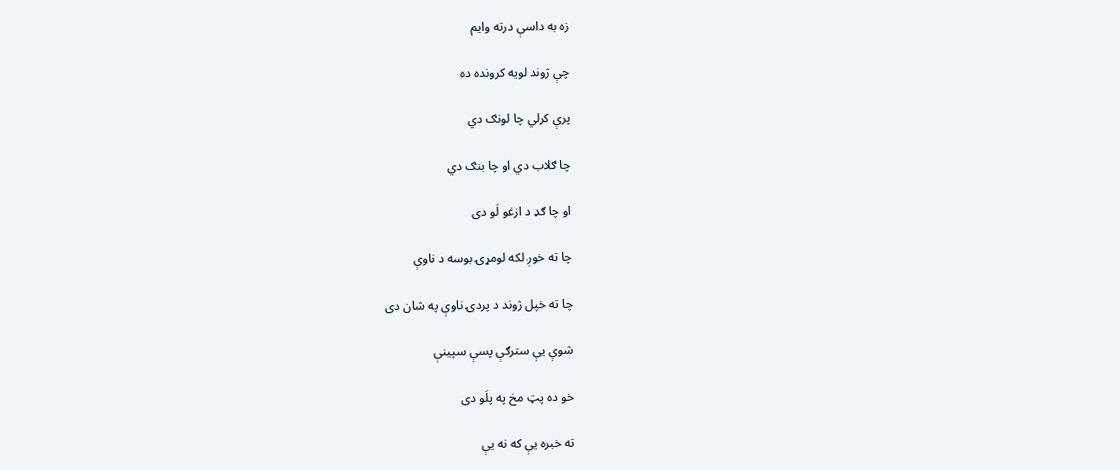زه به داسې درته وایم

چې ژوند لویه کرونده ده

پرې کرلي چا لونګ دي

چا ګلاب دي او چا بنګ دي

او چا ګډ د ازغو لَو دی

چا ته خوږ لکه لومړۍ بوسه د ناوې

چا ته خپل ژوند د پردۍ ناوې په شان دی

شوې یې سترګې پسې سپینې

خو ده پټ مخ په پلَو دی

ته خبره یې که نه یې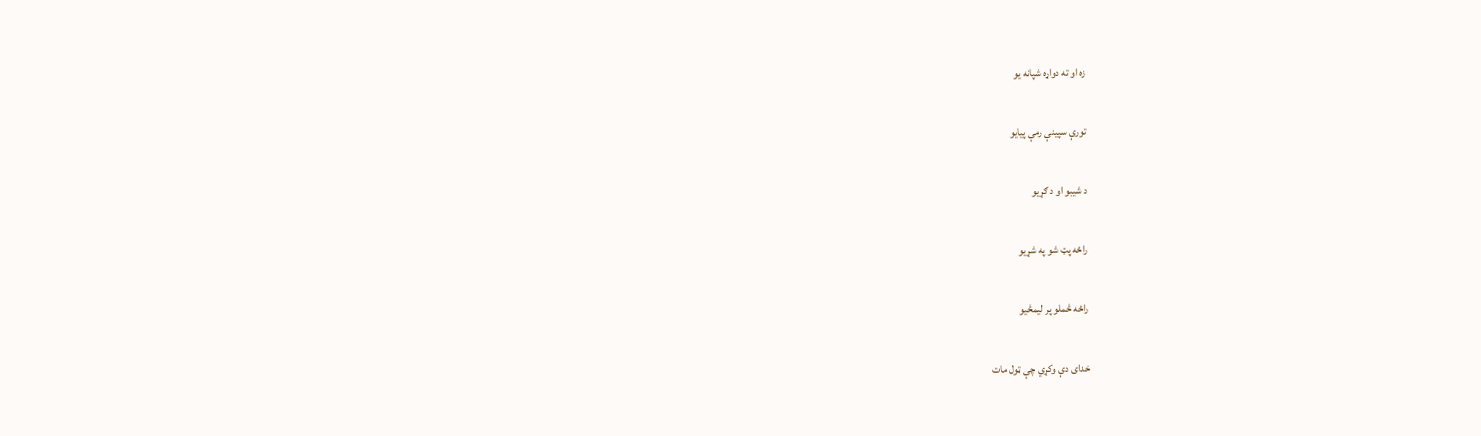زه او ته دواړه شپانه یو

تورې سپینې رمې پیایو

د شیبو او د ګړیو

راځه پټ شو په شړیو

راځه څملو پر لیمڅیو

خدای دې وکړي چې ټول مات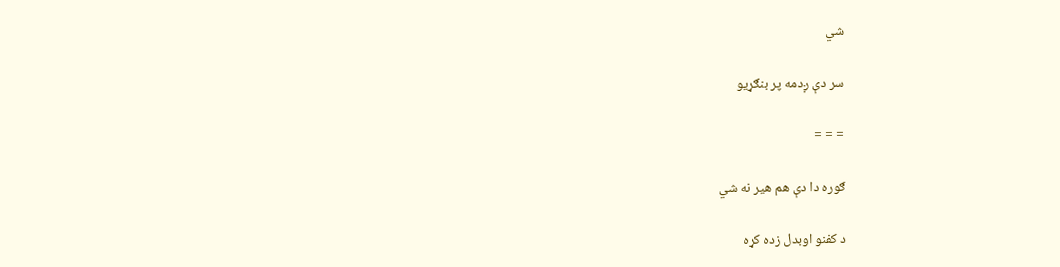شي

سر دې ږدمه پر بنګړیو

= = =

ګوره دا دې هم هیر نه شي

د کفنو اوبدل زده کړه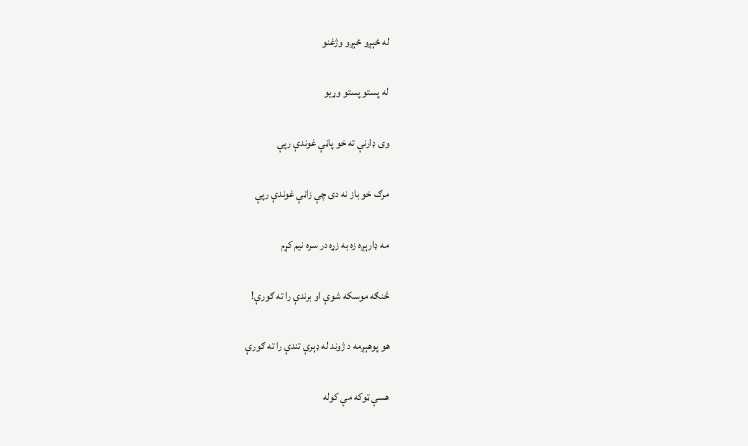له ځېږو ځېږو وژغنو

له پستو پستو وړیو

وی ډارنې ته خو پاڼې غوندې رپې

مرګ خو باز نه دی چې زاڼې غوندې رپې

مه ډارېږه زه به زړه در سره نیم کړم

څنګه موسکه شوې او برندې را ته ګورې!

هو پوهېږمه د ژوند له ډېرې تندې را ته ګورې

هسې ټوکه مې کوله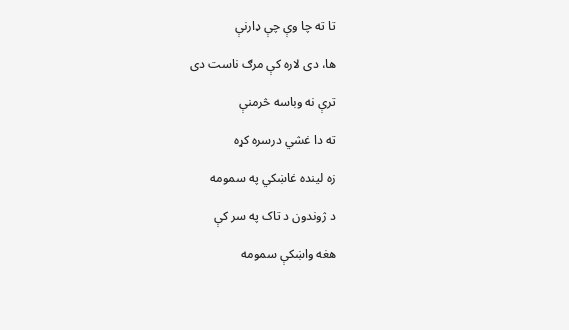تا ته چا وې چې ډارنې

ها، دی لاره کې مرګ ناست دی

ترې نه وباسه څرمنې

ته دا غشي درسره کړه

زه لینده غاښکي په سمومه

د ژوندون د تاک په سر کې

هغه واښکې سمومه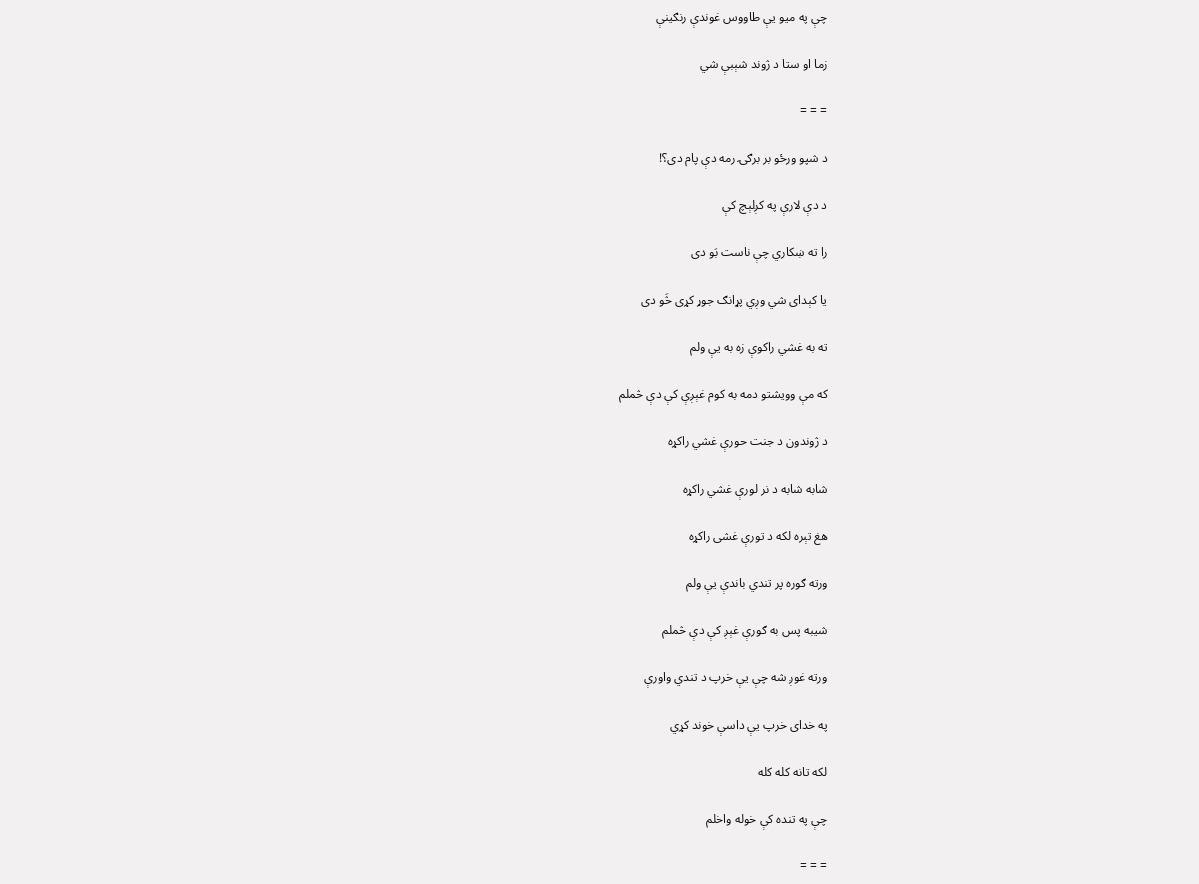چې په میو یې طاووس غوندې رنګینې

زما او ستا د ژوند شېبې شي

= = =

د شپو ورځو بر برګۍ رمه دې پام دی؟!

د دې لارې په کږلېچ کې

را ته ښکاري چې ناست بَو دی

یا کېدای شي وږي پړانګ جوړ کړی څَو دی

ته به غشي راکوې زه به یې ولم

که مې وویشتو دمه به کوم غېږې کې دې څملم

د ژوندون د جنت حورې غشي راکړه

شابه شابه د نر لورې غشي راکړه

هغ تېره لکه د تورې غشی راکړه

ورته ګوره پر تندي باندې یې ولم

شیبه پس به ګورې غېږ کې دې څملم

ورته غوږ شه چې یې خرپ د تندي واورې

په خدای خرپ یې داسې خوند کړي

لکه تانه کله کله

چې په تنده کې خوله واخلم

= = =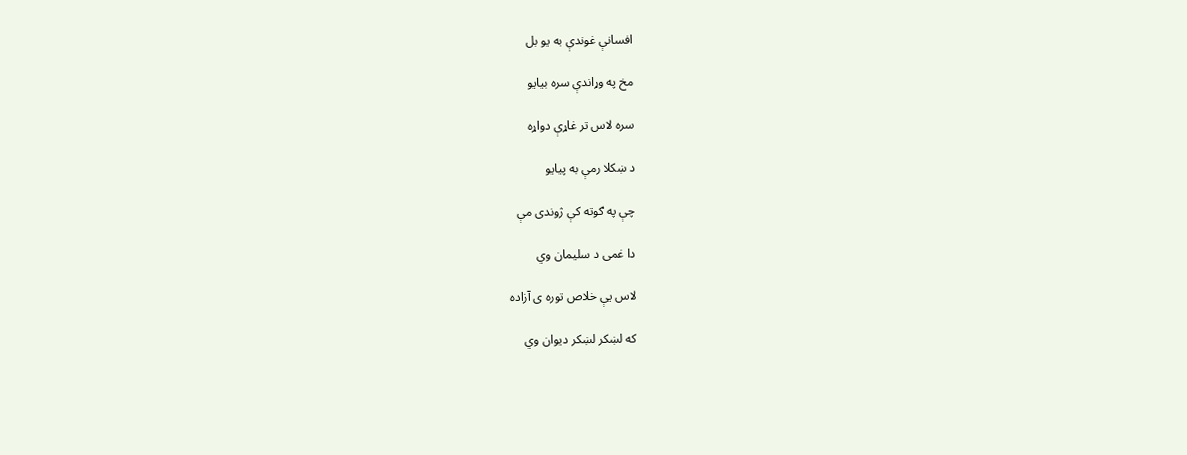افسانې غوندې به یو بل

مخ په وړاندې سره بیایو

سره لاس تر غاړې دواړه

د ښکلا رمې به پيایو

چې په ګوته کې ژوندی مې

دا غمی د سلیمان وي

لاس یې خلاص توره ی آزاده

که لښکر لښکر دیوان وي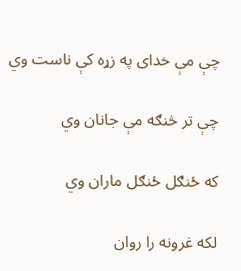چې مې خدای په زړه کې ناست وي

چې تر څنګه مې جانان وي

که ځنګل ځنګل ماران وي

لکه غرونه را روان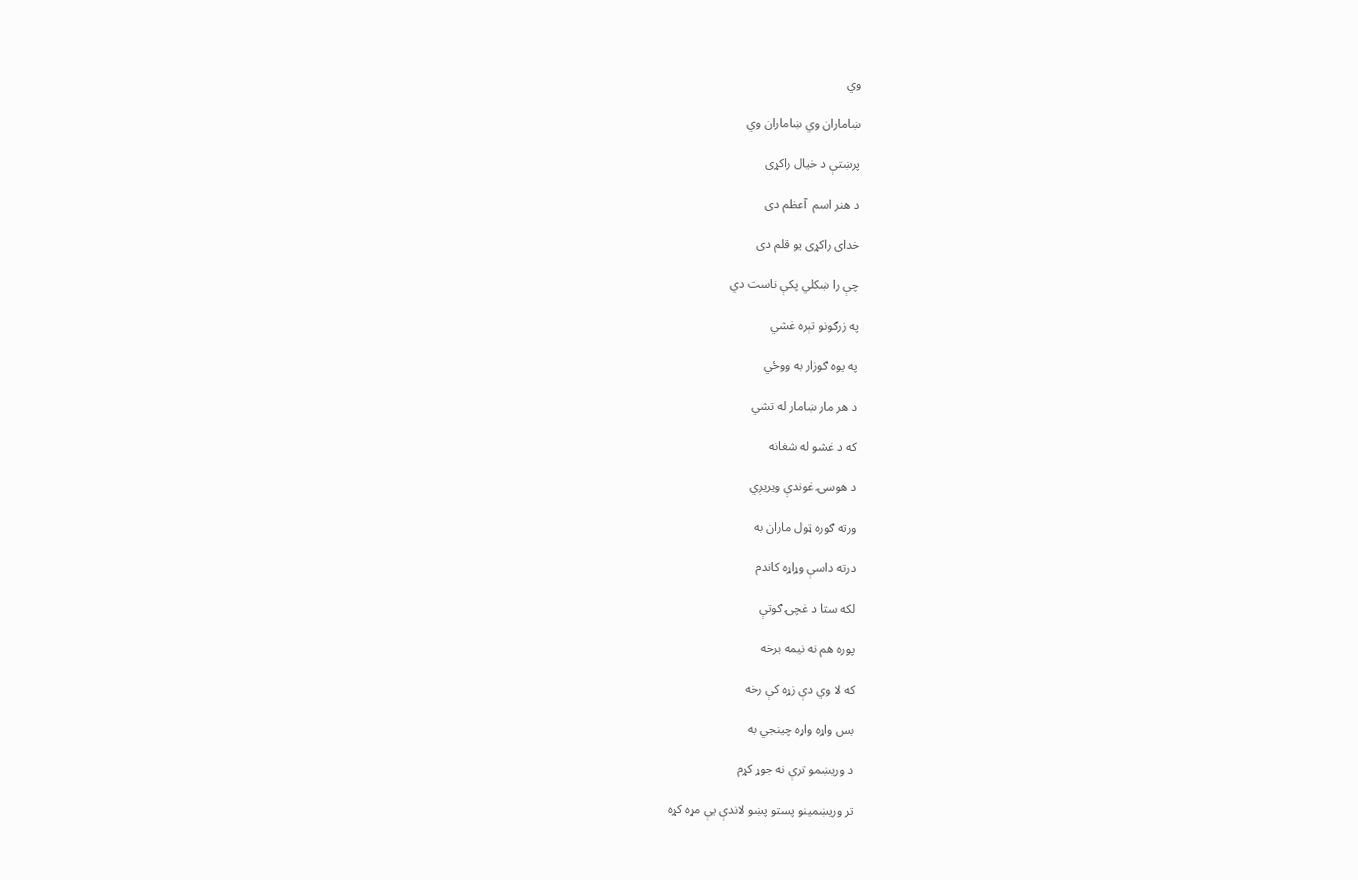وي

ښاماران وي ښاماران وي

پرښتې د خیال راکړی

د هنر اسم  آعظم دی

خدای راکړی یو قلم دی

چې را ښکلي پکې ناست دي

په زرګونو تېره غشي

په یوه ګوزار به ووځي

د هر مار ښامار له تشي

که د غشو له شغانه

د هوسۍ غوندې ویریږي

ورته ګوره ټول ماران به

درته داسې وړاړه کاندم

لکه ستا د غچۍ ګوتې

پوره هم نه نیمه برخه

که لا وي دې زړه کې رخه

بس واړه واړه چینجي به

د وریښمو ترې نه جوړ کړم

تر وریښمینو پستو پښو لاندې یې مړه کړه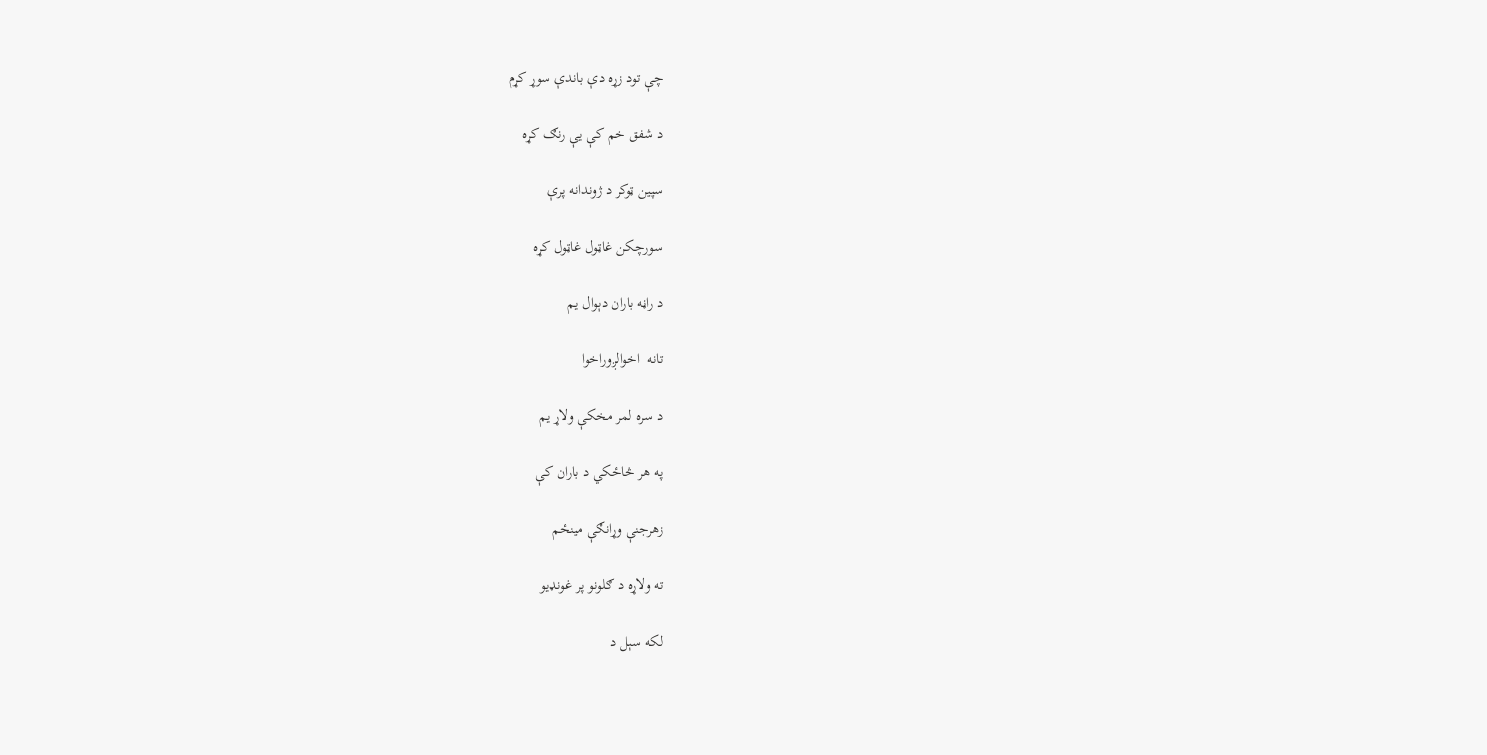چې تود زړه دې باندې سوړ کړم

د شفق خم کې یې رنګ کړه

سپین ټوکر د ژوندانه پرې

سورچکن غاټول غاټول کړه

د راڼه باران دېوال یم

تانه  اخوالږوراخوا

د سره لمر مخکې ولاړ یم

په هر څاځکي د باران کې

زهرجنې وړانګې مینځم

ته ولاړه د ګلونو پر غونډیو

لکه سېل د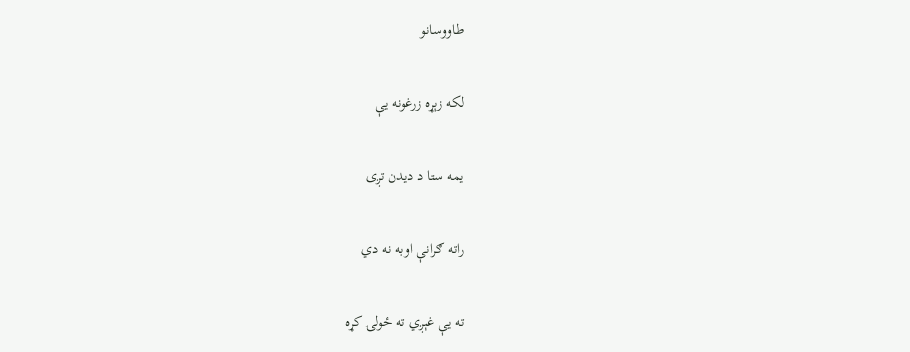طاووسانو

لکه زېړه زرغونه یې

یمه ستا د دیدن تږی

راته ګرانې اوبه نه دي

ته یې غېږي ته ځولۍ کړه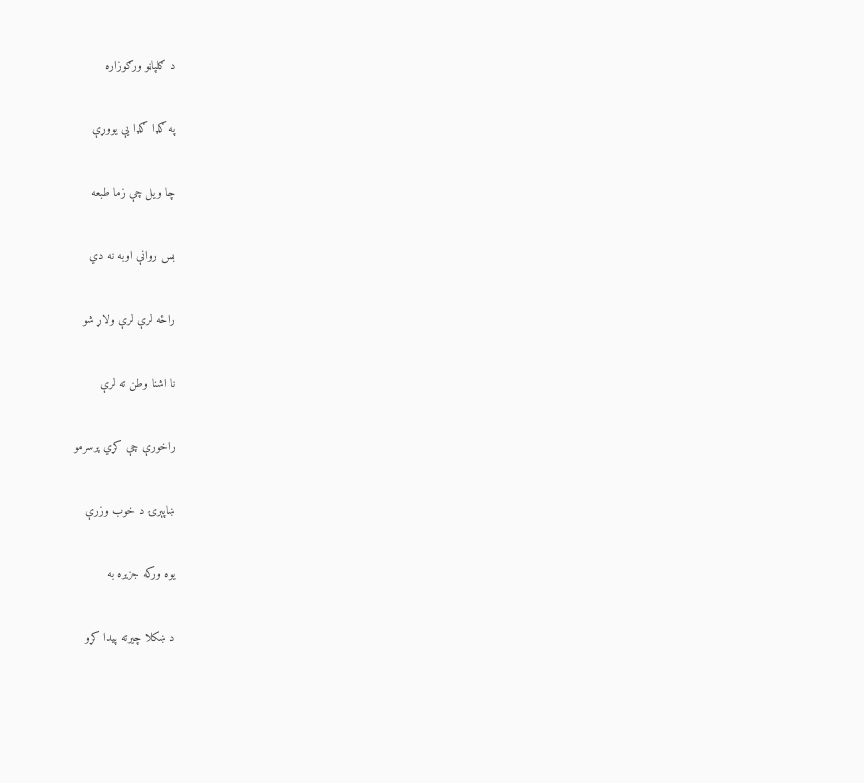د ګلپاڼو ورګوزاره

په ګډا ګډا یې یووړې

چا ویل چې زما طبعه

بس روانې اوبه نه دي

راځه لرې لرې ولاړ شو

نا اشنا وطن ته لرې

راخورې چې کړي پرسرمو

ښاپېرۍ د خوب وزرې

یوه ورکه جزیره به

د ښکلا چیرته پیدا کړو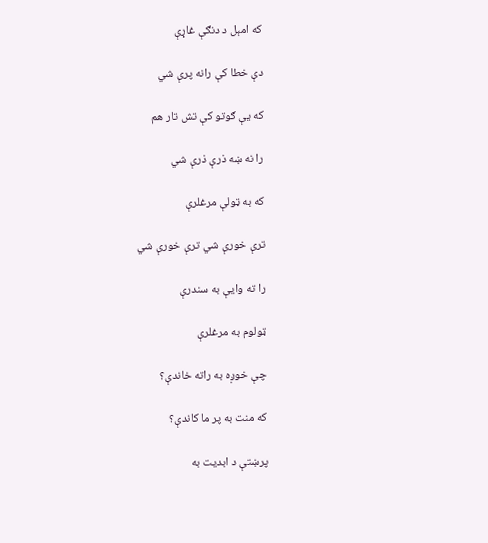که امېل د دنګې غاړې

دې خطا کې رانه پرې شي

که یې ګوتو کې تش تار هم

را نه ښه ‌ذرې ذرې شي

که به ټولې مرغلرې

ترې خورې شي ترې خورې شي

را ته وايې به سندرې

ټولوم به مرغلرې

چې خوږه به راته خاندې؟

که منت به پر ما کاندې؟

پرښتې د ابدیت به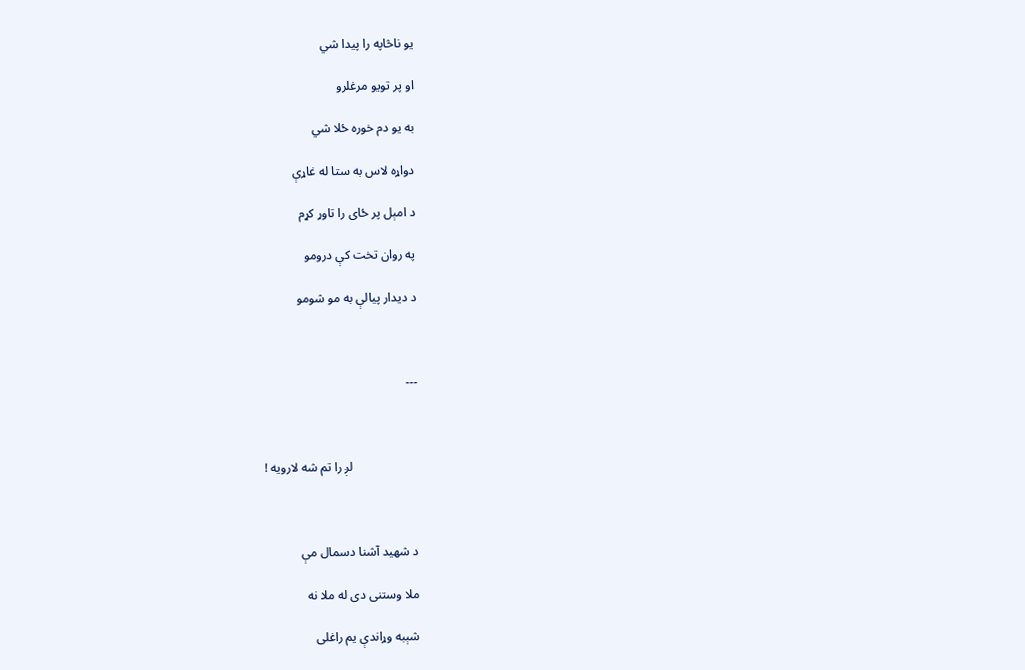یو ناڅاپه را پیدا شي

او پر تویو مرغلرو

به یو دم خوره ځلا شي

دواړه لاس به ستا له غاړې

د امېل پر ځای را تاوړ کړم

په روان تخت کې درومو

د دیدار پیالې به مو شومو



---



                     لږ را تم شه لارویه !



د شهید آشنا دسمال مې

ملا وستنی دی له ملا نه

شېبه وړاندې یم راغلی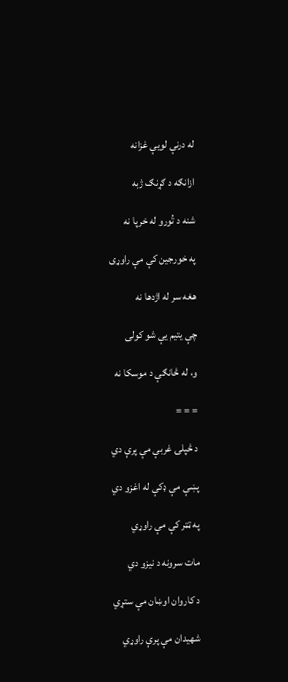له درنې لویې غزانه

ازانګه د ګړنګ ژبه

شنه د تُورو له خرپا نه

په خورجین کې مې راوړی

هغه سر له اژدها نه

چې یتیم یې شو کولی

و، له څانګې د موسکا نه

= = =

د څپلۍ غربې مې پرې دي

پښې مې ډکې له اغزو دي

په ټټر کې مې راوړي

مات سرونه د نیزو دي

د کاروان اوښان مې ستړي

شهیدان مې پرې راوړي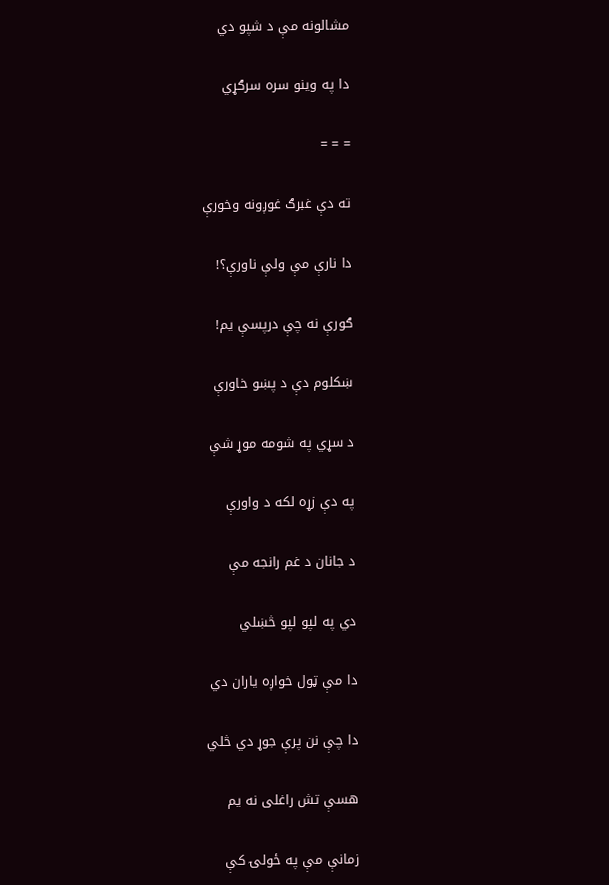مشالونه مې د شپو دي

دا په وینو سره سرګړي

= = =

ته دې غبرګ غوږونه وخورې

دا نارې مې ولې ناورې؟!

ګورې نه چې درپسې یم!

ښکلوم دې د پښو خاورې

د سړي په شومه موړ شې

په دې زړه لکه د واورې

د جانان د غم رانجه مې

دي په لپو لپو څښلي

دا مې ټول خواږه یاران دي

دا چې نن پرې جوړ دي څلي

هسې تش راغلی نه یم

زمانې مې په ځولۍ کې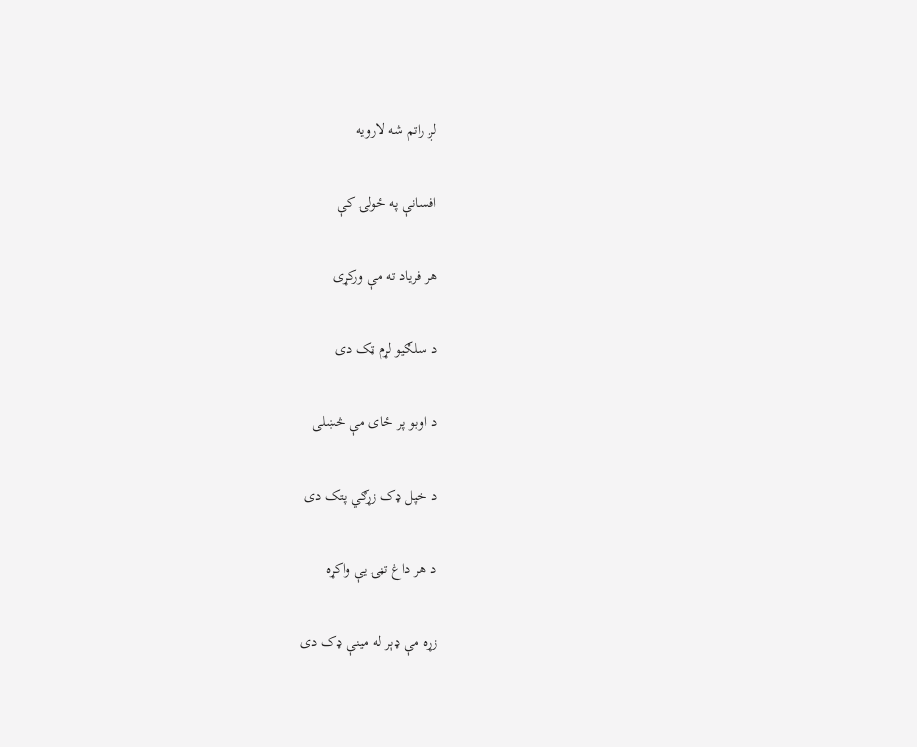لږ راتم شه لارویه

افسانې په ځولۍ کې

هر فریاد ته مې ورکړی

د سلګیو لړم ټک دی

د اوبو پر ځای مې څښلی

د خپل ډک زړګي پتک دی

د هر داغ تڼۍ یې واکړه

زړه مې ډېر له مینې ډک دی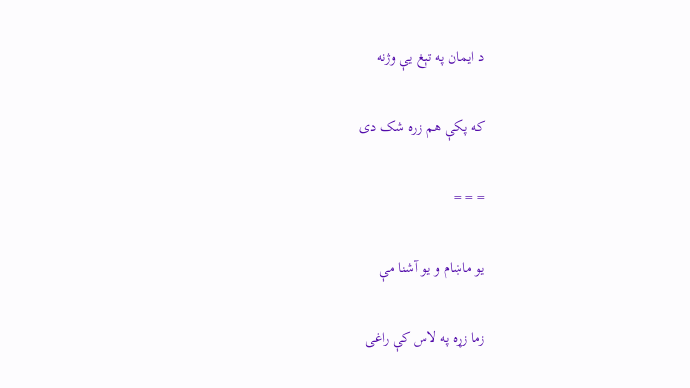د ایمان په تېغ یې وژنه

که پکې هم زره شک دی

= = =

یو ماښام و یو آشنا مې

زما زړه په لاس کې راغی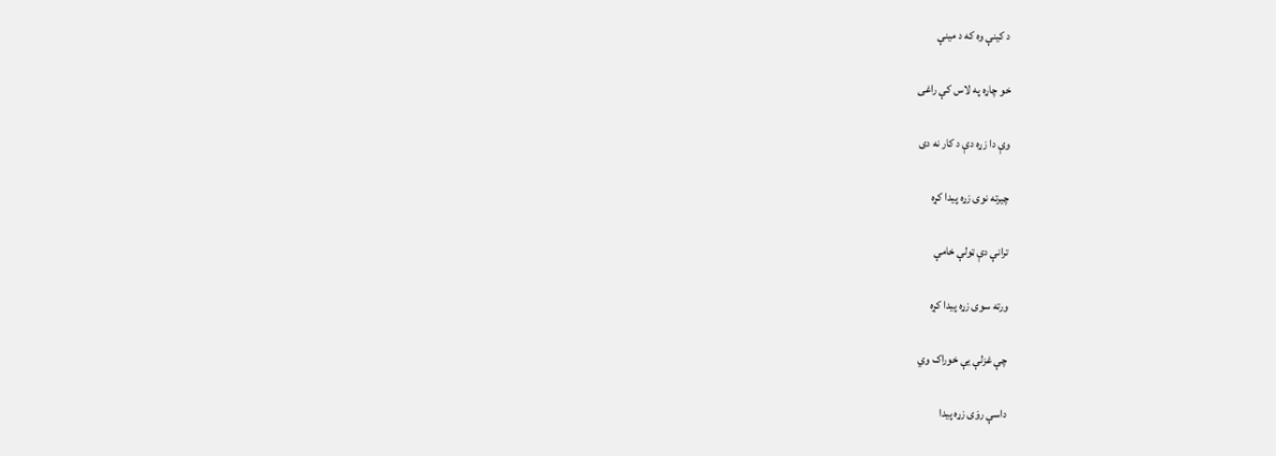د کینې وه که د مینې

خو چاړه په لاس کې راغی

وې دا زړه دې د کار نه دی

چیرته نوی زړه پیدا کړه

ترانې دې ټولې خامې

ورته سوی زړه پیدا کړه

چې غزلې یې خوراک وي

داسې روَی زړه پیدا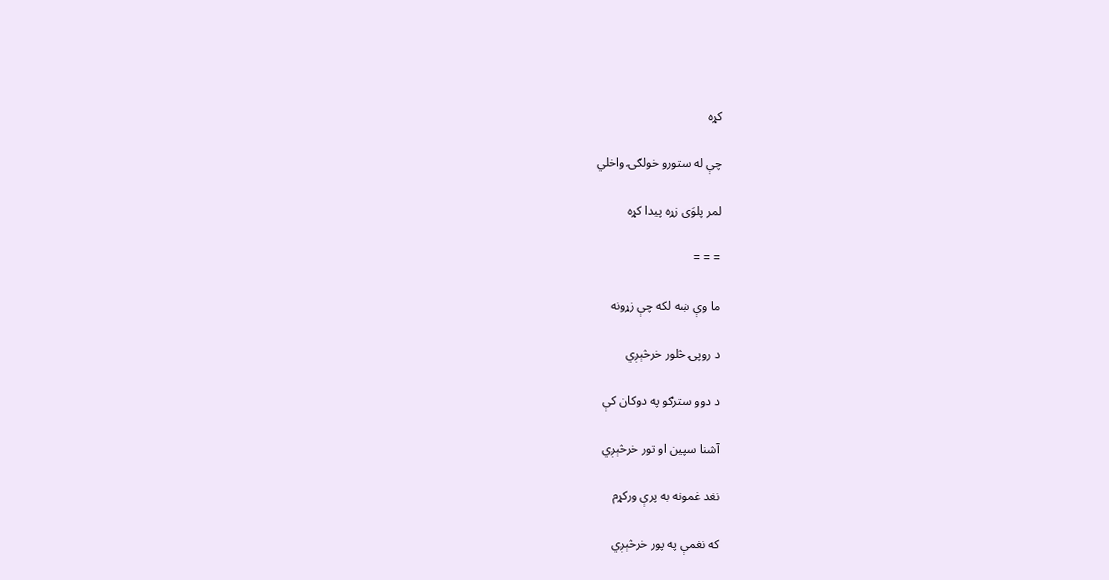کړه

چې له ستورو خولګۍ واخلي

لمر پلوَی زړه پیدا کړه

= = =

ما وې ښه لکه چې زړونه

د روپۍ څلور خرڅېږي

د دوو سترګو په دوکان کې

آشنا سپین او تور خرڅېږي

نغد غمونه به پرې ورکړم

که نغمې په پور خرڅېږي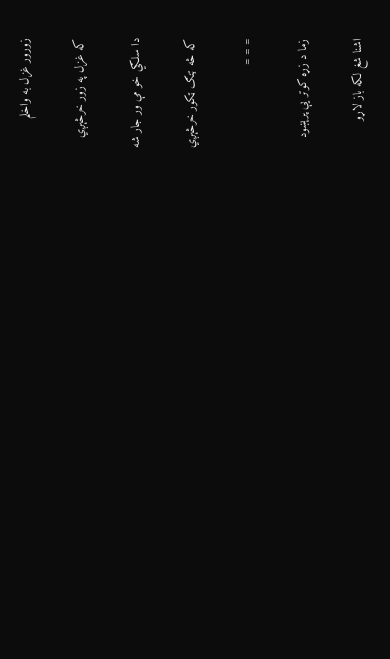زورور غزل به واخلم

که غزل په زور خرڅېږي

دا سلګي خو مې ور جار شه

که څه ټنګ ټکور خرڅېږي

= = =

زما د زړه کوتر یې پرېښود

اشنا شغ لکه باز لاړو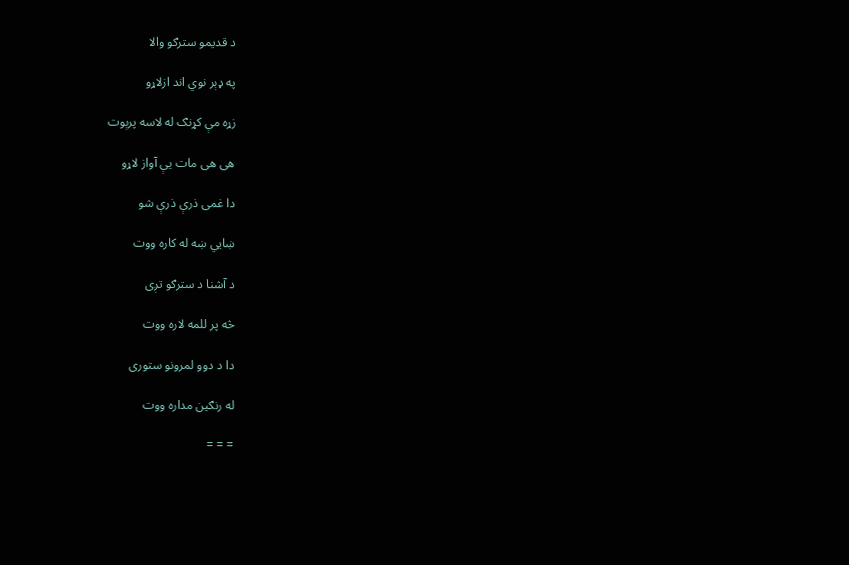د قدیمو سترګو والا

په ډېر نوي اند ازلاړو

زړه مې کړنګ له لاسه پرېوت

هی هی مات یې آواز لاړو

دا غمی ذرې ذرې شو

ښايي ښه له کاره ووت

د آشنا د سترګو تږی

څه پر للمه لاره ووت

دا د دوو لمرونو ستوری

له رنګین مداره ووت

= = =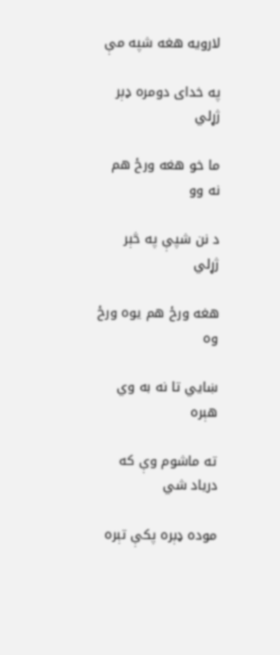لارویه هغه شپه مې

په خدای دومره ډېر ژړلي

ما خو هغه ورځ هم نه وو

د نن شپې په څېر ژړلي

هغه ورځ هم یوه ورځ وه

ښايي تا نه به وي هېره

ته ماشوم وې که دریاد شي

موده ډېره پکې تېره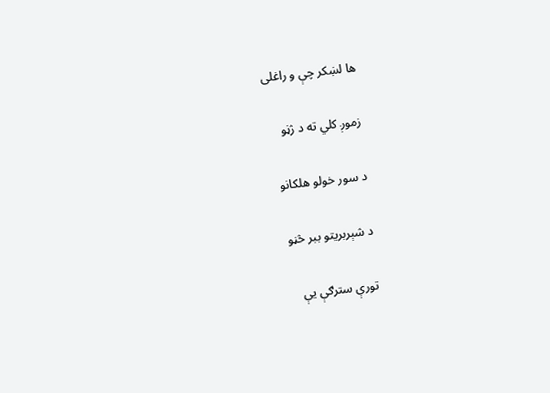ها لښکر چې و راغلی

زموږ کلي ته د ژڼو

د سور خولو هلکانو

د شېربریتو ببر څڼو

تورې سترګې یې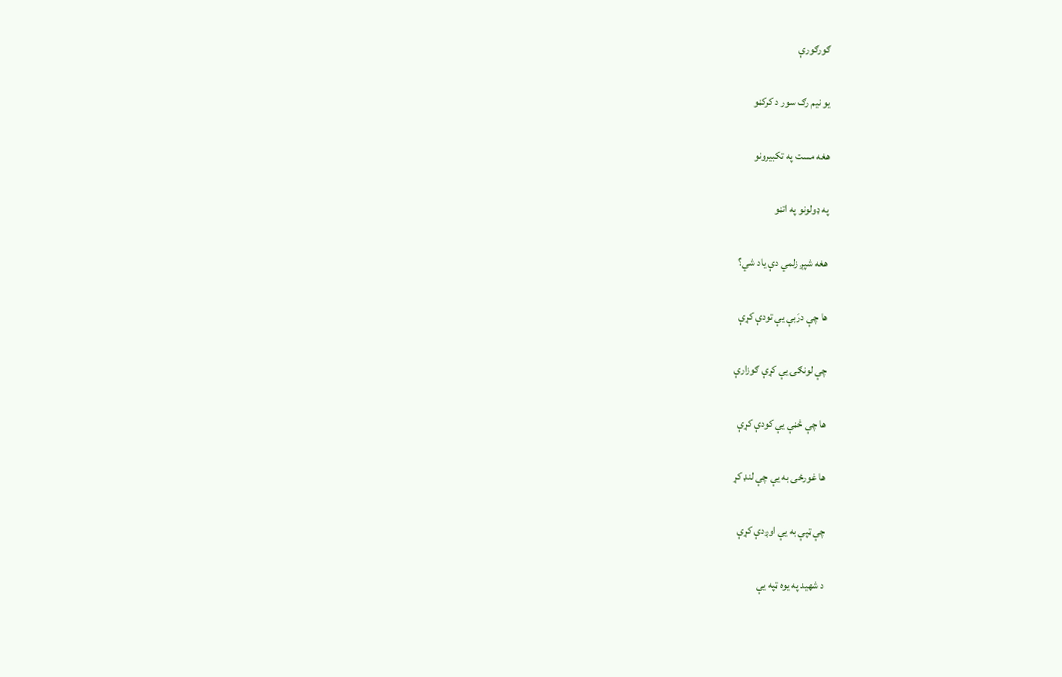ګورګورې

یو نیم رګ سور د کرکڼو

هغه مست په تکبیرونو

په ډولونو په اتڼو

هغه شپږ زلمي دې ياد شي؟

ها چې درَبې یې تودې کړې

چې لونګۍ یې کړې ګوزارې

ها چې څڼې یې کودې کړې

ها غورځی به یې چې لنډ کړ

چې ټپې به یې اوږدې کړې

د شهید په یوه ټپه یې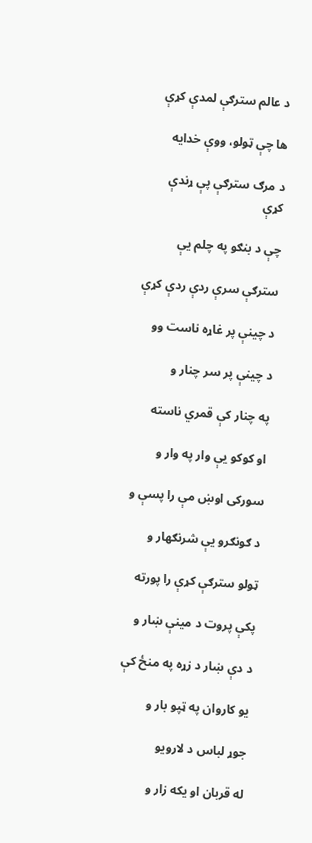د عالم سترګې لمدې کړې

ها چې ټولو، ووې خدایه

د مرګ سترګې پې ړندې کړې

چې د بنګو په چلم یې

سترګې سرې ردې ردې کړې

د چینې پر غاړه ناست وو

د چینې پر سر چنار و

په چنار کې قمري ناسته

او کوکو یې وار په وار و

سورکی اوښ مې را پسې و

د ګونګرو یې شرنګهار و

ټولو سترګې کړې را پورته

پکې پروت د مینې ښار و

د دې ښار د زړه په منځ کې

یو کاروان په ټپو بار و

جوړ لباس د لارویو

له قربان او یکه زار و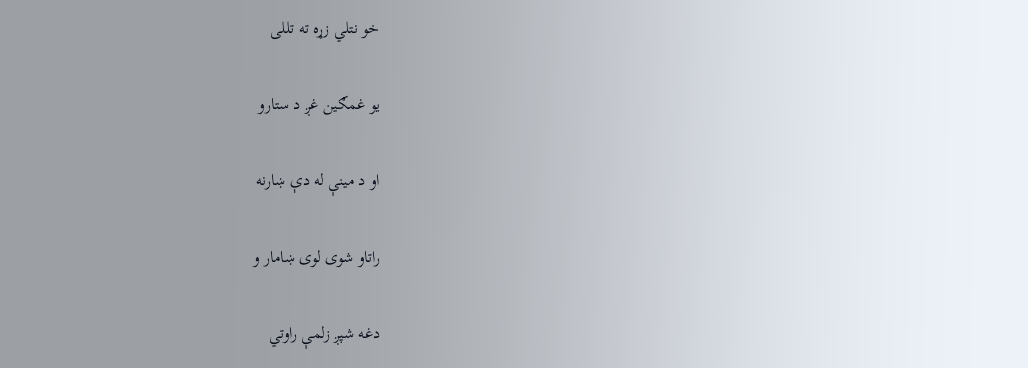خو نتلي زړه ته تللی

یو غمګین غږ د ستارو

او د مینې له دې ښارنه

راتاو شوی لوی ښامار و

دغه شپږ زلمې راوتي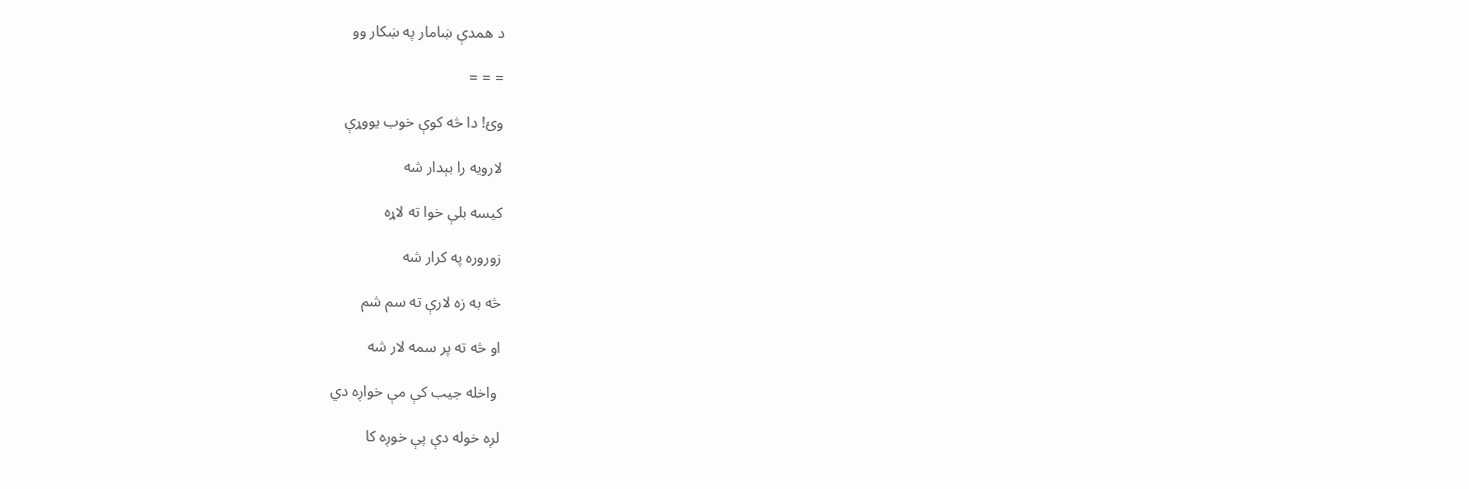د همدې ښامار په ښکار وو

= = =

وئ! دا څه کوې خوب یووړې

لارویه را بېدار شه

کیسه بلې خوا ته لاړه

زوروره په کرار شه

څه به زه لارې ته سم شم

او څه ته پر سمه لار شه

 واخله جیب کې مې خواږه دي

لږه خوله دې پې خوږه کا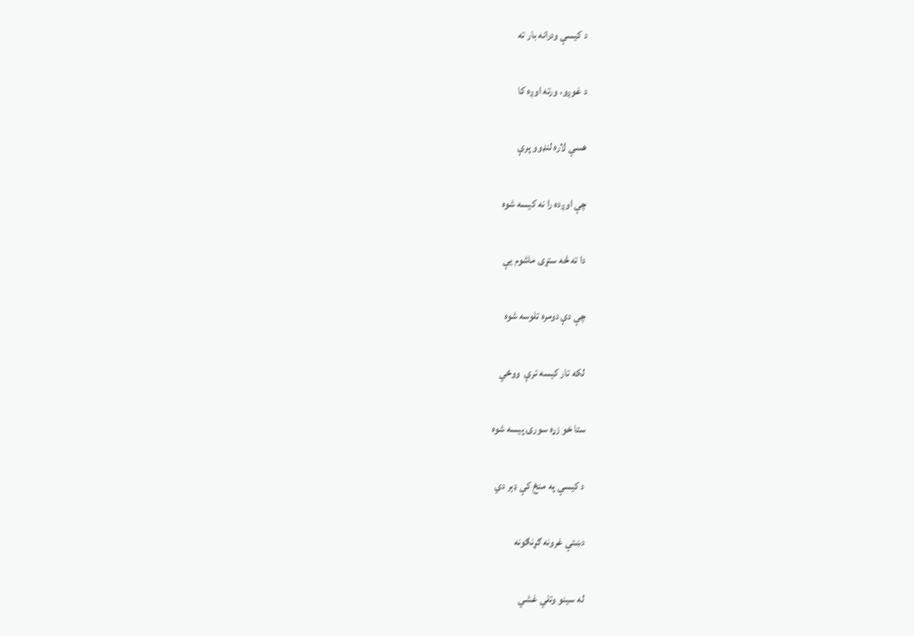د کیسې ودرانه بار ته

د غوږو، ورته اوږه کا

هسې لاره لنډوو پرې

چې اوږده را نه کیسه شوه

دا ته څه ستړی ماشوم یې

چې دې دومره تلوسه شوه

لکه تار کیسه ترې  ووځي

ستا خو زړه سورۍ پیسه شوه

د کیسې په منځ کې ډېر دي

دښتې غرونه ګړنګونه

له سینو وتلي غشي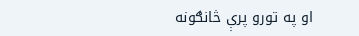او په تورو پرې څانګونه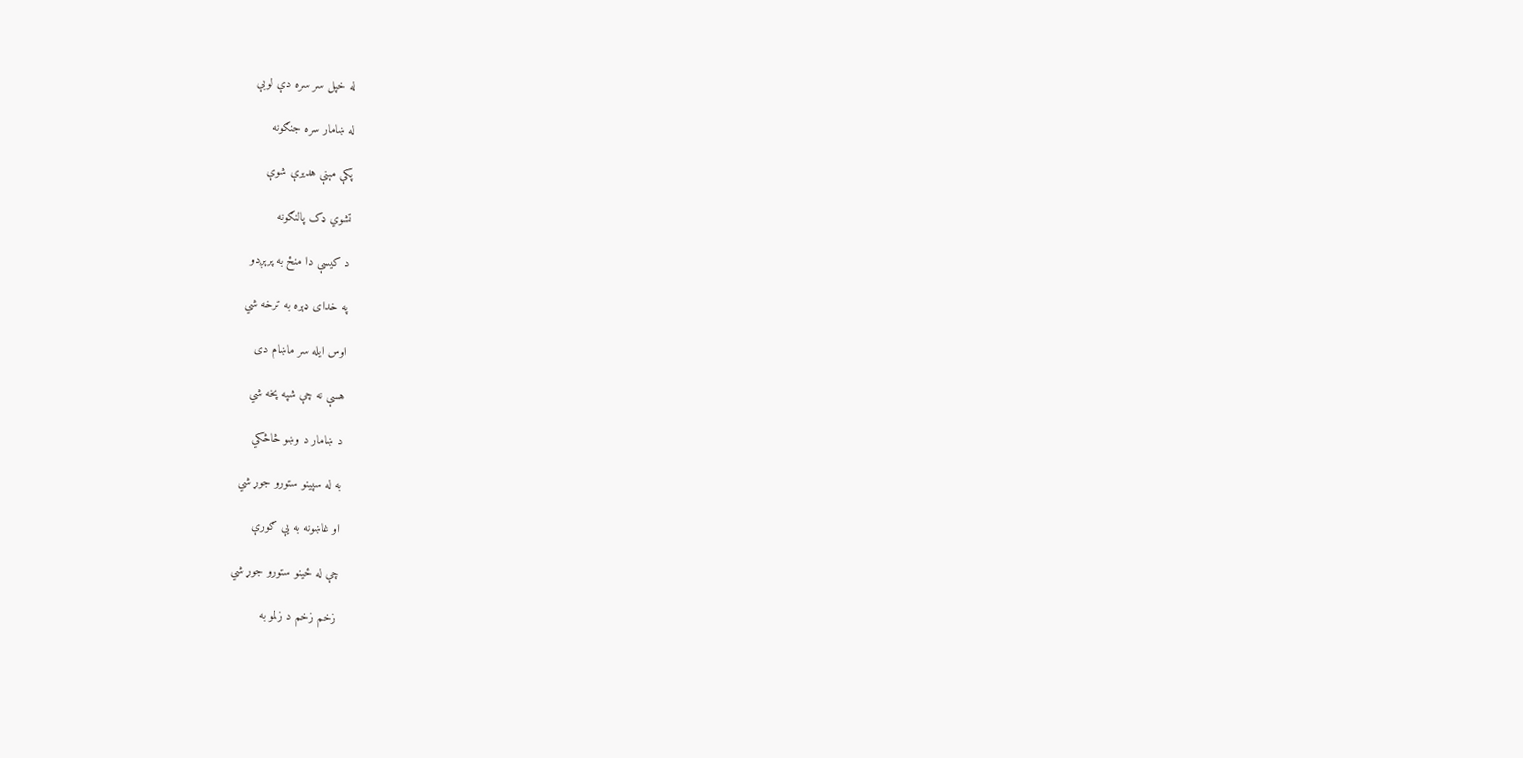له خپل سر سره دې لوبې

له ښامار سره جنګونه

پکې مېنې هدیرې شوې

تشوي ډک پالنګونه

د کیسې دا منځ به پرېږدو

په خدای ډېره به ترخه شي

اوس ایله سر ماښام دی

هسې نه چې شپه پخه شي

د ښامار د وښو څاڅکي

به له سپینو ستورو جوړ شي

او غاښونه به یې ګورې

چې له ځینو ستورو جوړ شي

زخم زخم د زلمو به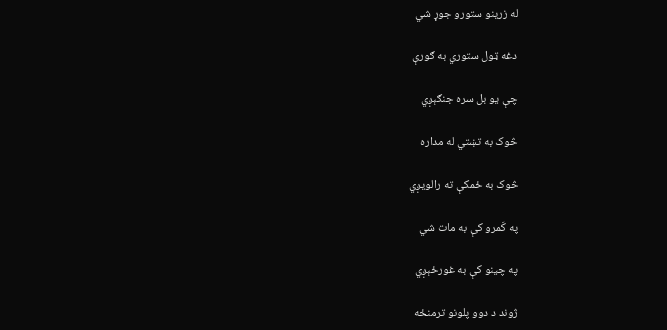له زرینو ستورو جوړ شي

دغه ټول ستوري به ګورې

چې یو بل سره جنګېږي

څوک به تښتي له مداره

څوک به ځمکې ته رالویږي

په کَمرو کې به مات شي

په چینو کې به غورځېږي

ژوند د دوو پلونو ترمنځه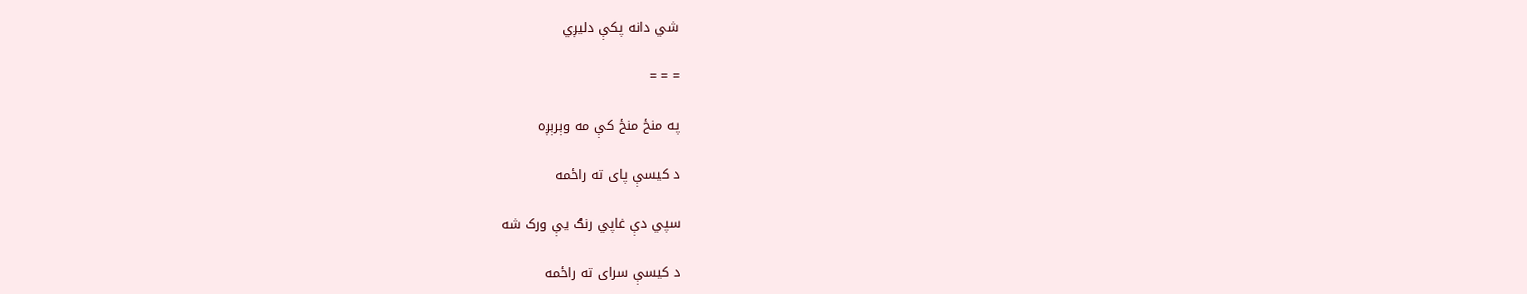شي دانه پکې دلیږي

= = =

په منځ منځ کې مه وېرېږه

د کیسې پای ته راځمه

سپي دې غاپي رنګ یې ورک شه

د کیسې سرای ته راځمه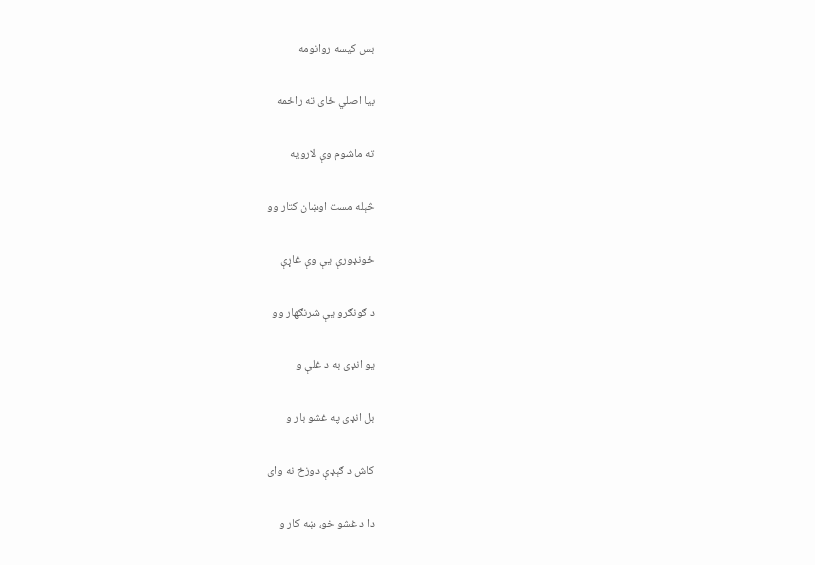بس کیسه روانومه

بیا اصلي ځای ته راځمه

ته ماشوم وې لارویه

څېله مست اوښان کتار وو

ځونډورې یې وې غاړې

د ګونګرو یې شرنګهار وو

یو انډی به د غلې و

بل انډی په غشو بار و

کاش د ګېډې دوزخ نه وای

دا د غشو خو، ښه کار و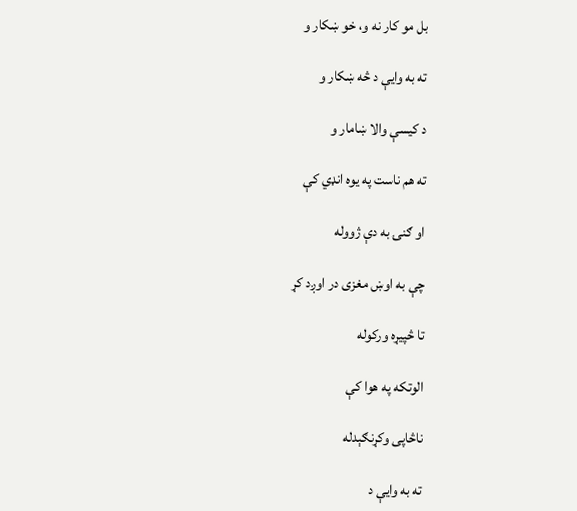بل مو کار نه و، خو ښکار و

ته به وايې د څه ښکار و

د کیسې والا ښامار و

ته هم ناست په یوه انډي کې

او ګنۍ به دې ژووله

چې به اوښ مغزی در اوږد کړ

تا څپیړه ورکوله

الوتکه په هوا کې

ناڅاپی وکړنګېدله

ته به وايې د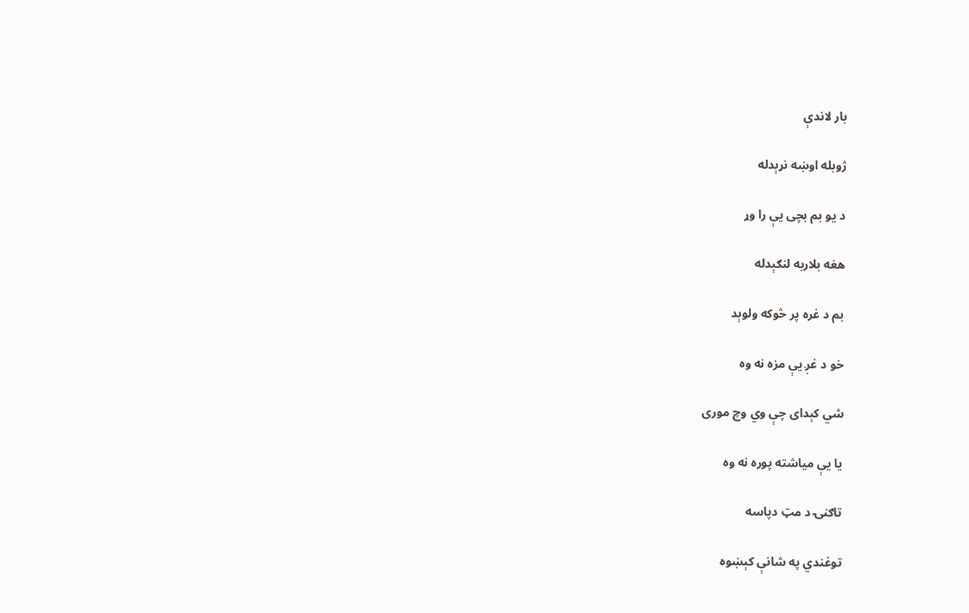بار لاندې

ژوبله اوښه نړېدله

د یو بم بچی یې را وړ

هغه بلاربه لنګېدله

بم د غره پر څوکه ولوېد

خو د غږ یې مزه نه وه

شي کېدای چې وي وچ موری

یا یې میاشته پوره نه وه

تاګنۍ د مټ دپاسه

توغندي په شانې کېښوه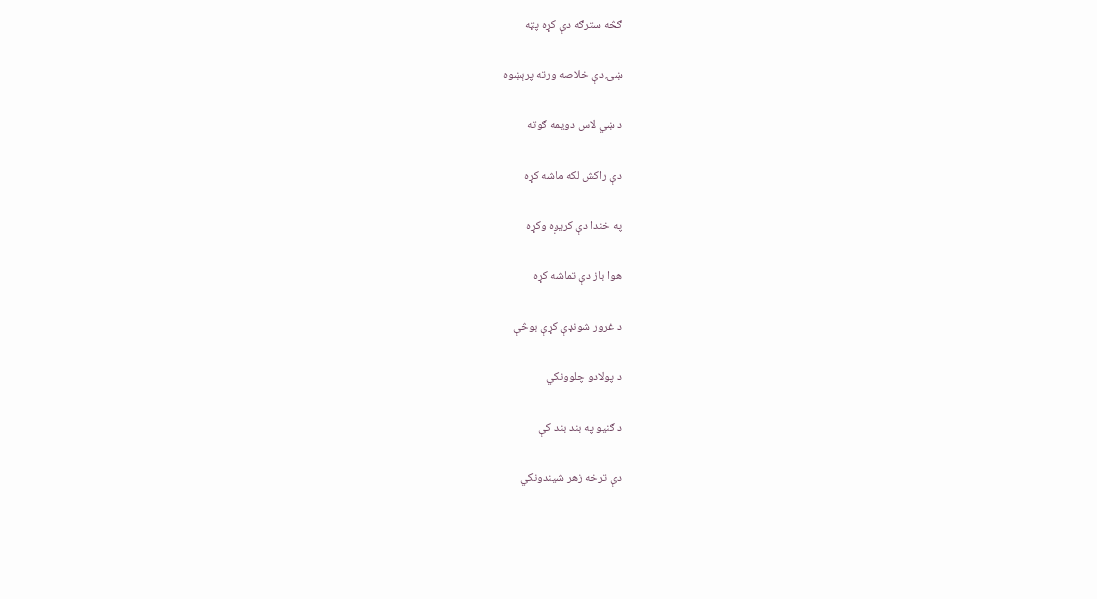ګڅه سترګه دې کړه پټه

ښۍ دې خلاصه ورته پرېښوه

د ښي لاس دویمه ګوته

دې راکش لکه ماشه کړه

په خندا دې کریږه وکړه

هوا باز دې تماشه کړه

د غرور شونډې کړې بوڅې

د پولادو چلوونکي

د ګنیو په بند بند کې

دې ترخه زهر شیندونکي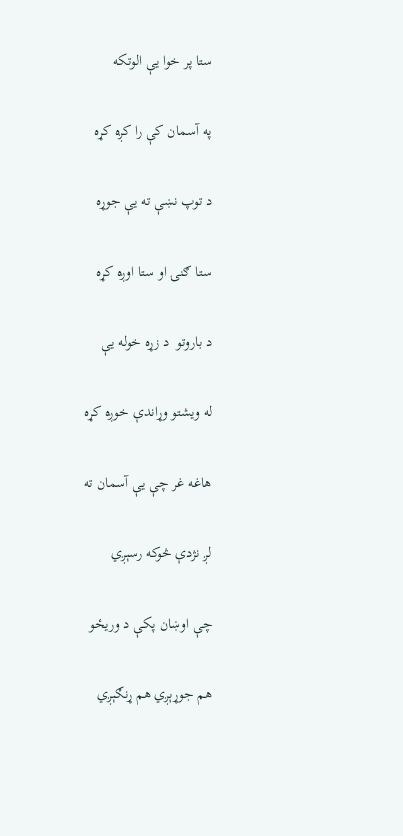ستا پر خوا یې الوتکه

په آسمان کې را کږه کړه

د توپ نښې ته یې جوړه

ستا ګنۍ او ستا اوږه کړه

د باروتو  د زړه خوله یې

له ویشتو وړاندې خوږه کړه

هاغه غر چې یې آسمان ته

لږ نژدې څوکه رسېږي

چې اوښان پکې د وریځو

هم جوړېږي هم ړنګېږي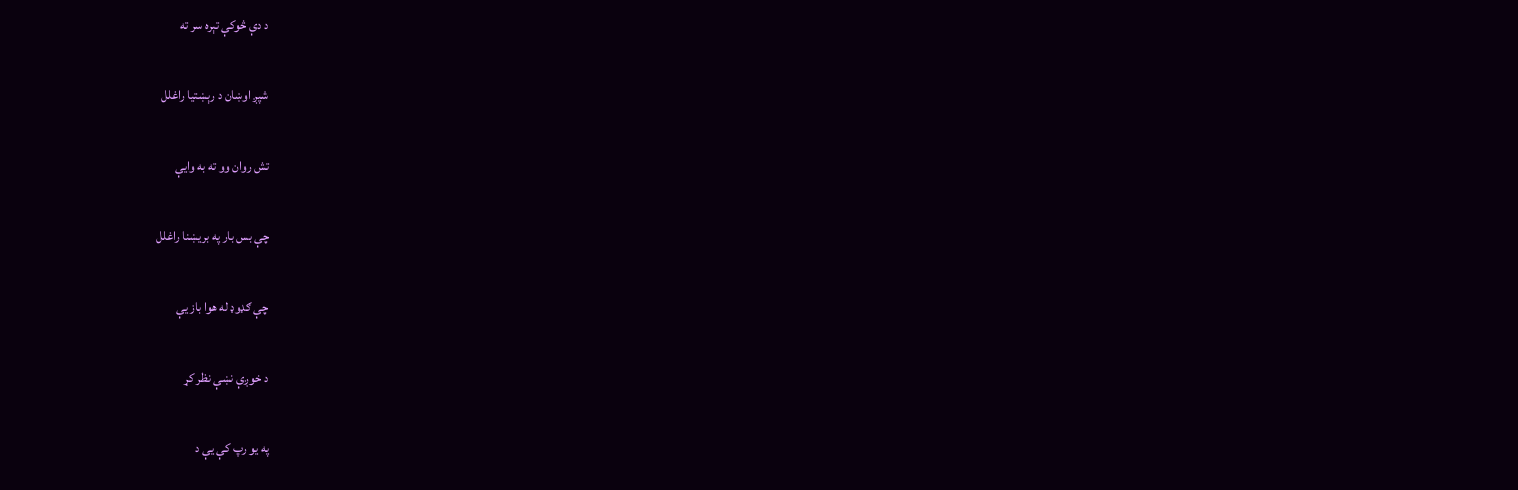د دې څوکې تېره سر ته

شپږ اوښان د رېښتیا راغلل

تش روان وو ته به وايې

چې بس بار په بریښنا راغلل

چې ګډوډ له هوا باز یې

د خوږې نښې نظر کړ

په یو رپ کې یې د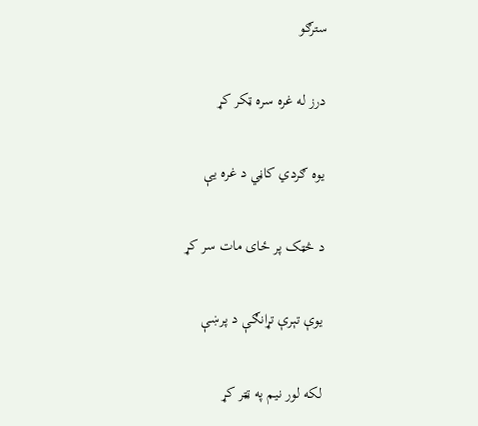سترګو

درز له غره سره ټکر کړ

یوه ګردي کاڼي د غره یې

د څټک پر ځای مات سر کړ

یوې تېرې تړانګې د پرښې

لکه لور نیم په ټټر کړ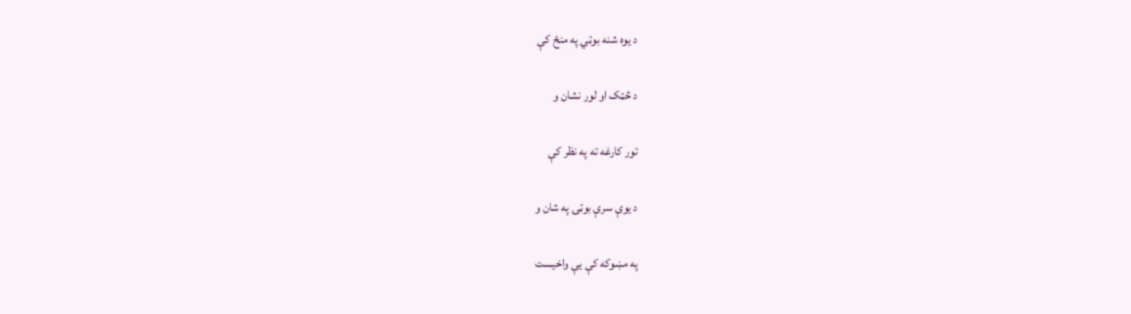د یوه شنه بوټي په منځ کې

د څټک او لور نشان و

تور کارغه ته په نظر کې

د یوې سرې بوټۍ په شان و

په مښوکه کې یې واخیست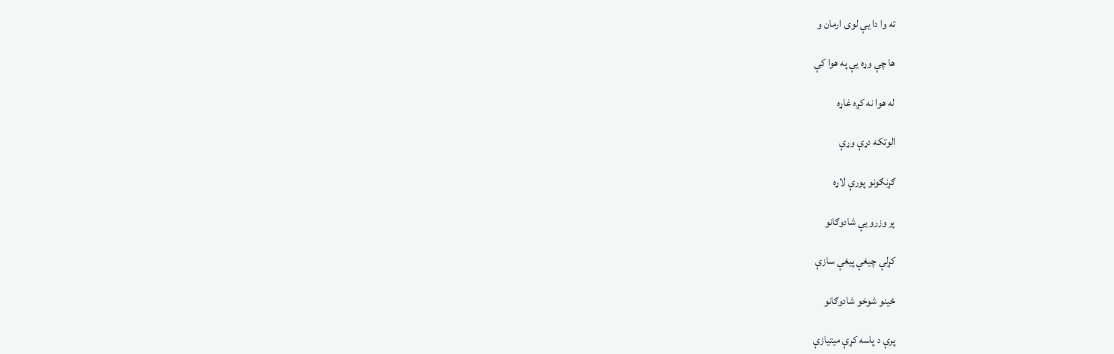ته وا دا یې لوی ارمان و

ها چې وړه یې په هوا کې

له هوا نه کږه غاړه

الوتکه دړې وړې

ګړنګونو پورې لاړه

پر وزرو یې شادوګانو

کړلې چیغې پیغې سازې

ځینو شوخو شادوګانو

پرې د پاسه کړې میتیازې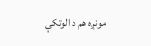مونږه هم د الوتکې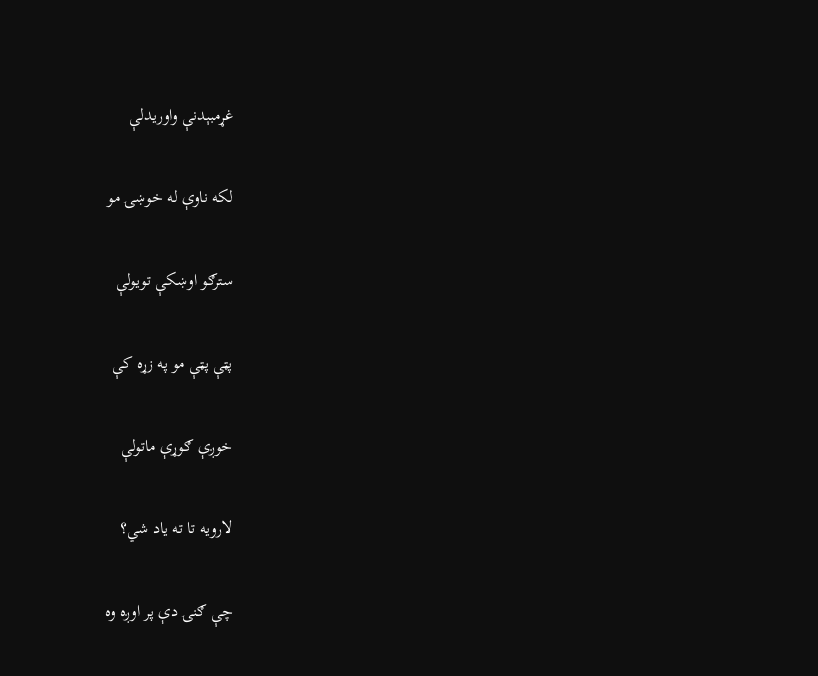غړمبېدنې واوریدلې

لکه ناوې له خوښۍ مو

سترګو اوښکې تویولې

پټې پټې مو په زړه کې

خوږې ګوړې ماتولې

لارویه تا ته یاد شي؟

چې ګنۍ دې پر اوږه وه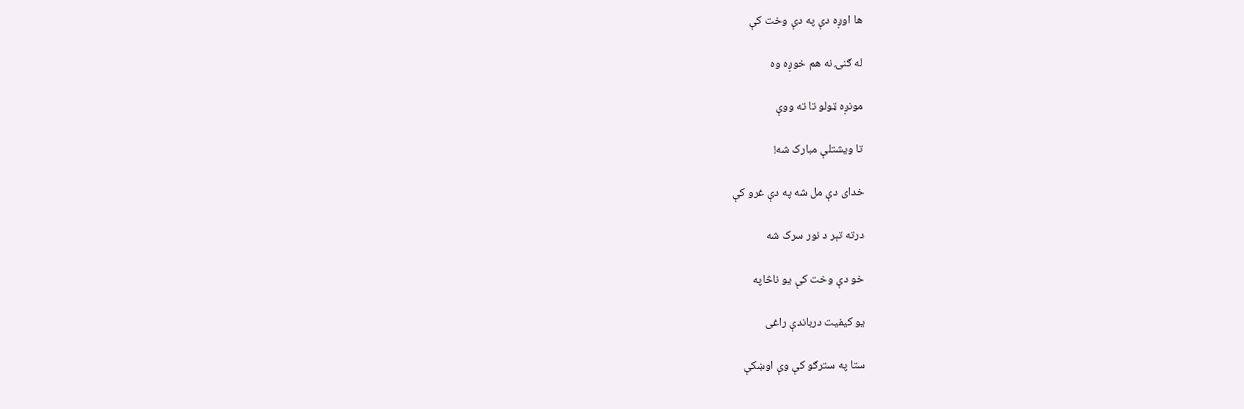ها اوږه دې په دې وخت کې

له ګنۍ نه هم خوږه وه

مونږه ټولو تا ته ووې

تا ویشتلې مبارک شه!

خدای دې مل شه په دې غرو کې

درته تېر د نور سرک شه

خو دې وخت کې یو ناڅاپه

یو کیفیت درباندې راغی

ستا په سترګو کې وې اوښکې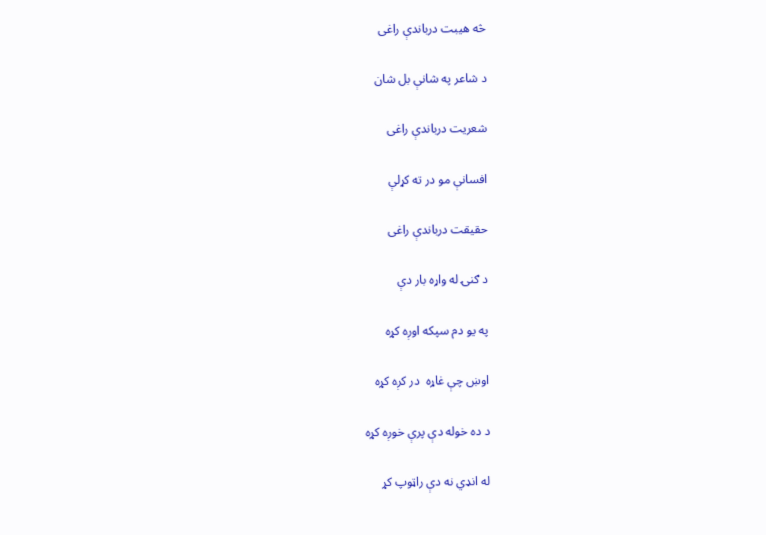څه هیبت درباندې راغی

د شاعر په شانې بل شان

شعریت درباندې راغی

افسانې مو در ته کړلې

حقیقت درباندې راغی

د ګنۍ له واړه بار دې

په یو دم سپکه اوږه کړه

اوښ چې غاړه  در کږه کړه

د ده خوله دې پرې خوږه کړه

له انډي نه دې راټوپ کړ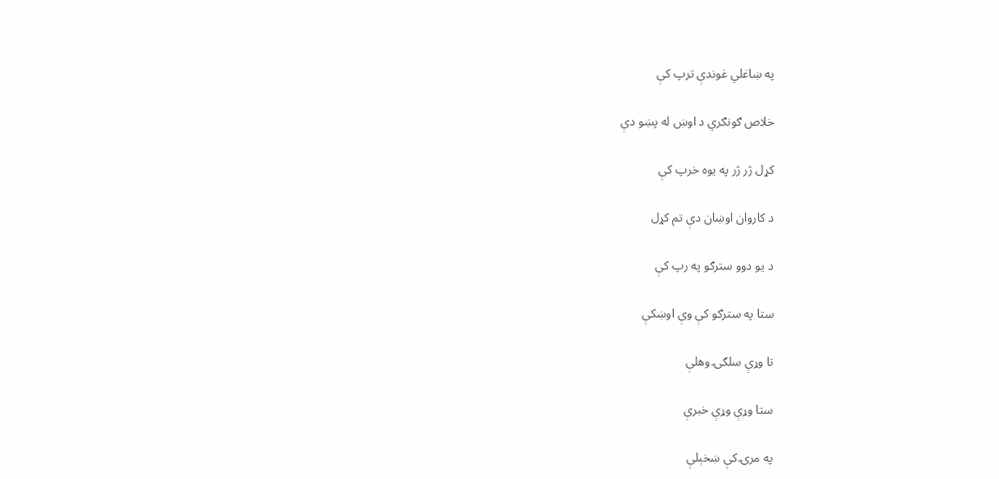په ښاغلي غوندې ترپ کې

خلاص ګونګري د اوښ له پښو دې

کړل ژر ژر په یوه خرپ کې

د کاروان اوښان دې تم کړل

د یو دوو سترګو په رپ کې

ستا په سترګو کې وې اوښکې

تا وړې سلګۍ وهلې

ستا وړې وړې خبرې

په مرۍ کې ښخېلې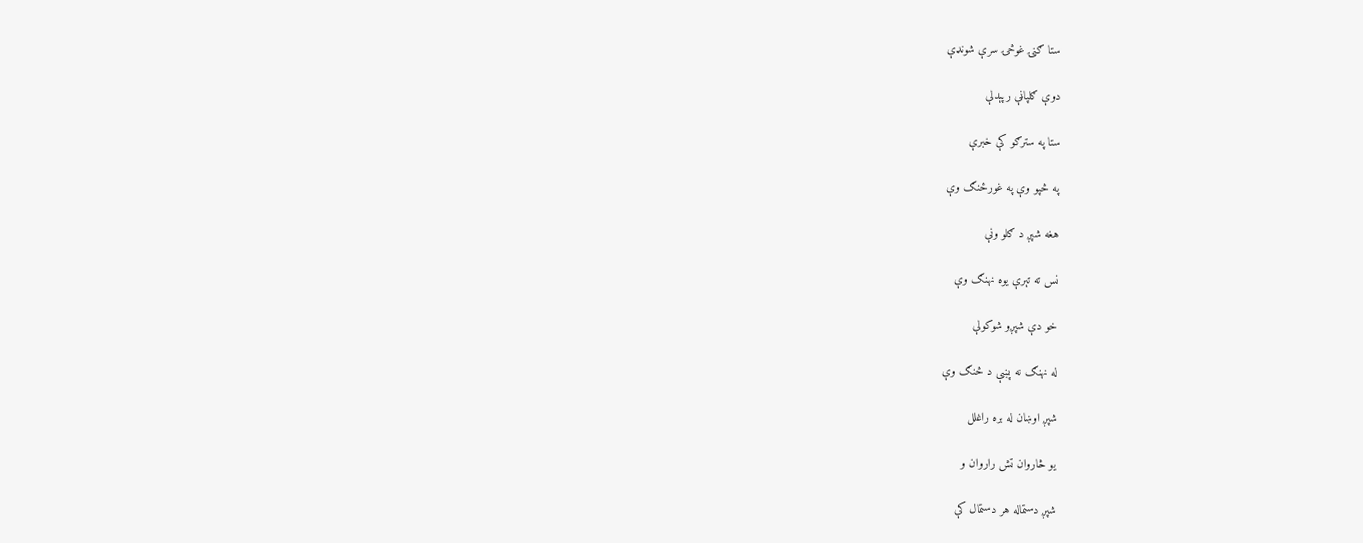ستا ګنۍ غوڅۍ سرې شونډې

دوې ګلپاڼې رپېدلې

ستا په سترګو کې خبرې

په څپو وې په غورځنګ وې

هغه شپږ د ګلو ونې

نس ته تېرې یوه نهنګ وې

خو دې شپږو شوکولې

له نهنګ نه پښې د څنګ وې

شپږ اوښان له بره راغلل

یو څاروان تش راروان و

شپږ دستماله هر دستمال کې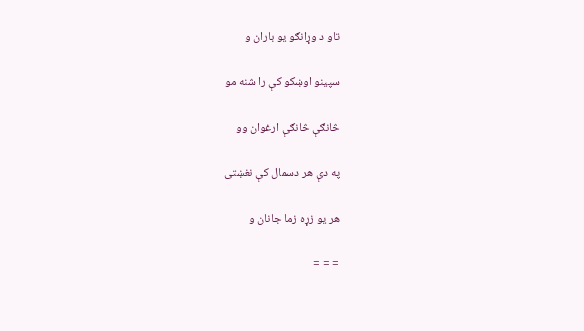تاو د وړانګو یو باران و

سپینو اوښکو کې را شنه مو

څانګې څانګې ارغوان وو

په دې هر دسمال کې نغښتی

هر یو زړه زما جانان و

= = =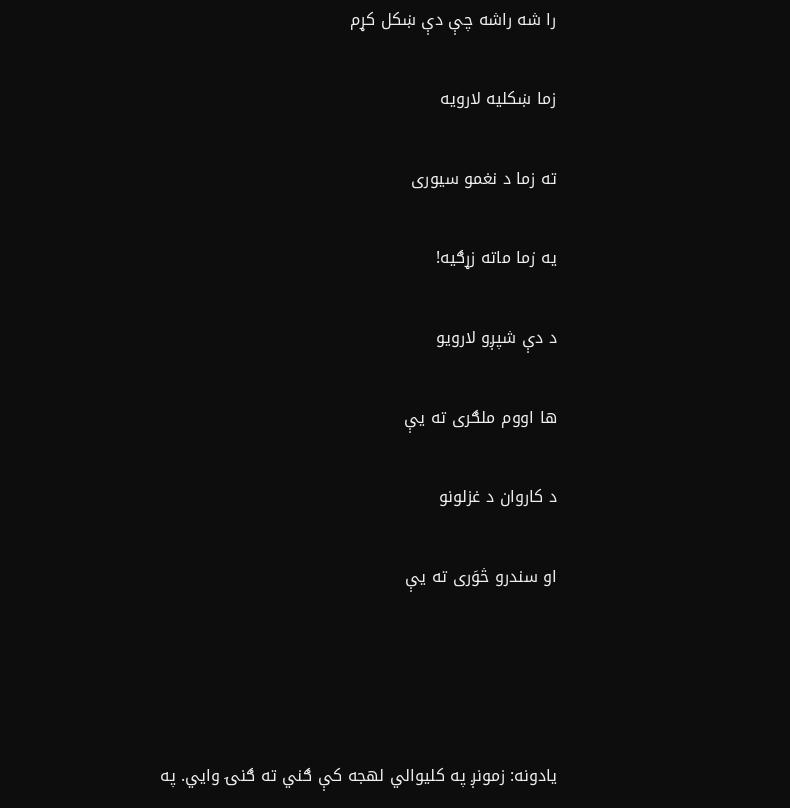را شه راشه چې دې ښکل کړم

زما ښکلیه لارویه

ته زما د نغمو سیوری

یه زما ماته زړګیه!

د دې شپږو لارویو

ها اووم ملګری ته یې

د کاروان د غزلونو

او سندرو څوَری ته یې




یادونه: زمونږ په کلیوالي لهجه کې ګني ته ګنۍ وايي. په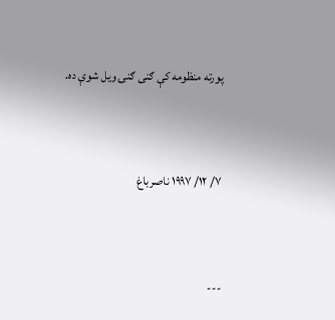پورته منظومه کې ګنی ګنۍ ویل شوې ده.



۷/ ۱۲/ ۱۹۹۷ ناصرباغ



---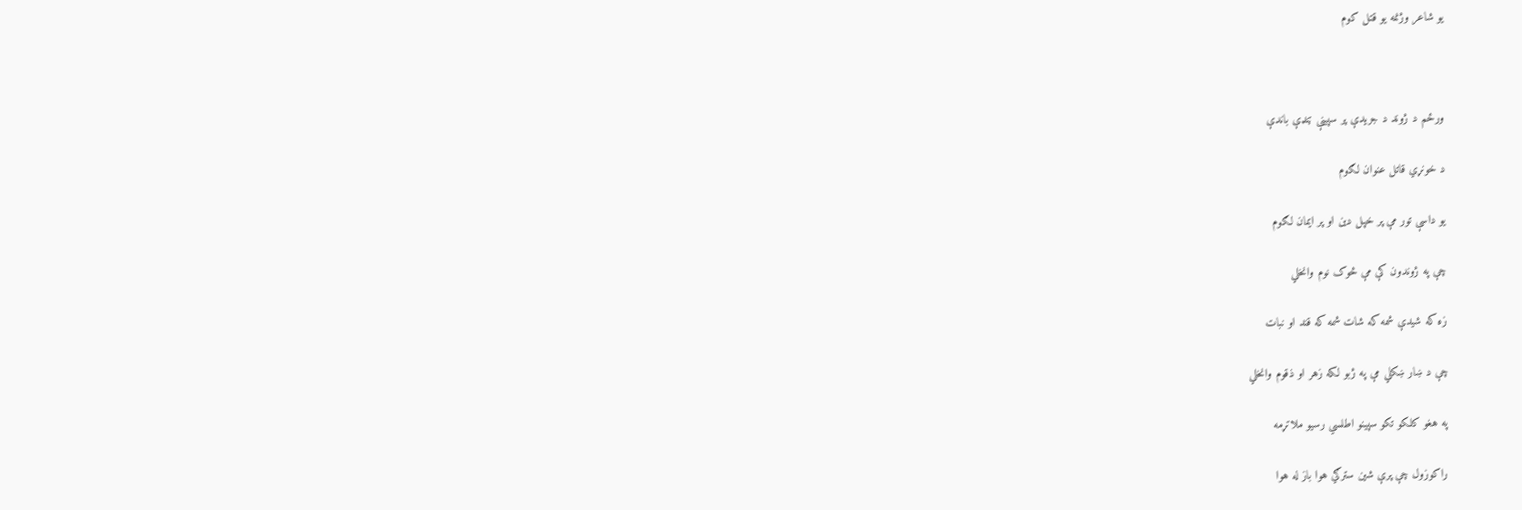یو شاعر وژنمه یو قتل کوم



ورځم د ژوند د جریدې پر سپینې ټنډې باندې

د خونړي قاتل عنوان لګوم

یو داسې تور مې پر خپل دین او پر ایمان لګوم

چې په ژوندون کې مې څوک نوم وانخلي

زه که شیدې شمه که شات شمه که قند او نبات

چې د ښار ښکلي مې په ژبو لکه زهر او ذقوم وانخلي

په هغو کلکو تکو سپینو اطلسي رسیو ملاتړمه

راکوزول چې پرې شین سترګي هوا باز له هوا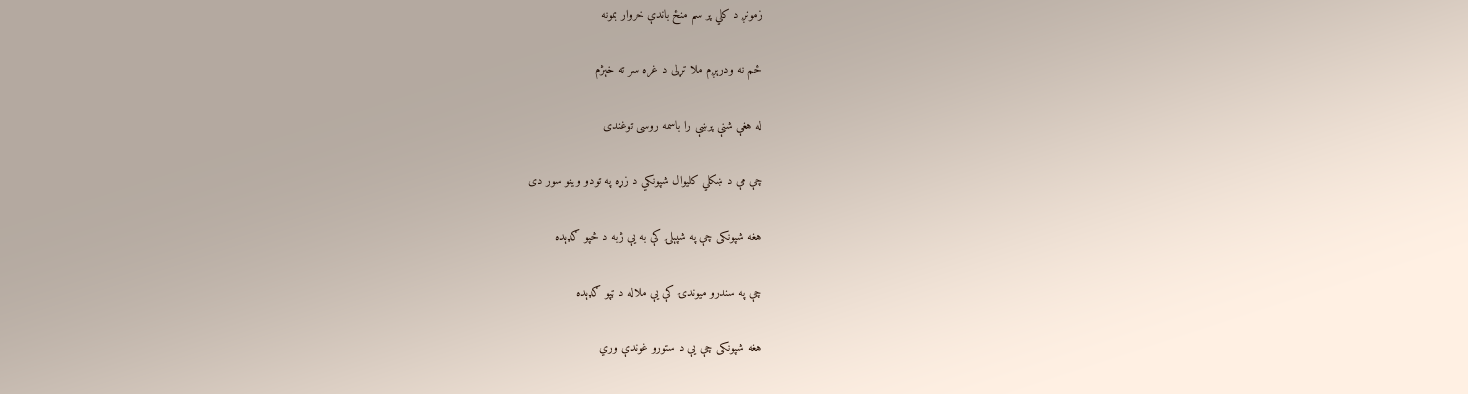زمونږ د کلي پر سم منځ باندې خروار بمونه

ځم نه ودرېږم ملا تړلی د غره سر ته خېژم

له هغې شنې پرښې را باسمه روسی توغندی

چې مې د ښکلي کلیوال شپونکي د زړه په تودو وینو سور دی

هغه شپونکی چې په شپېلۍ کې به یې ژبه د څپو ګډېده

چې په سندرو میوندۍ کې یې ملاله د ټپو ګډېده

هغه شپونکی چې یې د ستورو غوندې وري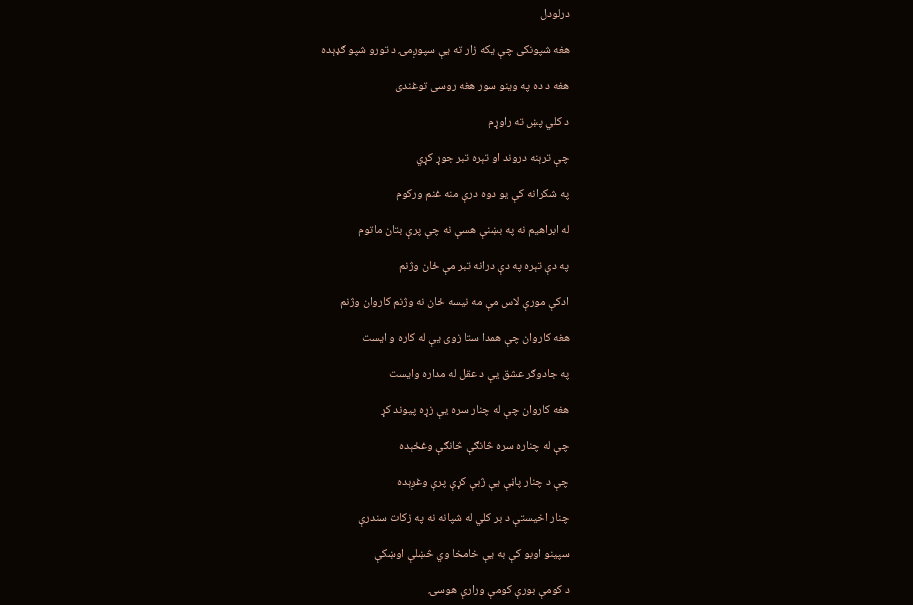درلودل

هغه شپونکی چې یکه زار ته یې سپوږمۍ د تورو شپو ګډېده

هغه د ده په وینو سور هغه روسی توغندی

د کلي پښ ته راوړم

چې ترېنه دروند او تېره تبر جوړ کړي

په شکرانه کې یو دوه درې منه غنم ورکوم

له ابراهیم نه په بښنې هسې نه چې پرې بتان ماتوم

په دې تېره په دې درانه تبر مې ځان وژنم

ادکې مورې لاس مې مه نیسه ځان نه وژنم کاروان وژنم

هغه کاروان چې همدا ستا زوی یې له کاره و ایست

په جادوګر عشق یې د عقل له مداره وایست

هغه کاروان چې له چنار سره یې زړه پیوند کړ

چې له چناره سره څانګې څانګې وغځېده

چې د چنار پاڼې یې ژبې کړې پرې وغږېده

چنار اخیستې د بر کلي له شپانه نه په زکات سندرې

سپینو اوبو کې به یې خامخا وي څښلې اوښکې

د کومې بورې کومې ورارې هوسۍ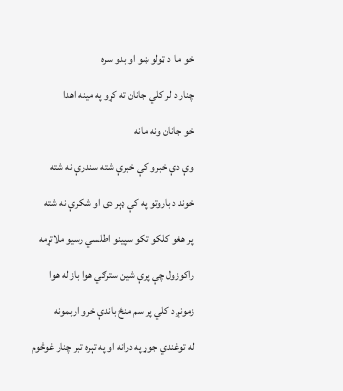خو ما  د ټولو ښو او بدو سره

چنار د لر کلي جانان ته کړو په مینه اهدا‌

خو جانان ونه مانه

وې دې خبرو کې خبرې شته سندرې نه شته

خوند د باروتو په کې ډېر دی او شکرې نه شته

پر هغو کلکو تکو سپینو اطلسي رسیو ملاتړمه

راکوزول چې پرې شین سترګي هوا باز له هوا

زمونږ د کلي پر سم منځ باندې خرو اربمونه

له توغندي جوړ په درانه او په تېره تبر چنار غوڅوم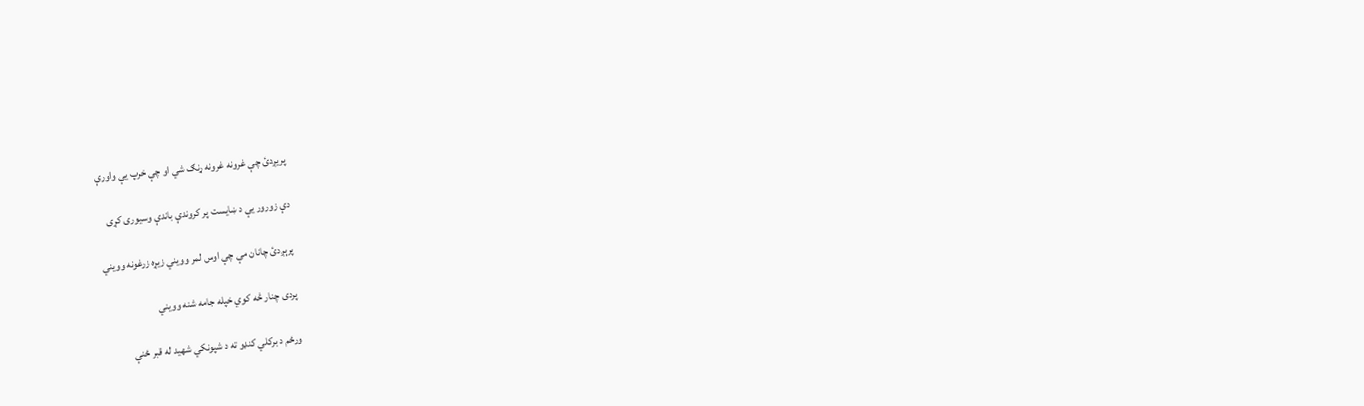پریږدئ چې غرونه غرونه ړنګ شي او چې خرپ یې واورې

دې زورور یې د ښایست پر کروندې باندې وسیوری کړی

پرېږدئ چانان مې چې اوس لمر وویني زیړه زرغونه وویني

پردی چنار څه کوي خپله جامه شنه وویني

ورځم د برکلي کنډو ته د شپونکي شهید له قبر ځنې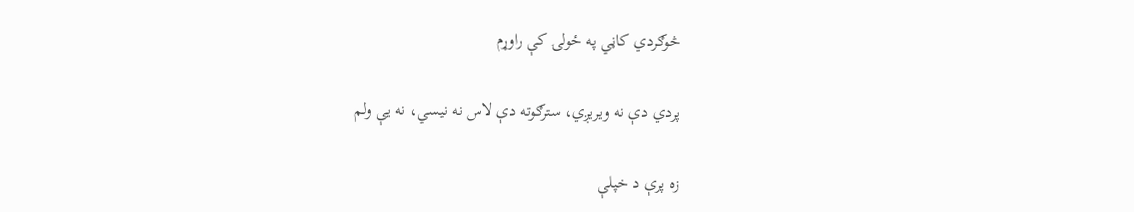څوګردي کاڼي په ځولۍ کې راوړم

پردي دې نه ویريږي، سترګوته دې لاس نه نیسي، نه یې ولم

زه پرې د خپلې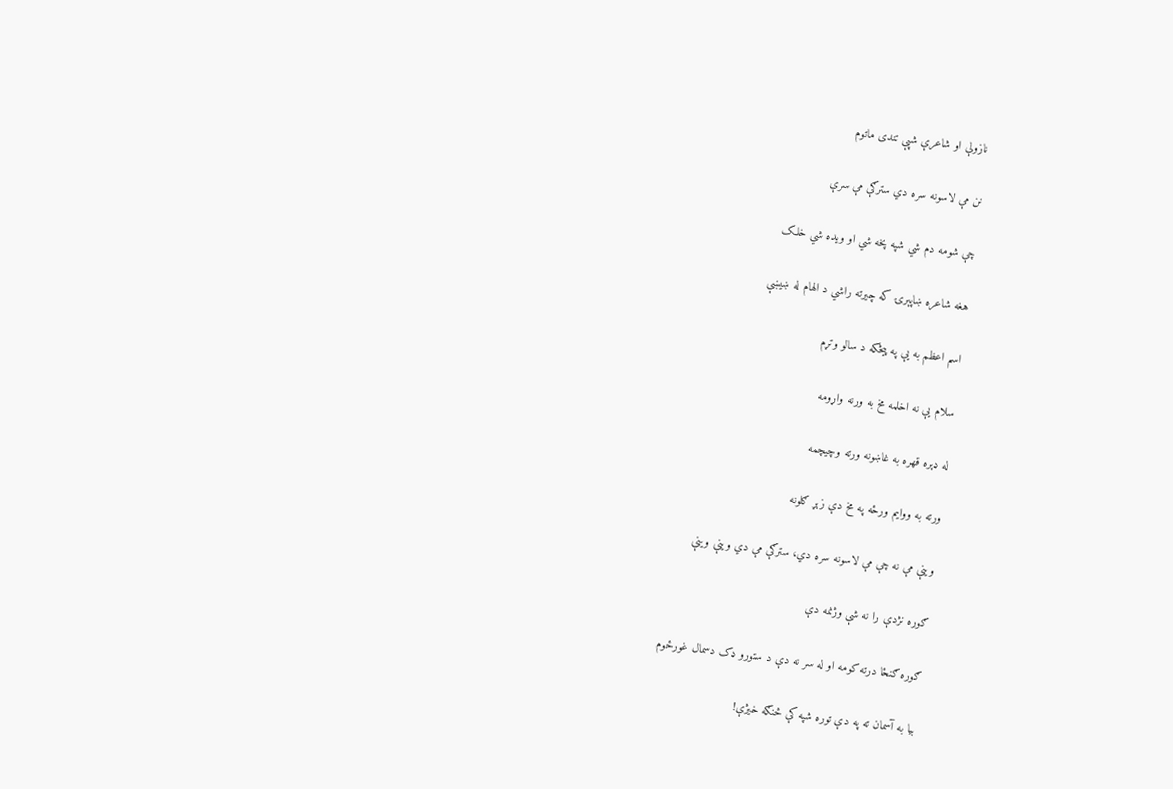نازولې او شاعرې شپې تندی ماتوم

نن مې لاسونه سره دي سترګې مې سرې

چې شومه دم شي شپه پخه شي او ویده شي خلک

هغه شاعره ښاپېرۍ که چیرته راشي د الهام له ښیښې

اسم اعظم به یې په پیڅکه د سالو وتړم

سلام یې نه اخلمه مخ به ورنه واړومه

له ډېره قهره به غاښونه ورته وچیچمه

ورته به ووایم ورځه په مخ دې زېړ ګلونه

وینې مې نه چې مې لاسونه سره دي، سترګې مې دي وینې وینې

ګوره نژدې را نه شې وژنمه دې

ګوره ګنځا درته کومه او له سر نه دې د ستورو ډک دسمال غورځوم

بیا به آسمان ته په دې توره شپه کې څنګه خیژې!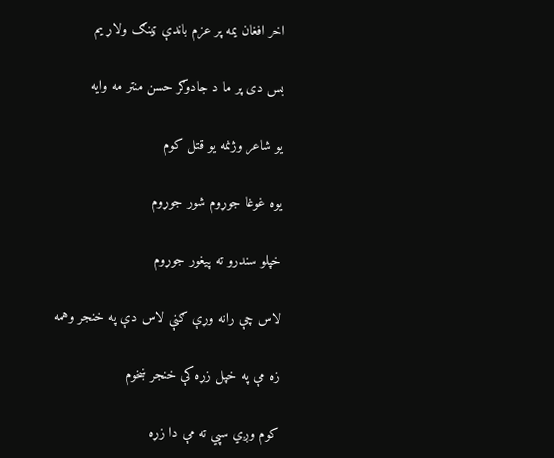اخر افغان یمه پر عزم باندې ټینګ ولاړ یم

بس دی پر ما د جادوګر حسن منتر مه وایه

یو شاعر وژنمه یو قتل کوم

یوه غوغا جوړوم شور جوړوم

خپلو سندرو ته پیغور جوړوم

لاس چې رانه وړې ګنې لاس دې په خنجر وهمه

زه مې په خپل زړه کې خنجر ښخوم

کوم وږي سپي ته مې دا زړه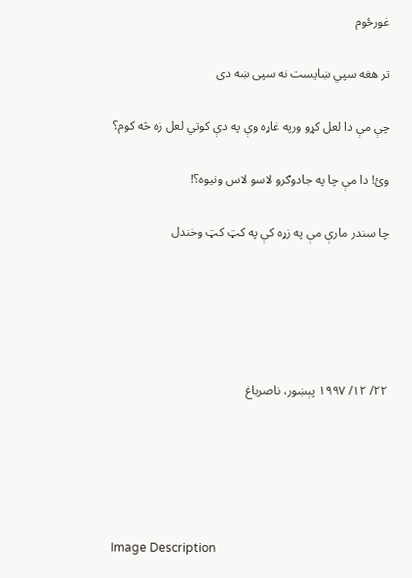غورځوم

تر هغه سپي ښایست نه سپی ښه دی

چې مې دا لعل کړو ورپه غاړه وې په دې کوتي لعل زه څه کوم؟

وئ! دا مې چا په جادوګرو لاسو لاس ونیوه؟!

چا سندر مارې مې په زړه کې په کټ کټ وخندل





۲۲/ ۱۲/ ۱۹۹۷ پېښور، ناصرباغ





Image Description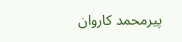پیرمحمد کاروان